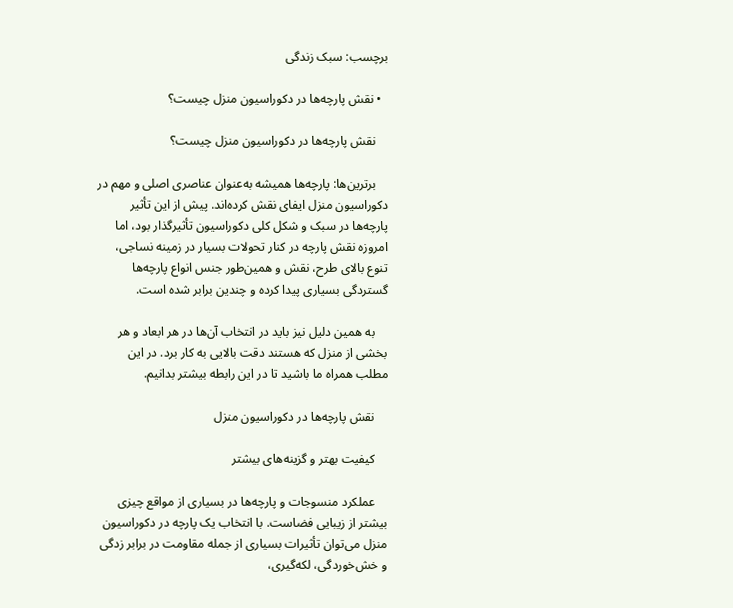برچسب: سبک زندگی

  • نقش پارچه‌ها در دکوراسیون منزل چیست؟

    نقش پارچه‌ها در دکوراسیون منزل چیست؟

    برترین‌ها: پارچه‌ها همیشه به‌عنوان عناصری اصلی و مهم در دکوراسیون منزل ایفای نقش کرده‌اند. پیش از این تأثیر پارچه‌ها در سبک و شکل کلی دکوراسیون تأثیرگذار بود، اما امروزه نقش پارچه در کنار تحولات بسیار در زمینه نساجی، تنوع بالای طرح، نقش و همین‌طور جنس انواع پارچه‌ها گستردگی بسیاری پیدا کرده و چندین برابر شده است.

    به همین دلیل نیز باید در انتخاب آن‌ها در هر ابعاد و هر بخشی از منزل که هستند دقت بالایی به کار برد. در این مطلب همراه ما باشید تا در این رابطه بیشتر بدانیم.

    نقش پارچه‌ها در دکوراسیون منزل

    کیفیت بهتر و گزینه‌های بیشتر

    عملکرد منسوجات و پارچه‌ها در بسیاری از مواقع چیزی بیشتر از زیبایی فضاست. با انتخاب یک پارچه در دکوراسیون منزل می‌توان تأثیرات بسیاری از جمله مقاومت در برابر زدگی و خش‌خوردگی، لکه‌گیری،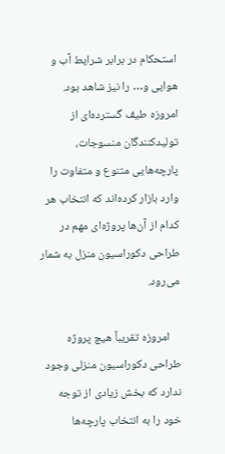استحکام در برابر شرایط آب و هوایی و… را نیز شاهد بود. امروزه طیف گسترده‌ای از تولیدکنندگان منسوجات، پارچه‌هایی متنوع و متفاوت را وارد بازار کرده‌اند که انتخاب هر کدام از آن‌ها پروژه‌ای مهم در طراحی دکوراسیون منزل به شمار می‌رود.

    امروزه تقریباً هیچ پروژه طراحی دکوراسیون منزلی وجود ندارد که بخش زیادی از توجه خود را به انتخاب پارچه‌ها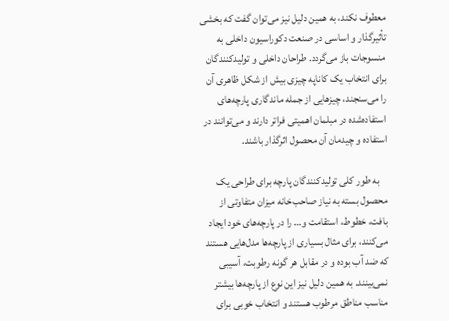معطوف نکند، به همین دلیل نیز می‌توان گفت که بخشی تأثیرگذار و اساسی در صنعت دکوراسیون داخلی به منسوجات باز می‌گردد. طراحان داخلی و تولیدکنندگان برای انتخاب یک کاناپه چیزی بیش از شکل ظاهری آن را می‌سنجند، چیز‌هایی از جمله ماندگاری پارچه‌های استفاده‌شده در مبلمان اهمیتی فراتر دارند و می‌توانند در استفاده و چیدمان آن محصول اثرگذار باشند.

    به طور کلی تولیدکنندگان پارچه برای طراحی یک محصول بسته به نیاز صاحب‌خانه میزان متفاوتی از بافت، خطوط، استقامت و… را در پارچه‌های خود ایجاد می‌کنند، برای مثال بسیاری از پارچه‌ها مدل‌هایی هستند که ضد آب بوده و در مقابل هر گونه رطوبت، آسیبی نمی‌بینند. به همین دلیل نیز این نوع از پارچه‌ها بیشتر مناسب مناطق مرطوب هستند و انتخاب خوبی برای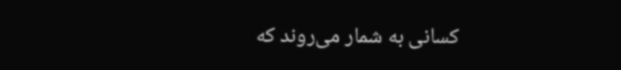کسانی به شمار می‌روند که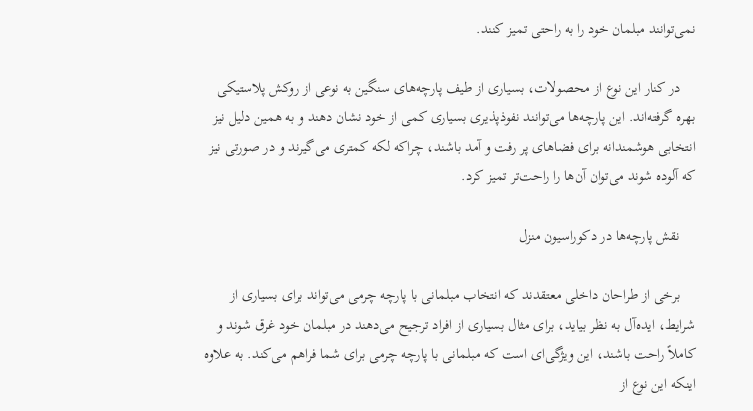نمی‌توانند مبلمان خود را به راحتی تمیز کنند.

    در کنار این نوع از محصولات، بسیاری از طیف پارچه‌های سنگین به نوعی از روکش پلاستیکی بهره گرفته‌اند. این پارچه‌ها می‌توانند نفوذپذیری بسیاری کمی از خود نشان دهند و به همین دلیل نیز انتخابی هوشمندانه برای فضا‌های پر رفت و آمد باشند، چراکه لکه کمتری می‌گیرند و در صورتی نیز که آلوده شوند می‌توان آن‌ها را راحت‌تر تمیز کرد.

    نقش پارچه‌ها در دکوراسیون منزل

    برخی از طراحان داخلی معتقدند که انتخاب مبلمانی با پارچه چرمی می‌تواند برای بسیاری از شرایط، ایده‌آل به نظر بیاید، برای مثال بسیاری از افراد ترجیح می‌دهند در مبلمان خود غرق شوند و کاملاً راحت باشند، این ویژگی‌ای است که مبلمانی با پارچه چرمی برای شما فراهم می‌کند. به علاوه اینکه این نوع از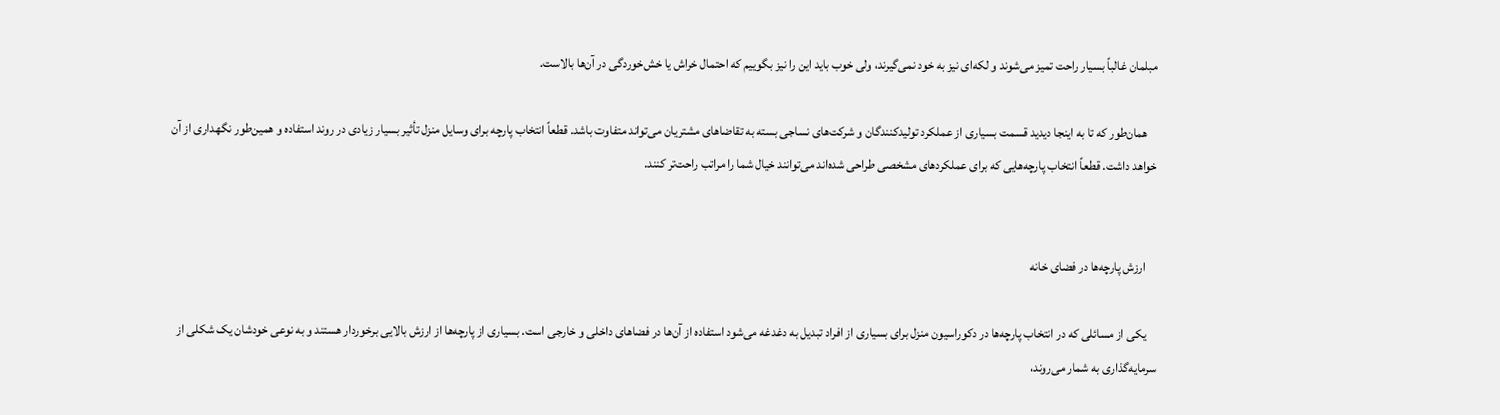مبلمان غالباً بسیار راحت تمیز می‌شوند و لکه‌ای نیز به خود نمی‌گیرند، ولی خوب باید این را نیز بگوییم که احتمال خراش یا خش‌خوردگی در آن‌ها بالاست.

    همان‌طور که تا به اینجا دیدید قسمت بسیاری از عملکرد تولیدکنندگان و شرکت‌های نساجی بسته به تقاضا‌های مشتریان می‌تواند متفاوت باشد. قطعاً انتخاب پارچه برای وسایل منزل تأثیر بسیار زیادی در روند استفاده و همین‌طور نگهداری از آن خواهد داشت. قطعاً انتخاب پارچه‌هایی که برای عملکرد‌های مشخصی طراحی شده‌اند می‌توانند خیال شما را مراتب راحت‌تر کنند.


    ارزش پارچه‌ها در فضای خانه

    یکی از مسائلی که در انتخاب پارچه‌ها در دکوراسیون منزل برای بسیاری از افراد تبدیل به دغدغه می‌شود استفاده از آن‌ها در فضا‌های داخلی و خارجی است. بسیاری از پارچه‌ها از ارزش بالایی برخوردار هستند و به نوعی خودشان یک شکلی از سرمایه‌گذاری به شمار می‌روند،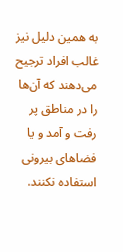به همین دلیل نیز غالب افراد ترجیح می‌دهند که آن‌ها را در مناطق پر رفت و آمد و یا فضا‌های بیرونی استفاده نکنند.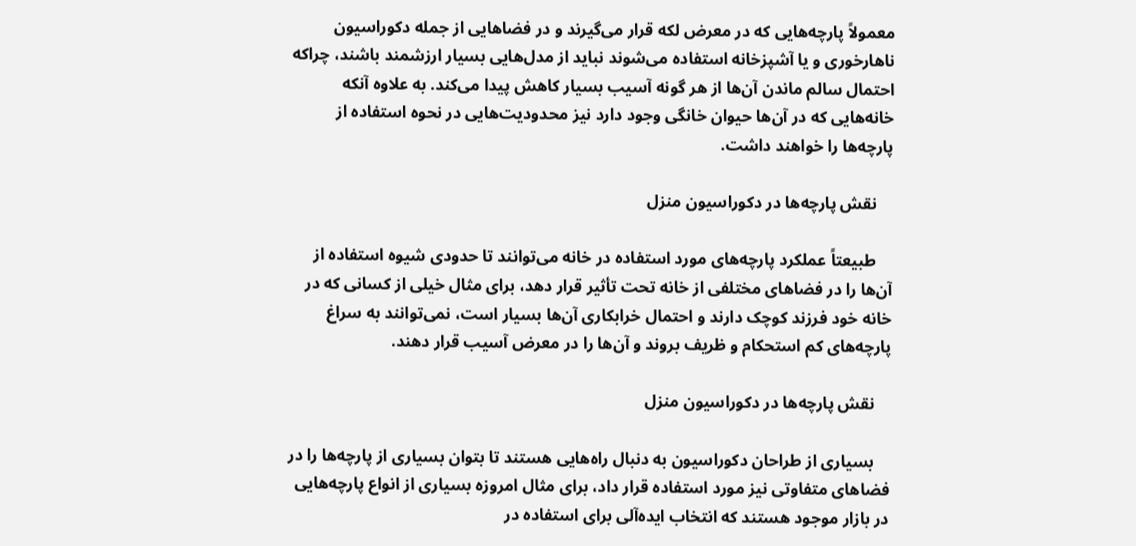معمولاً پارچه‌هایی که در معرض لکه قرار می‌گیرند و در فضا‌هایی از جمله دکوراسیون ناهارخوری و یا آشپزخانه استفاده می‌شوند نباید از مدل‌هایی بسیار ارزشمند باشند، چراکه احتمال سالم ماندن آن‌ها از هر گونه آسیب بسیار کاهش پیدا می‌کند. به علاوه آنکه خانه‌هایی که در آن‌ها حیوان خانگی وجود دارد نیز محدودیت‌هایی در نحوه استفاده از پارچه‌ها را خواهند داشت.

    نقش پارچه‌ها در دکوراسیون منزل

    طبیعتاً عملکرد پارچه‌های مورد استفاده در خانه می‌توانند تا حدودی شیوه استفاده از آن‌ها را در فضا‌های مختلفی از خانه تحت تأثیر قرار دهد، برای مثال خیلی از کسانی که در خانه خود فرزند کوچک دارند و احتمال خرابکاری آن‌ها بسیار است، نمی‌توانند به سراغ پارچه‌های کم استحکام و ظریف بروند و آن‌ها را در معرض آسیب قرار دهند.

    نقش پارچه‌ها در دکوراسیون منزل

    بسیاری از طراحان دکوراسیون به دنبال راه‌هایی هستند تا بتوان بسیاری از پارچه‌ها را در فضا‌های متفاوتی نیز مورد استفاده قرار داد، برای مثال امروزه بسیاری از انواع پارچه‌هایی در بازار موجود هستند که انتخاب ایده‌آلی برای استفاده در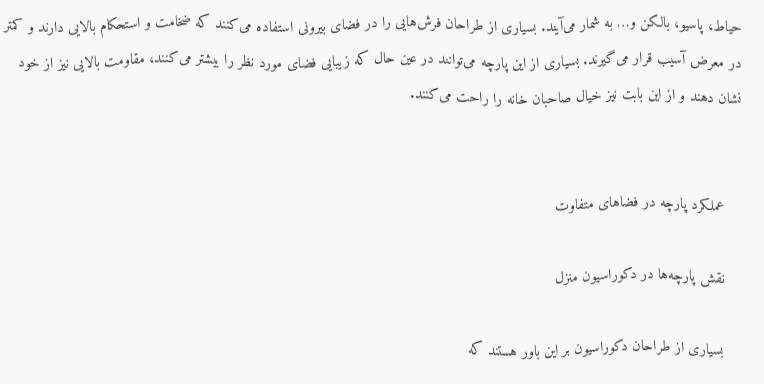حیاط، پاسیو، بالکن و… به شمار می‌آیند. بسیاری از طراحان فرش‌هایی را در فضای بیرونی استفاده می‌کنند که ضخامت و استحکام بالایی دارند و کمتر در معرض آسیب قرار می‌گیرند. بسیاری از این پارچه می‌توانند در عین حال که زیبایی فضای مورد نظر را بیشتر می‌کنند، مقاومت بالایی نیز از خود نشان دهند و از این بابت نیز خیال صاحبان خانه را راحت می‌کنند.


    عملکرد پارچه در فضا‌های متفاوت

    نقش پارچه‌ها در دکوراسیون منزل

    بسیاری از طراحان دکوراسیون بر این باور هستند که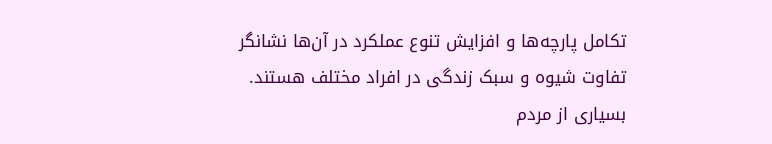تکامل پارچه‌ها و افزایش تنوع عملکرد در آن‌ها نشانگر تفاوت شیوه و سبک زندگی در افراد مختلف هستند. بسیاری از مردم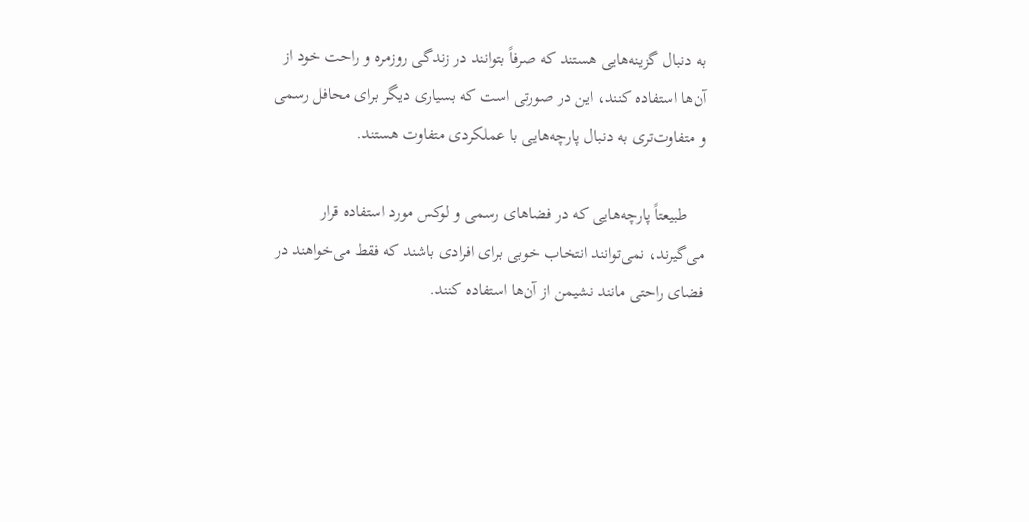به دنبال گزینه‌هایی هستند که صرفاً بتوانند در زندگی روزمره و راحت خود از آن‌ها استفاده کنند، این در صورتی است که بسیاری دیگر برای محافل رسمی و متفاوت‌تری به دنبال پارچه‌هایی با عملکردی متفاوت هستند.

    طبیعتاً پارچه‌هایی که در فضا‌های رسمی و لوکس مورد استفاده قرار می‌گیرند، نمی‌توانند انتخاب خوبی برای افرادی باشند که فقط می‌خواهند در فضای راحتی مانند نشیمن از آن‌ها استفاده کنند.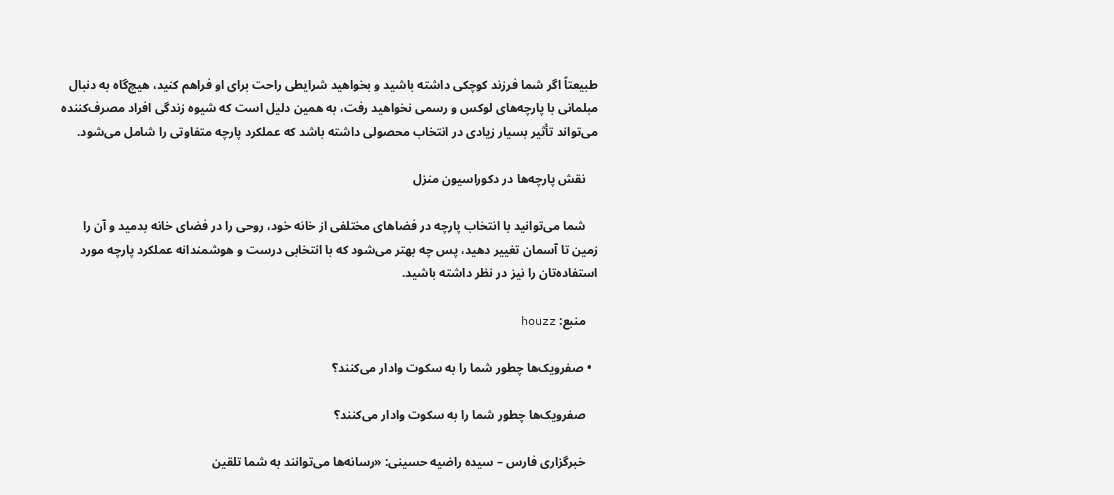طبیعتاً اگر شما فرزند کوچکی داشته باشید و بخواهید شرایطی راحت برای او فراهم کنید، هیچ‌گاه به دنبال مبلمانی با پارچه‌های لوکس و رسمی نخواهید رفت، به همین دلیل است که شیوه زندگی افراد مصرف‌کننده می‌تواند تأثیر بسیار زیادی در انتخاب محصولی داشته باشد که عملکرد پارچه متفاوتی را شامل می‌شود.

    نقش پارچه‌ها در دکوراسیون منزل

    شما می‌توانید با انتخاب پارچه در فضا‌های مختلفی از خانه خود، روحی را در فضای خانه بدمید و آن را زمین تا آسمان تغییر دهید، پس چه بهتر می‌شود که با انتخابی درست و هوشمندانه عملکرد پارچه مورد استفاده‌تان را نیز در نظر داشته باشید.

    منبع: houzz

  • صفر‌و‌یک‌ها چطور شما را به سکوت وادار می‌کنند؟

    صفر‌و‌یک‌ها چطور شما را به سکوت وادار می‌کنند؟

    خبرگزاری فارس – سیده راضیه حسینی: «رسانه‌ها می‌توانند به شما تلقین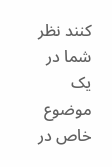کنند نظر شما در یک موضوع خاص در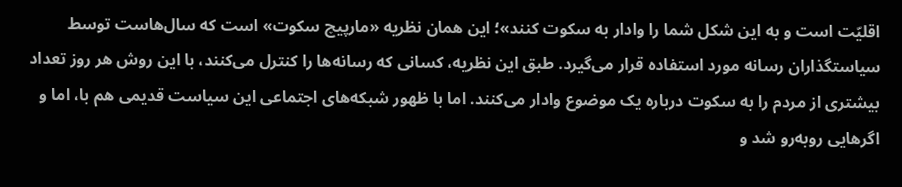اقلیّت است و به این شکل شما را وادار به سکوت کنند»؛ این همان نظریه «مارپیچ سکوت» است که سال‌هاست توسط سیاستگذاران رسانه مورد استفاده قرار می‌گیرد. طبق این نظریه، کسانی که رسانه‌ها را کنترل می‌کنند، با این روش هر روز تعداد بیشتری از مردم را به سکوت درباره یک موضوع وادار می‌کنند. اما با ظهور شبکه‌های اجتماعی این سیاست قدیمی هم با، اما و اگر‌هایی روبه‌رو شد و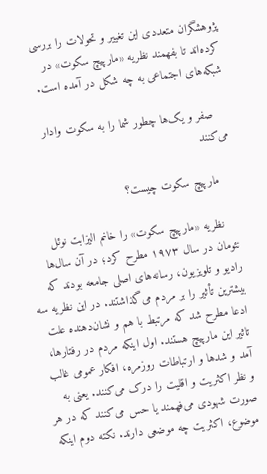پژوهشگران متعددی این تغییر و تحولات را بررسی کرده‌اند تا بفهمند نظریه «مارپیچ سکوت» در شبکه‌های اجتماعی به چه شکل در آمده است.

    صفر و یک‌ها چطور شما را به سکوت وادار می‌کنند

    مارپیچ سکوت چیست؟

    نظریه «مارپیچ سکوت» را خانم الیزابت نوئل نئومان در سال ۱۹۷۳ مطرح کرد؛ در آن سال‌ها رادیو و تلویزیون، رسانه‌های اصلی جامعه بودند که بیشترین تأثیر را بر مردم می‌گذاشتند. در این نظریه سه ادعا مطرح شد که مرتبط با هم و نشان‌دهنده علت تاثیر این مارپیچ هستند. اول اینکه مردم در رفتارها، آمد و شد‌ها و ارتباطات روزمره، افکار عمومی غالب و نظر اکثریت و اقلیت را درک می‌کنند. یعنی به صورت شهودی می‌فهمند یا حس می‌کنند که در هر موضوع، اکثریت چه موضعی دارند. نکته دوم اینکه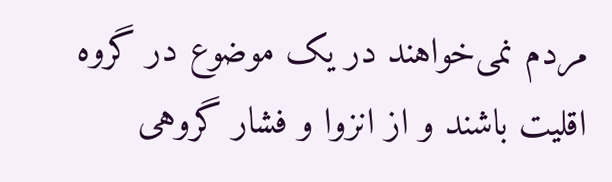مردم نمی‌خواهند در یک موضوع در گروه اقلیت باشند و از انزوا و فشار گروهی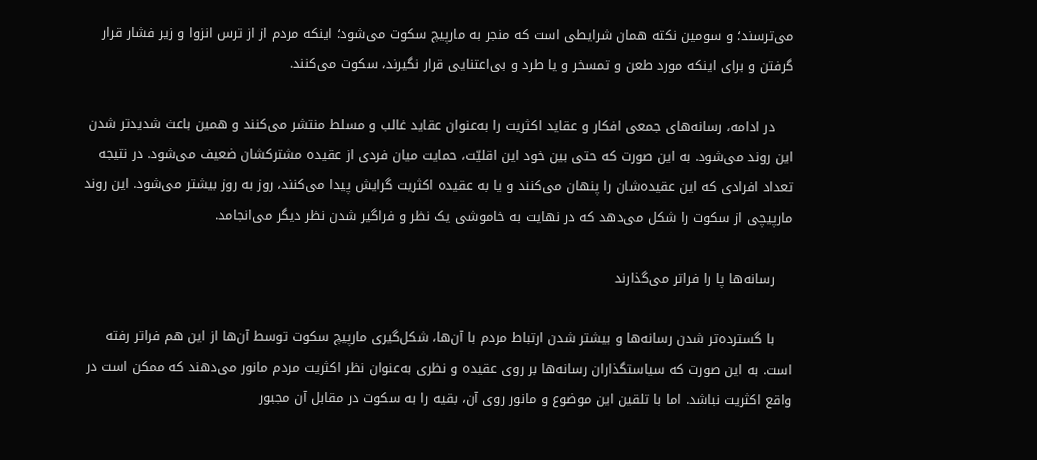می‌ترسند؛ و سومین نکته همان شرایطی است که منجر به مارپیچ سکوت می‌شود؛ اینکه مردم از از ترس انزوا و زیر فشار قرار گرفتن و برای اینکه مورد طعن و تمسخر و یا طرد و بی‌اعتنایی قرار نگیرند، سکوت می‌کنند.

    در ادامه، رسانه‌های جمعی افکار و عقاید اکثریت را به‌عنوان عقاید غالب و مسلط منتشر می‌کنند و همین باعث شدیدتر شدن این روند می‌شود. به این صورت که حتی بین خود این اقلیّت، حمایت میان فردی از عقیده مشترکشان ضعیف می‌شود. در نتیجه تعداد افرادی که این عقیده‌شان را پنهان می‌کنند و یا به عقیده اکثریت گرایش پیدا می‌کنند، روز به روز بیشتر می‌شود. این روند مارپیچی از سکوت را شکل می‌دهد که در نهایت به خاموشی یک نظر و فراگیر شدن نظر دیگر می‌انجامد.

    رسانه‌ها پا را فراتر می‌گذارند

    با گسترده‌تر شدن رسانه‌ها و بیشتر شدن ارتباط مردم با آن‌ها، شکل‌گیری مارپیچ سکوت توسط آن‌ها از این هم فراتر رفته است. به این صورت که سیاستگذاران رسانه‌ها بر روی عقیده و نظری به‌عنوان نظر اکثریت مردم مانور می‌دهند که ممکن است در واقع اکثریت نباشد. اما با تلقین این موضوع و مانور روی آن، بقیه را به سکوت در مقابل آن مجبور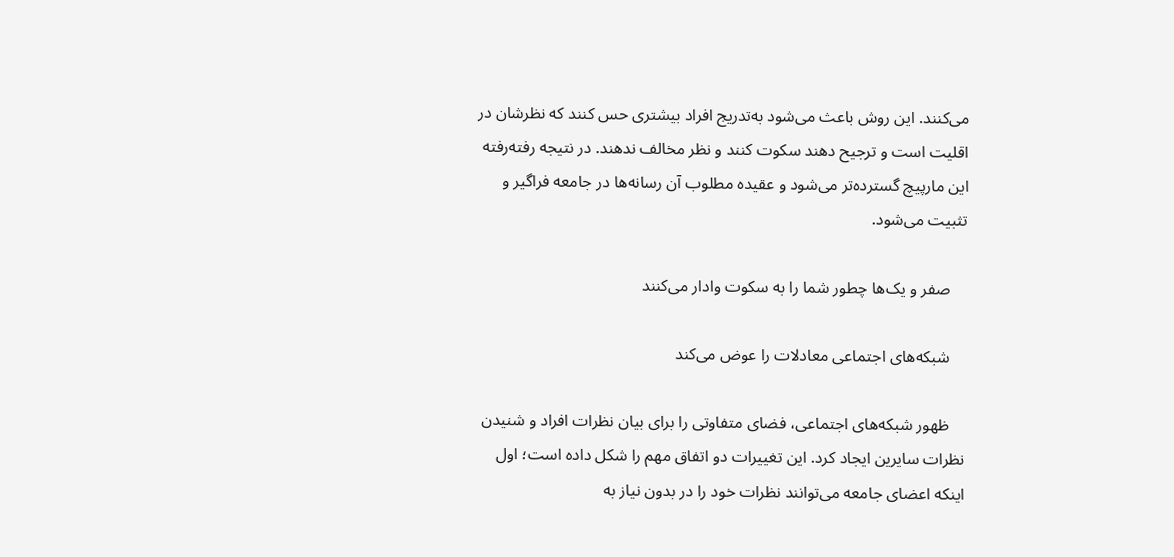می‌کنند. این روش باعث می‌شود به‌تدریج افراد بیشتری حس کنند که نظرشان در اقلیت است و ترجیح دهند سکوت کنند و نظر مخالف ندهند. در نتیجه رفته‌رفته این مارپیچ گسترده‌تر می‌شود و عقیده مطلوب آن رسانه‌ها در جامعه فراگیر و تثبیت می‌شود.

    صفر و یک‌ها چطور شما را به سکوت وادار می‌کنند

    شبکه‌های اجتماعی معادلات را عوض می‌کند

    ظهور شبکه‌های اجتماعی، فضای متفاوتی را برای بیان نظرات افراد و شنیدن نظرات سایرین ایجاد کرد. این تغییرات دو اتفاق مهم را شکل داده است؛ اول اینکه اعضای جامعه می‌توانند نظرات خود را در بدون نیاز به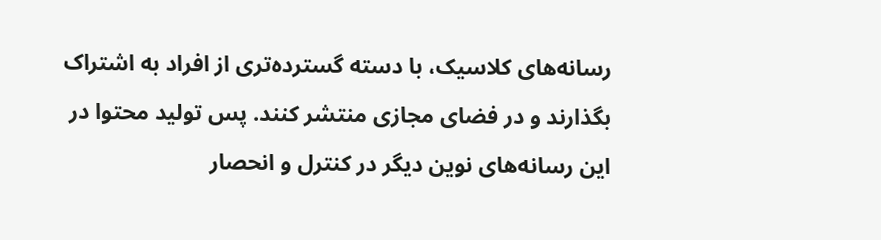رسانه‌های کلاسیک، با دسته گسترده‌تری از افراد به اشتراک بگذارند و در فضای مجازی منتشر کنند. پس تولید محتوا در این رسانه‌های نوین دیگر در کنترل و انحصار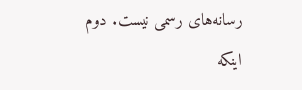رسانه‌های رسمی نیست. دوم اینکه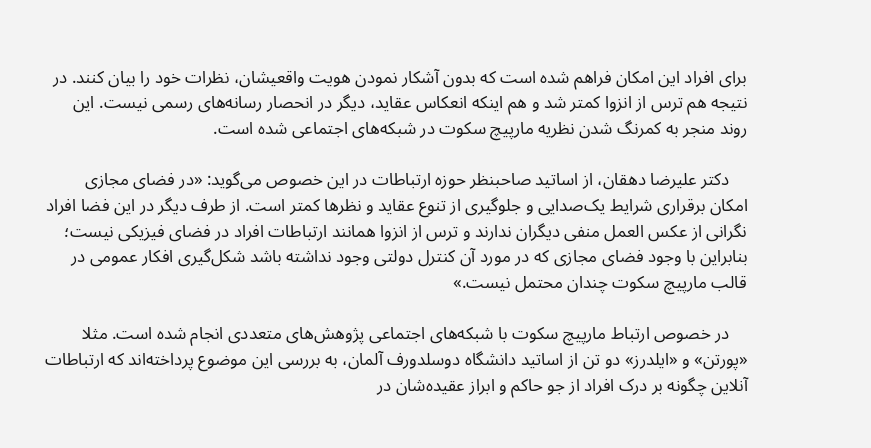برای افراد این امکان فراهم شده است که بدون آشکار نمودن هویت واقعیشان، نظرات خود را بیان کنند. در نتیجه هم ترس از انزوا کمتر شد و هم اینکه انعکاس عقاید، دیگر در انحصار رسانه‌های رسمی نیست. این روند منجر به کمرنگ شدن نظریه مارپیچ سکوت در شبکه‌های اجتماعی شده است.

    دکتر علیرضا دهقان، از اساتید صاحبنظر حوزه ارتباطات در این خصوص می‌گوید: «در فضای مجازی امکان برقراری شرایط یک‌صدایی و جلوگیری از تنوع عقاید و نظر‌ها کمتر است. از طرف دیگر در این فضا افراد نگرانی از عکس العمل منفی دیگران ندارند و ترس از انزوا همانند ارتباطات افراد در فضای فیزیکی نیست؛ بنابراین با وجود فضای مجازی که در مورد آن کنترل دولتی وجود نداشته باشد شکل‌گیری افکار عمومی در قالب مارپیچ سکوت چندان محتمل نیست.»

    در خصوص ارتباط مارپیچ سکوت با شبکه‌های اجتماعی پژوهش‌های متعددی انجام شده است. مثلا «پورتن» و «ایلدرز» دو تن از اساتید دانشگاه دوسلدورف آلمان، به بررسی این موضوع پرداخته‌اند که ارتباطات آنلاین چگونه بر درک افراد از جو حاکم و ابراز عقیده‌شان در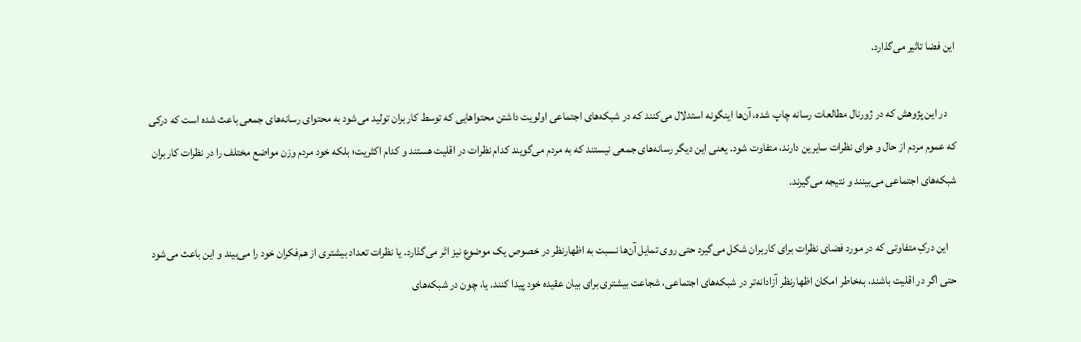این فضا تاثیر می‌گذارد.

    در این پژوهش که در ژورنال مطالعات رسانه چاپ شده، آن‌ها اینگونه استدلال می‌کنند که در شبکه‌های اجتماعی اولویت داشتن محتوا‌هایی که توسط کاربران تولید می‌شود به محتوای رسانه‌های جمعی باعث شده است که درکی که عموم مردم از حال و هوای نظرات سایرین دارند، متفاوت شود. یعنی این دیگر رسانه‌های جمعی نیستند که به مردم می‌گویند کدام نظرات در اقلیت هستند و کدام اکثریت؛ بلکه خود مردم وزن مواضع مختلف را در نظرات کاربران شبکه‌های اجتماعی می‌بینند و نتیجه می‌گیرند.

    این درکِ متفاوتی که در مورد فضای نظرات برای کاربران شکل می‌گیرد حتی روی تمایل آن‌ها نسبت به اظهارنظر در خصوص یک موضوع نیز اثر می‌گذارد. یا نظرات تعداد بیشتری از هم‌فکران خود را می‌بیند و این باعث می‌شود حتی اگر در اقلیت باشند، به‌خاطر امکان اظهارنظر آزادانه‌تر در شبکه‌های اجتماعی، شجاعت بیشتری برای بیان عقیده خود پیدا کنند. یا، چون در شبکه‌های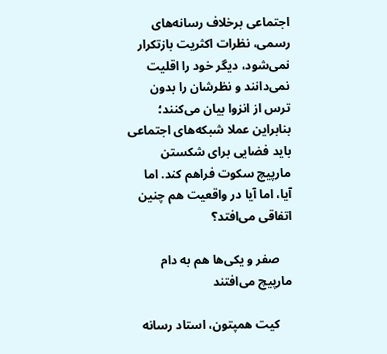اجتماعی برخلاف رسانه‌های رسمی، نظرات اکثریت بازتکرار نمی‌شود، دیگر خود را اقلیت نمی‌دانند و نظرشان را بدون ترس از انزوا بیان می‌کنند؛ بنابراین عملا شبکه‌های اجتماعی باید فضایی برای شکستن مارپیچ سکوت فراهم کند. اما آیا، اما آیا در واقعیت هم چنین اتفاقی می‌افتد؟

    صفر و یکی‌ها هم به دام مارپیچ می‌افتند

    کیت همپتون، استاد رسانه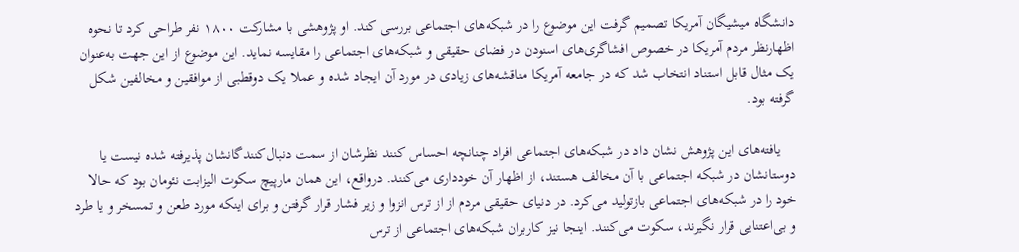دانشگاه میشیگان آمریکا تصمیم گرفت این موضوع را در شبکه‌های اجتماعی بررسی کند. او پژوهشی با مشارکت ۱۸۰۰ نفر طراحی کرد تا نحوه اظهارنظر مردم آمریکا در خصوص افشاگری‌های اسنودن در فضای حقیقی و شبکه‌های اجتماعی را مقایسه نماید. این موضوع از این جهت به‌عنوان یک مثال قابل استناد انتخاب شد که در جامعه آمریکا مناقشه‌های زیادی در مورد آن ایجاد شده و عملا یک دوقطبی از موافقین و مخالفین شکل گرفته بود.

    یافته‌های این پژوهش نشان داد در شبکه‌های اجتماعی افراد چنانچه احساس کنند نظرشان از سمت دنبال‌کنندگانشان پذیرفته شده نیست یا دوستانشان در شبکه اجتماعی با آن مخالف هستند، از اظهار آن خودداری می‌کنند. درواقع، این همان مارپیچ سکوت الیزابت نئومان بود که حالا خود را در شبکه‌های اجتماعی بازتولید می‌کرد. در دنیای حقیقی مردم از از ترس انزوا و زیر فشار قرار گرفتن و برای اینکه مورد طعن و تمسخر و یا طرد و بی‌اعتنایی قرار نگیرند، سکوت می‌کنند. اینجا نیز کاربران شبکه‌های اجتماعی از ترس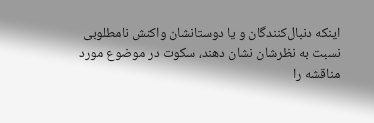اینکه دنبال‌کنندگان و یا دوستانشان واکنش نامطلوبی نسبت به نظرشان نشان دهند، سکوت در موضوع مورد مناقشه را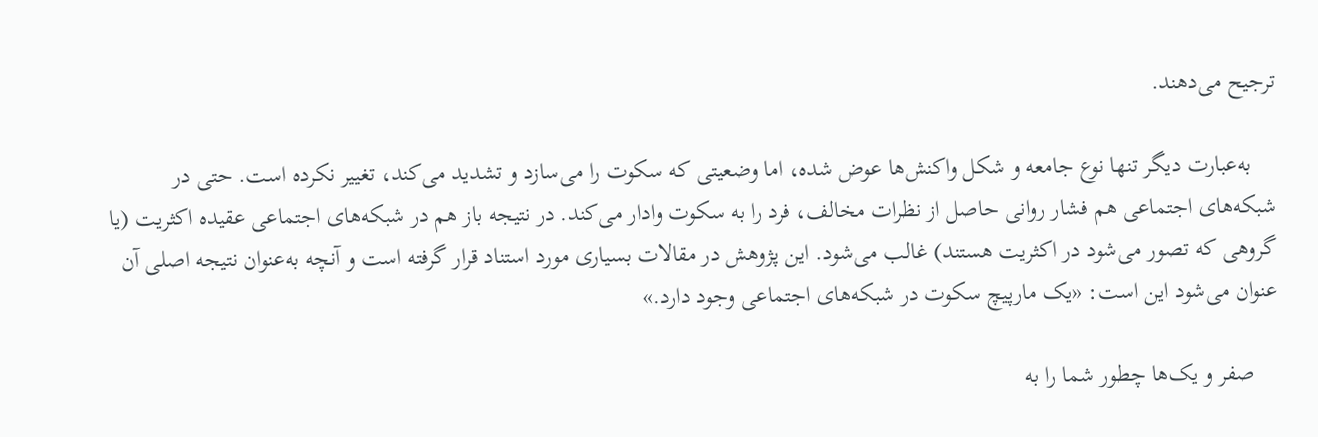ترجیح می‌دهند.

    به‌عبارت دیگر تنها نوع جامعه و شکل واکنش‌ها عوض شده، اما وضعیتی که سکوت را می‌سازد و تشدید می‌کند، تغییر نکرده است. حتی در شبکه‌های اجتماعی هم فشار روانی حاصل از نظرات مخالف، فرد را به سکوت وادار می‌کند. در نتیجه باز هم در شبکه‌های اجتماعی عقیده اکثریت (یا گروهی که تصور می‌شود در اکثریت هستند) غالب می‌شود. این پژوهش در مقالات بسیاری مورد استناد قرار گرفته است و آنچه به‌عنوان نتیجه اصلی آن عنوان می‌شود این است: «یک مارپیچ سکوت در شبکه‌های اجتماعی وجود دارد.»

    صفر و یک‌ها چطور شما را به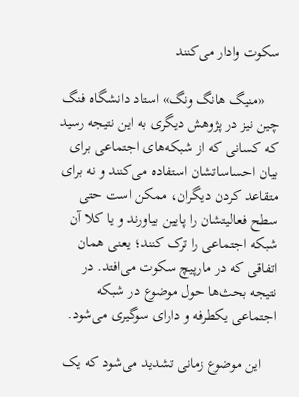سکوت وادار می‌کنند

    «منیگ هانگ ونگ» استاد دانشگاه فنگ چین نیز در پژوهش دیگری به این نتیجه رسید که کسانی که از شبکه‌های اجتماعی برای بیان احساساتشان استفاده می‌کنند و نه برای متقاعد کردن دیگران، ممکن است حتی سطح فعالیتشان را پایین بیاورند و یا کلا آن شبکه اجتماعی را ترک کنند؛ یعنی همان اتفاقی که در مارپیچ سکوت می‌افتد. در نتیجه بحث‌ها حول موضوع در شبکه اجتماعی یکطرفه و دارای سوگیری می‌شود.

    این موضوع زمانی تشدید می‌شود که یک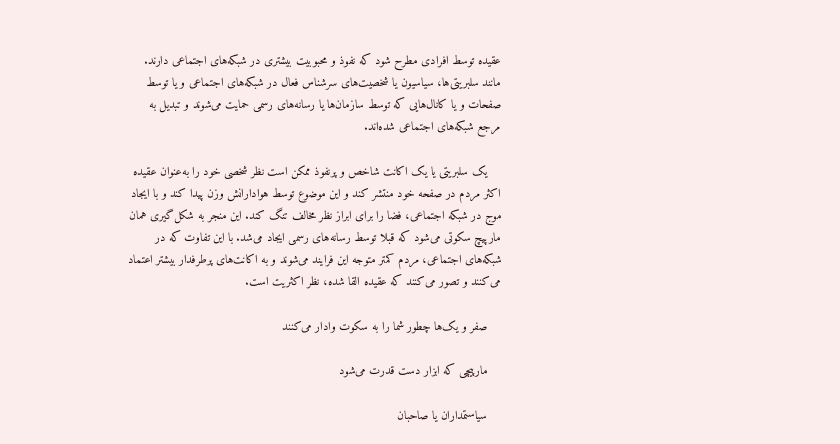عقیده توسط افرادی مطرح شود که نفوذ و محبوبیت بیشتری در شبکه‌های اجتماعی دارند. مانند سلبریتی‌ها، سیاسیون یا شخصیت‌های سرشناس فعال در شبکه‌های اجتماعی و یا توسط صفحات و یا کانال‌هایی که توسط سازمان‌ها یا رسانه‌های رسمی حمایت می‌شوند و تبدیل به مرجع شبکه‌های اجتماعی شده‌اند.

    یک سلبریتی یا یک اکانت شاخص و پرنفوذ ممکن است نظر شخصی خود را به‌عنوان عقیده اکثر مردم در صفحه خود منتشر کند و این موضوع توسط هوادارانش وزن پیدا کند و با ایجاد موج در شبکه اجتماعی، فضا را برای ابراز نظر مخالف تنگ کند. این منجر به شکل‌گیری همان مارپیچ سکوتی می‌شود که قبلا توسط رسانه‌های رسمی ایجاد می‌شد. با این تفاوت که در شبکه‌های اجتماعی، مردم کمتر متوجه این فرایند می‌شوند و به اکانت‌های پرطرفدار بیشتر اعتماد می‌کنند و تصور می‌کنند که عقیده القا شده، نظر اکثریت است.

    صفر و یک‌ها چطور شما را به سکوت وادار می‌کنند

    مارپیچی که ابزار دست قدرت می‌شود

    سیاستمداران یا صاحبان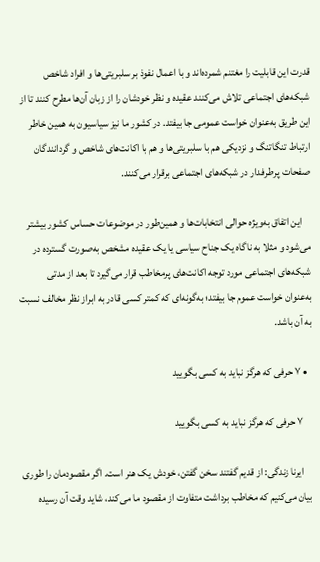قدرت این قابلیت را مغتنم شمرده‌اند و با اعمال نفوذ بر سلبریتی‌ها و افراد شاخص شبکه‌های اجتماعی تلاش می‌کنند عقیده و نظر خودشان را از زبان آن‌ها مطرح کنند تا از این طریق به‌عنوان خواست عمومی جا بیفتد. در کشور ما نیز سیاسیون به همین خاطر ارتباط تنگاتنگ و نزدیکی هم با سلبریتی‌ها و هم با اکانت‌های شاخص و گردانندگان صفحات پرطرفدار در شبکه‌های اجتماعی برقرار می‌کنند.

    این اتفاق به‌ویژه حوالی انتخابات‌ها و همین‌طور در موضوعات حساس کشور بیشتر می‌شود و مثلا به ناگاه یک جناح سیاسی یا یک عقیده مشخص به‌صورت گسترده در شبکه‌های اجتماعی مورد توجه اکانت‌های پرمخاطب قرار می‌گیرد تا بعد از مدتی به‌عنوان خواست عموم جا بیفتد؛ به‌گونه‌ای که کمتر کسی قادر به ابراز نظر مخالف نسبت به آن باشد.

  • ۷ حرفی که هرگز نباید به کسی بگویید

    ۷ حرفی که هرگز نباید به کسی بگویید

    ایرنا زندگی: از قدیم گفتند سخن گفتن، خودش یک هنر است. اگر مقصودمان را طوری بیان می‌کنیم که مخاطب برداشت متفاوت از مقصود ما می‌کند، شاید وقت آن رسیده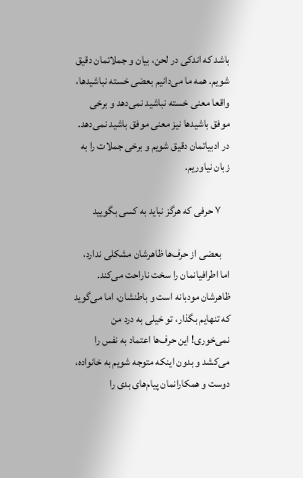باشد که اندکی در لحن، بیان و جملاتمان دقیق شویم. همه ما می‌دانیم بعضی خسته نباشیدها، واقعا معنی خسته نباشید نمی‌دهد و برخی موفق باشید‌ها نیز معنی موفق باشید نمی‌دهد. در ادبیاتمان دقیق شویم و برخی جملات را به زبان نیاوریم.

    ۷ حرفی که هرگز نباید به کسی بگویید

    بعضی از حرف‌ها ظاهرشان مشکلی ندارد، اما اطرافیانمان را سخت ناراحت می‌کند. ظاهرشان مودبانه است و باطنشان، اما می‌گوید که تنهایم بگذار، تو خیلی به درد من نمی‌خوری! این حرف‌ها اعتماد به نفس را می‌کشد و بدون اینکه متوجه شویم به خانواده، دوست و همکارانمان پیام‌های بدی را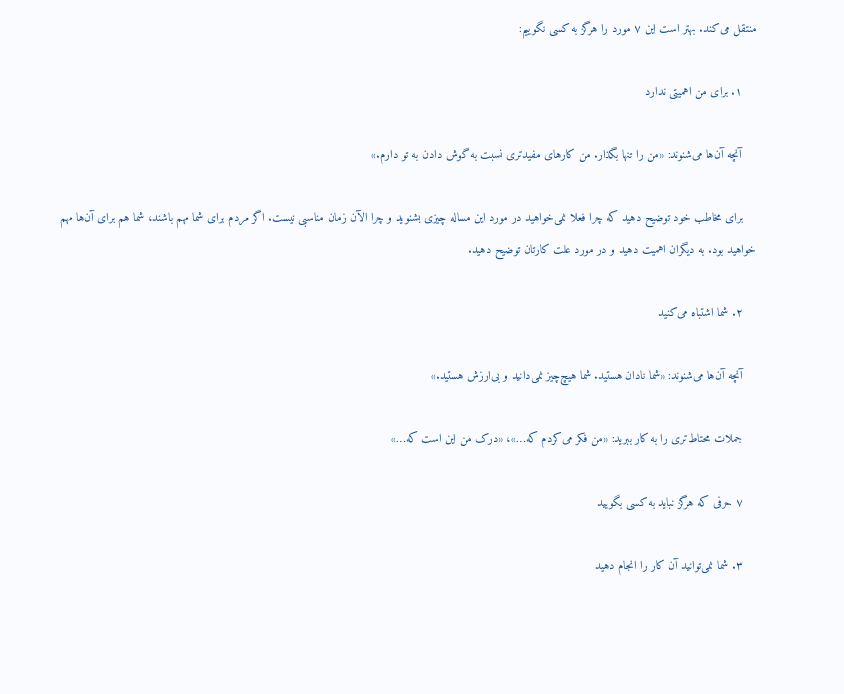منتقل می‌کند. بهتر است این ۷ مورد را هرگز به کسی نگوییم:

    ۱. برای من اهمیتی ندارد

    آنچه آن‌ها می‌شنوند: «من را تنها بگذار. من کار‌های مفیدتری نسبت به گوش دادن به تو دارم.»

    برای مخاطب خود توضیح دهید که چرا فعلا نمی‌خواهید در مورد این مساله چیزی بشنوید و چرا الآن زمان مناسبی نیست. اگر مردم برای شما مهم باشند، شما هم برای آن‌ها مهم خواهید بود. به دیگران اهمیت دهید و در مورد علت کارتان توضیح دهید.

    ۲. شما اشتباه می‌کنید

    آنچه آن‌ها می‌شنوند: «شما نادان هستید. شما هیچ‌چیز نمی‌دانید و بی‌ارزش هستید.»

    جملات محتاط‌تری را به کار ببرید: «من فکر می‌کردم که…»، «درک من این است که…»

    ۷ حرفی که هرگز نباید به کسی بگویید

    ۳. شما نمی‌توانید آن کار را انجام دهید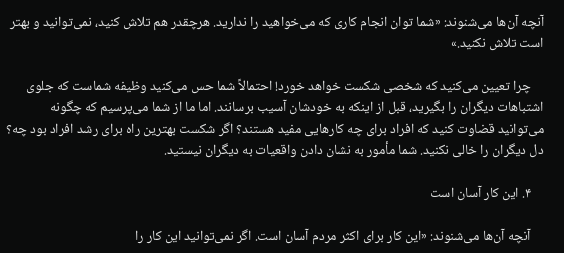آنچه آن‌ها می‌شنوند: «شما توان انجام کاری که می‌خواهید را ندارید. هرچقدر هم تلاش کنید، نمی‌توانید و بهتر است تلاش نکنید.»

    چرا تعیین می‌کنید که شخصی شکست خواهد خورد! احتمالاً شما حس می‌کنید وظیفه شماست که جلوی اشتباهات دیگران را بگیرید، قبل از اینکه به خودشان آسیب برسانند. اما ما از شما می‌پرسیم که چگونه می‌توانید قضاوت کنید که افراد برای چه کار‌هایی مفید هستند؟ اگر شکست بهترین راه برای رشد افراد بود چه؟ دل دیگران را خالی نکنید. شما مأمور به نشان دادن واقعیات به دیگران نیستید.

    ۴. این کار آسان است

    آنچه آن‌ها می‌شنوند: «این کار برای اکثر مردم آسان است. اگر نمی‌توانید این کار را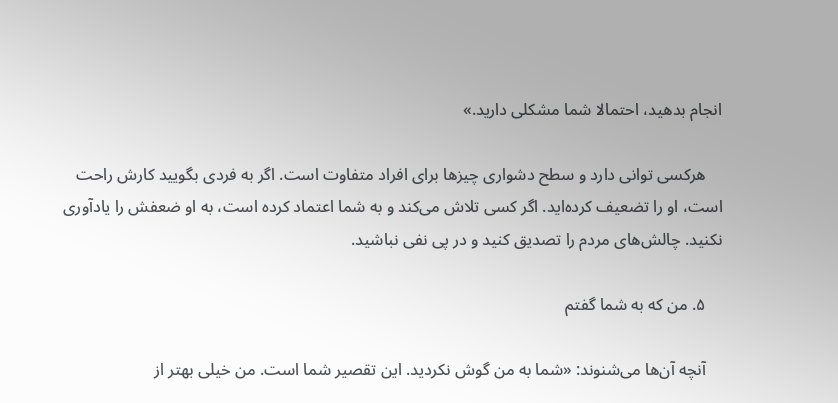انجام بدهید، احتمالا شما مشکلی دارید.»

    هرکسی توانی دارد و سطح دشواری چیز‌ها برای افراد متفاوت است. اگر به فردی بگویید کارش راحت است، او را تضعیف کرده‌اید. اگر کسی تلاش می‌کند و به شما اعتماد کرده است، به او ضعفش را یادآوری نکنید. چالش‌های مردم را تصدیق کنید و در پی نفی نباشید.

    ۵. من که به شما گفتم

    آنچه آن‌ها می‌شنوند: «شما به من گوش نکردید. این تقصیر شما است. من خیلی بهتر از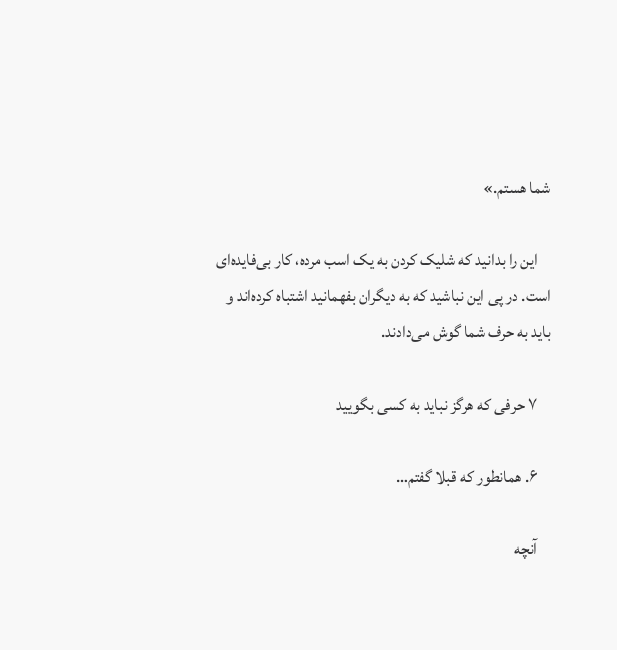شما هستم.»

    این را بدانید که شلیک کردن به یک اسب مرده، کار بی‌فایده‌ای است. در پی این نباشید که به دیگران بفهمانید اشتباه کرده‌اند و باید به حرف شما گوش می‌دادند.

    ۷ حرفی که هرگز نباید به کسی بگویید

    ۶. همانطور که قبلا گفتم…

    آنچه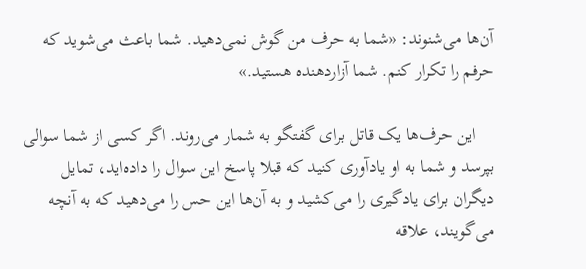آن‌ها می‌شنوند: «شما به حرف من گوش نمی‌دهید. شما باعث می‌شوید که حرفم را تکرار کنم. شما آزاردهنده هستید.»

    این حرف‌ها یک قاتل برای گفتگو به شمار می‌روند. اگر کسی از شما سوالی بپرسد و شما به او یادآوری کنید که قبلا پاسخ این سوال را داده‌اید، تمایل دیگران برای یادگیری را می‌کشید و به آن‌ها این حس را می‌دهید که به آنچه می‌گویند، علاقه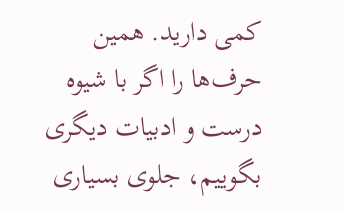کمی دارید. همین حرف‌ها را اگر با شیوه درست و ادبیات دیگری بگوییم، جلوی بسیاری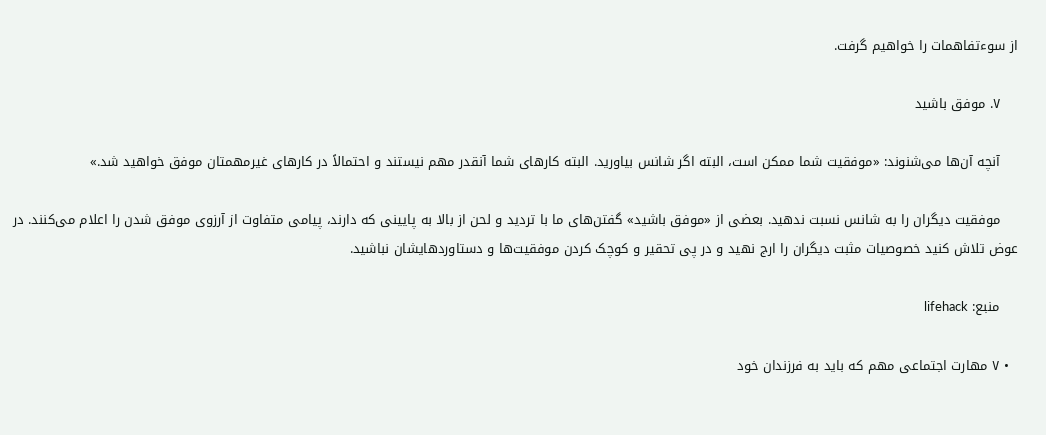از سوءتفاهمات را خواهیم گرفت.

    ۷. موفق باشید

    آنچه آن‌ها می‌شنوند: «موفقیت شما ممکن است، البته اگر شانس بیاورید. البته کار‌های شما آنقدر مهم نیستند و احتمالاً در کار‌های غیرمهمتان موفق خواهید شد.»

    موفقیت دیگران را به شانس نسبت ندهید. بعضی از «موفق باشید» گفتن‌های ما با تردید و لحن از بالا به پایینی که دارند، پیامی متفاوت از آرزوی موفق شدن را اعلام می‌کنند. در عوض تلاش کنید خصوصیات مثبت دیگران را ارج نهید و در پی تحقیر و کوچک کردن موفقیت‌ها و دستاوردهایشان نباشید.

    منبع: lifehack

  • ۷ مهارت اجتماعی مهم که باید به فرزندان خود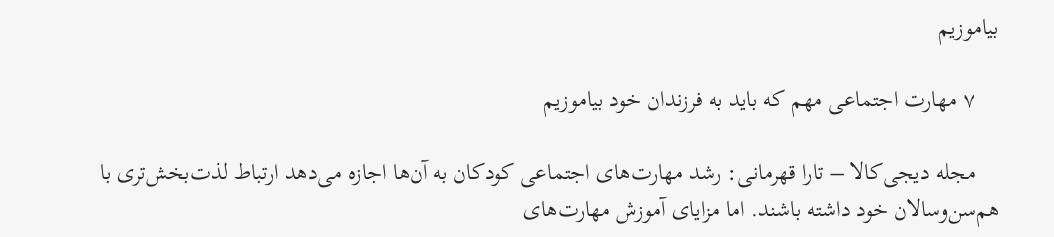بیاموزیم

    ۷ مهارت اجتماعی مهم که باید به فرزندان خود بیاموزیم

    مجله دیجی‌کالا – تارا قهرمانی: رشد مهارت‌های اجتماعی کودکان به آن‌ها اجازه می‌دهد ارتباط لذت‌بخش‌تری با هم‌سن‌وسالان خود داشته باشند. اما مزایای آموزش مهارت‌های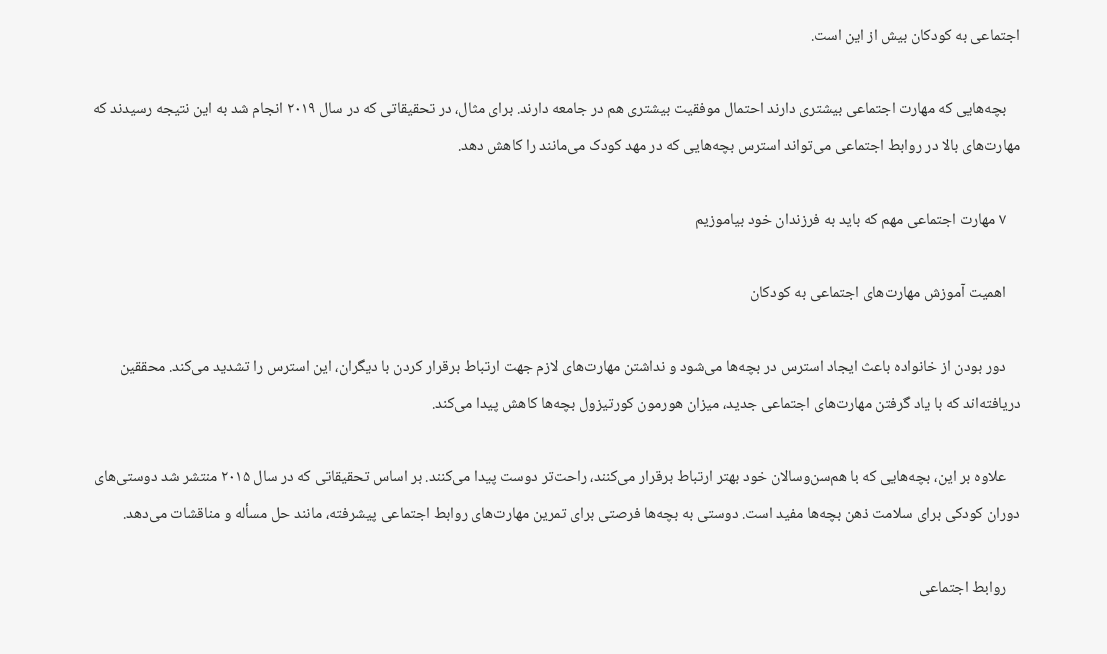اجتماعی به کودکان بیش از این است.

    بچه‌هایی که مهارت اجتماعی بیشتری دارند احتمال موفقیت بیشتری هم در جامعه دارند. برای مثال، در تحقیقاتی که در سال ۲۰۱۹ انجام شد به این نتیجه رسیدند که مهارت‌های بالا در روابط اجتماعی می‌تواند استرس بچه‌هایی که در مهد کودک می‌مانند را کاهش دهد.

    ۷ مهارت اجتماعی مهم که باید به فرزندان خود بیاموزیم

    اهمیت آموزش مهارت‌های اجتماعی به کودکان

    دور بودن از خانواده باعث ایجاد استرس در بچه‌ها می‌شود و نداشتن مهارت‌های لازم جهت ارتباط برقرار کردن با دیگران، این استرس را تشدید می‌کند. محققین دریافته‌اند که با یاد گرفتن مهارت‌های اجتماعی جدید، میزان هورمون کورتیزول بچه‌ها کاهش پیدا می‌کند.

    علاوه بر این، بچه‌هایی که با هم‌سن‌وسالان خود بهتر ارتباط برقرار می‌کنند، راحت‌تر دوست پیدا می‌کنند. بر اساس تحقیقاتی که در سال ۲۰۱۵ منتشر شد دوستی‌های دوران کودکی برای سلامت ذهن بچه‌ها مفید است. دوستی به بچه‌ها فرصتی برای تمرین مهارت‌های روابط اجتماعی پیشرفته، مانند حل مسأله و مناقشات می‌دهد.

    روابط اجتماعی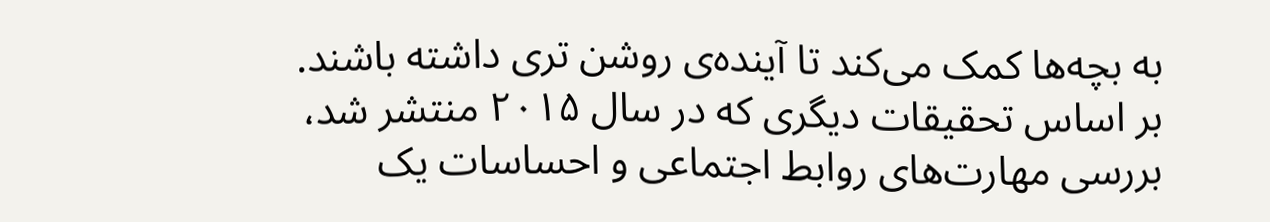به بچه‌ها کمک می‌کند تا آینده‌ی روشن تری داشته باشند. بر اساس تحقیقات دیگری که در سال ۲۰۱۵ منتشر شد، بررسی مهارت‌های روابط اجتماعی و احساسات یک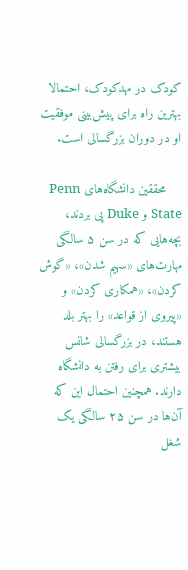کودک در مهدکودک، احتمالا بهترین راه برای پیش‌بینی موفقیت او در دوران بزرگسالی است.

    محققین دانشگاه‌های Penn State و Duke پی بردند، بچه‌هایی که در سن ۵ سالگی مهارت‌های «سهیم شدن»، «گوش کردن»، «همکاری کردن» و «پیروی از قواعد» را بهتر بلد هستند، در بزرگسالی شانس بیشتری برای رفتن به دانشگاه دارند. همچنین احتمال این که آن‌ها در سن ۲۵ سالگی یک شغل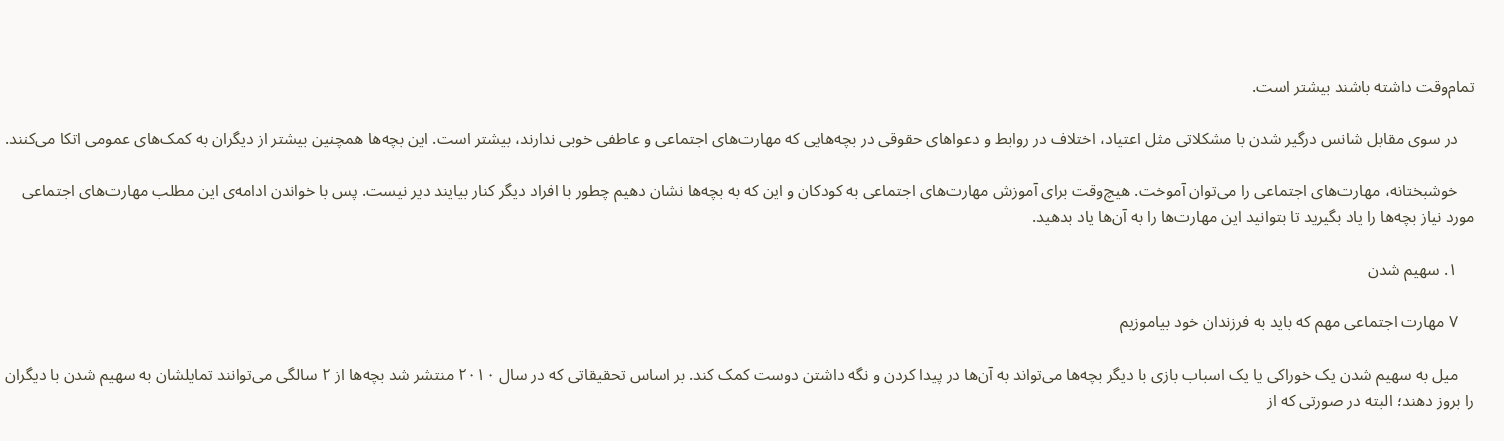تمام‌وقت داشته باشند بیشتر است.

    در سوی مقابل شانس درگیر شدن با مشکلاتی مثل اعتیاد، اختلاف در روابط و دعوا‌های حقوقی در بچه‌هایی که مهارت‌های اجتماعی و عاطفی خوبی ندارند، بیشتر است. این بچه‌ها همچنین بیشتر از دیگران به کمک‌های عمومی اتکا می‌کنند.

    خوشبختانه، مهارت‌های اجتماعی را می‌توان آموخت. هیچ‌وقت برای آموزش مهارت‌های اجتماعی به کودکان و این که به بچه‌ها نشان دهیم چطور با افراد دیگر کنار بیایند دیر نیست. پس با خواندن ادامه‌ی این مطلب مهارت‌های اجتماعی مورد نیاز بچه‌ها را یاد بگیرید تا بتوانید این مهارت‌ها را به آن‌ها یاد بدهید.

    ۱. سهیم شدن

    ۷ مهارت اجتماعی مهم که باید به فرزندان خود بیاموزیم

    میل به سهیم شدن یک خوراکی یا یک اسباب بازی با دیگر بچه‌ها می‌تواند به آن‌ها در پیدا کردن و نگه داشتن دوست کمک کند. بر اساس تحقیقاتی که در سال ۲۰۱۰ منتشر شد بچه‌ها از ۲ سالگی می‌توانند تمایلشان به سهیم شدن با دیگران را بروز دهند؛ البته در صورتی که از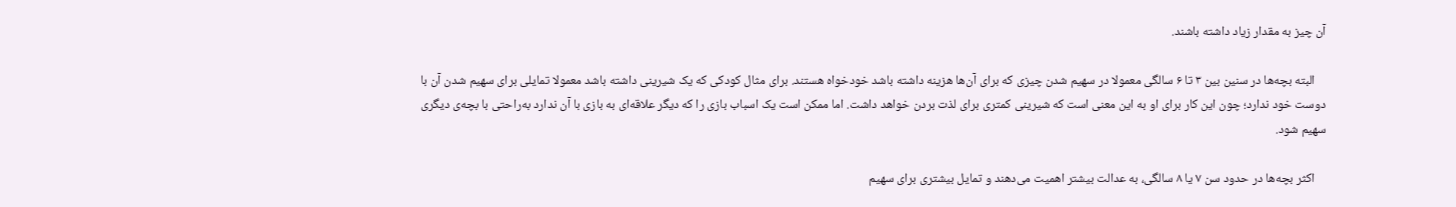آن چیز به مقدار زیاد داشته باشند.

    البته بچه‌ها در سنین بین ۳ تا ۶ سالگی معمولا در سهیم شدن چیزی که برای آن‌ها هزینه داشته باشد خودخواه هستند. برای مثال کودکی که یک شیرینی داشته باشد معمولا تمایلی برای سهیم شدن آن با دوست خود ندارد؛ چون این کار برای او به این معنی است که شیرینی کمتری برای لذت بردن خواهد داشت. اما ممکن است یک اسباب بازی را که دیگر علاقه‌ای به بازی با آن ندارد به‌راحتی با بچه‌ی دیگری سهیم شود.

    اکثر بچه‌ها در حدود سن ۷ یا ۸ سالگی، به عدالت بیشتر اهمیت می‌دهند و تمایل بیشتری برای سهیم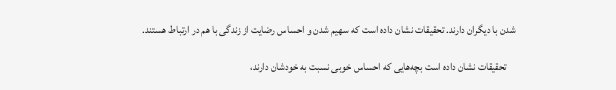شدن با دیگران دارند. تحقیقات نشان داده است که سهیم شدن و احساس رضایت از زندگی با هم در ارتباط هستند.

    تحقیقات نشان داده است بچه‌هایی که احساس خوبی نسبت به خودشان دارند،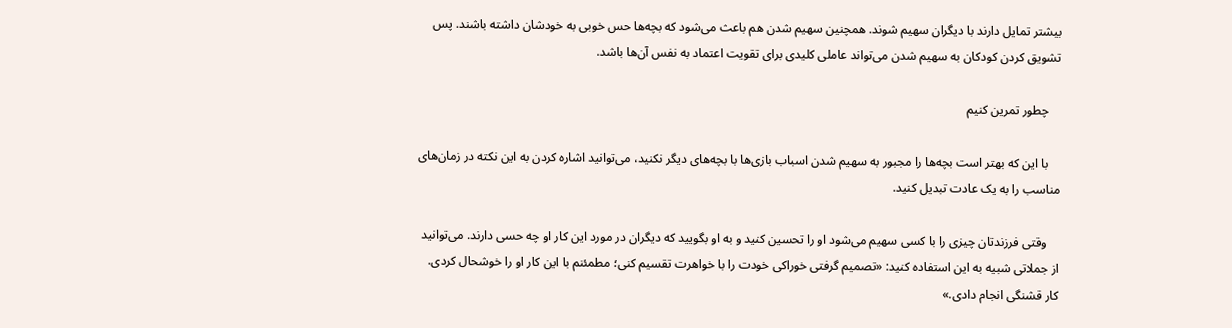بیشتر تمایل دارند با دیگران سهیم شوند. همچنین سهیم شدن هم باعث می‌شود که بچه‌ها حس خوبی به خودشان داشته باشند. پس تشویق کردن کودکان به سهیم شدن می‌تواند عاملی کلیدی برای تقویت اعتماد به نفس آن‌ها باشد.

    چطور تمرین کنیم

    با این که بهتر است بچه‌ها را مجبور به سهیم شدن اسباب بازی‌ها با بچه‌های دیگر نکنید، می‌توانید اشاره کردن به این نکته در زمان‌های مناسب را به یک عادت تبدیل کنید.

    وقتی فرزندتان چیزی را با کسی سهیم می‌شود او را تحسین کنید و به او بگویید که دیگران در مورد این کار او چه حسی دارند. می‌توانید از جملاتی شبیه به این استفاده کنید: «تصمیم گرفتی خوراکی خودت را با خواهرت تقسیم کنی؛ مطمئنم با این کار او را خوشحال کردی. کار قشنگی انجام دادی.»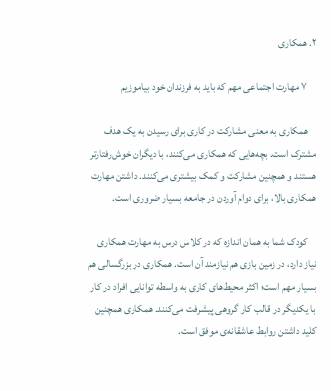۲. همکاری

    ۷ مهارت اجتماعی مهم که باید به فرزندان خود بیاموزیم

    همکاری به معنی مشارکت در کاری برای رسیدن به یک هدف مشترک است. بچه‌هایی که همکاری می‌کنند، با دیگران خوش‌رفتارتر هستند و همچنین مشارکت و کمک بیشتری می‌کنند. داشتن مهارت همکاری بالا، برای دوام آوردن در جامعه بسیار ضروری است.

    کودک شما به همان اندازه که در کلاس درس به مهارت همکاری نیاز دارد، در زمین بازی هم نیازمند آن است. همکاری در بزرگسالی هم بسیار مهم است؛ اکثر محیط‌های کاری به واسطه توانایی افراد در کار با یکدیگر در قالب کار گروهی پیشرفت می‌کنند. همکاری همچنین کلید داشتن روابط عاشقانه‌ی موفق است.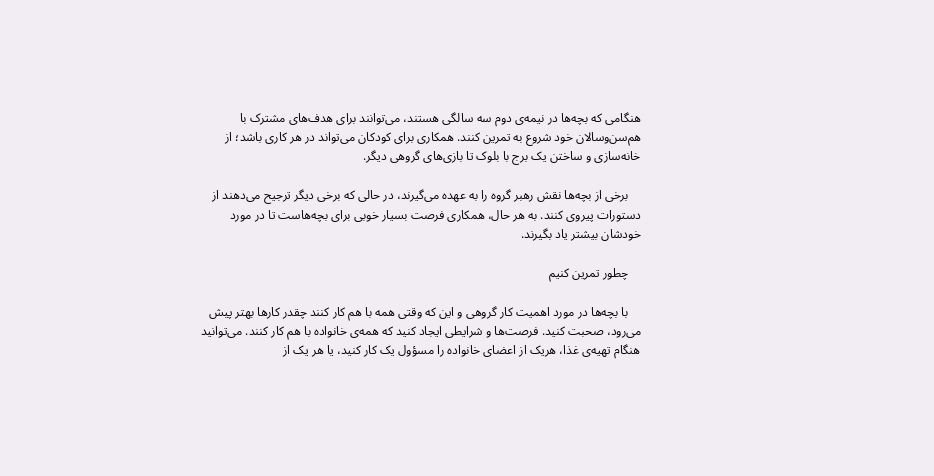هنگامی که بچه‌ها در نیمه‌ی دوم سه سالگی هستند، می‌توانند برای هدف‌های مشترک با هم‌سن‌وسالان خود شروع به تمرین کنند. همکاری برای کودکان می‌تواند در هر کاری باشد؛ از خانه‌سازی و ساختن یک برج با بلوک تا بازی‌های گروهی دیگر.

    برخی از بچه‌ها نقش رهبر گروه را به عهده می‌گیرند، در حالی که برخی دیگر ترجیح می‌دهند از دستورات پیروی کنند. به هر حال، همکاری فرصت بسیار خوبی برای بچه‌هاست تا در مورد خودشان بیشتر یاد بگیرند.

    چطور تمرین کنیم

    با بچه‌ها در مورد اهمیت کار گروهی و این که وقتی همه با هم کار کنند چقدر کار‌ها بهتر پیش می‌رود، صحبت کنید. فرصت‌ها و شرایطی ایجاد کنید که همه‌ی خانواده با هم کار کنند. می‌توانید هنگام تهیه‌ی غذا، هریک از اعضای خانواده را مسؤول یک کار کنید، یا هر یک از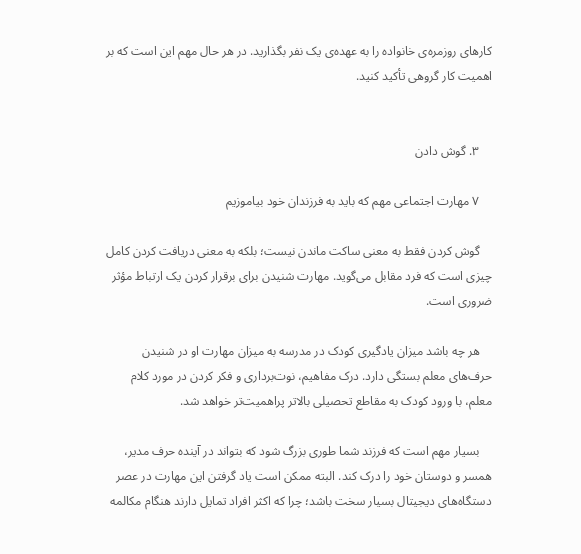کار‌های روزمره‌ی خانواده را به عهده‌ی یک نفر بگذارید. در هر حال مهم این است که بر اهمیت کار گروهی تأکید کنید.


    ۳. گوش دادن

    ۷ مهارت اجتماعی مهم که باید به فرزندان خود بیاموزیم

    گوش کردن فقط به معنی ساکت ماندن نیست؛ بلکه به معنی دریافت کردن کامل چیزی است که فرد مقابل می‌گوید. مهارت شنیدن برای برقرار کردن یک ارتباط مؤثر ضروری است.

    هر چه باشد میزان یادگیری کودک در مدرسه به میزان مهارت او در شنیدن حرف‌های معلم بستگی دارد. درک مفاهیم، نوت‌برداری و فکر کردن در مورد کلام معلم، با ورود کودک به مقاطع تحصیلی بالاتر پراهمیت‌تر خواهد شد.

    بسیار مهم است که فرزند شما طوری بزرگ شود که بتواند در آینده حرف مدیر، همسر و دوستان خود را درک کند. البته ممکن است یاد گرفتن این مهارت در عصر دستگاه‌های دیجیتال بسیار سخت باشد؛ چرا که اکثر افراد تمایل دارند هنگام مکالمه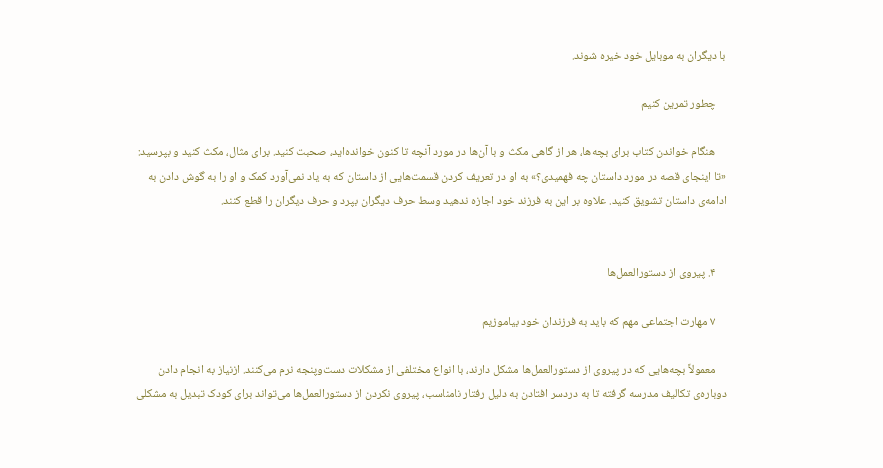با دیگران به موبایل خود خیره شوند.

    چطور تمرین کنیم

    هنگام خواندن کتاب برای بچه‌ها، هر از گاهی مکث و با آن‌ها در مورد آنچه تا کنون خوانده‌اید، صحبت کنید. برای مثال، مکث کنید و بپرسید: «تا اینجای قصه در مورد داستان چه فهمیدی؟» به او در تعریف کردن قسمت‌هایی از داستان که به یاد نمی‌آورد کمک و او را به گوش دادن به ادامه‌ی داستان تشویق کنید. علاوه بر این به فرزند خود اجازه ندهید وسط حرف دیگران بپرد و حرف دیگران را قطع کنند.


    ۴. پیروی از دستورالعمل‌ها

    ۷ مهارت اجتماعی مهم که باید به فرزندان خود بیاموزیم

    معمولاً بچه‌هایی که در پیروی از دستورالعمل‌ها مشکل دارند، با انواع مختلفی از مشکلات دست‌وپنجه نرم می‌کنند. ازنیاز به انجام دادن دوباره‌ی تکالیف مدرسه گرفته تا به دردسر افتادن به دلیل رفتار نامناسب، پیروی نکردن از دستورالعمل‌ها می‌تواند برای کودک تبدیل به مشکلی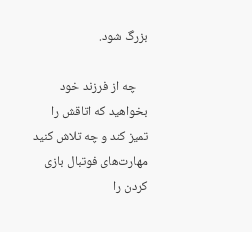بزرگ شود.

    چه از فرزند خود بخواهید که اتاقش را تمیز کند و چه تلاش کنید مهارت‌های فوتبال بازی کردن را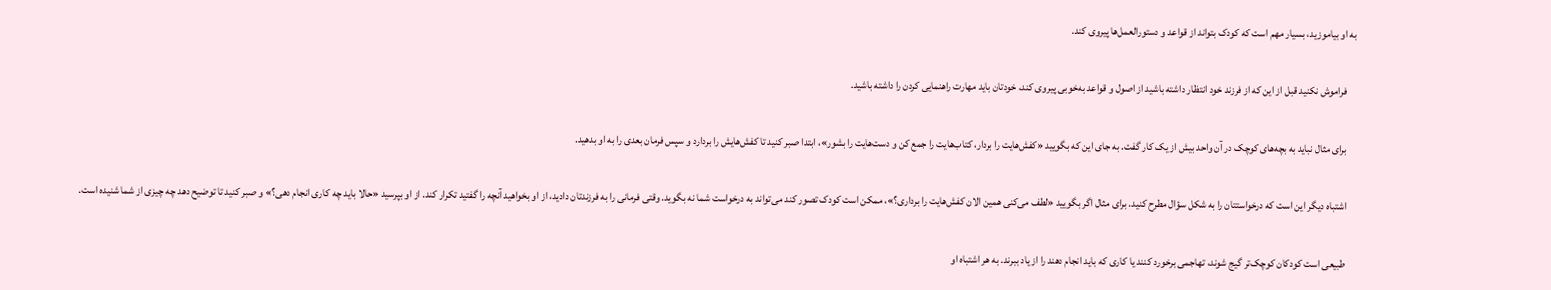به او بیاموزید، بسیار مهم است که کودک بتواند از قواعد و دستورالعمل‌ها پیروی کند.

    فراموش نکنید قبل از این که از فرزند خود انتظار داشته باشید از اصول و قواعد به‌خوبی پیروی کند، خودتان باید مهارت راهنمایی کردن را داشته باشید.

    برای مثال نباید به بچه‌های کوچک در آن واحد بیش از یک کار گفت. به جای این که بگویید «کفش‌هایت را بردار، کتاب‌هایت را جمع کن و دست‌هایت را بشور»، ابتدا صبر کنید تا کفش‌هایش را بردارد و سپس فرمان بعدی را به او بدهید.

    اشتباه دیگر این است که درخواستتان را به شکل سؤال مطرح کنید. برای مثال اگر بگویید «لطف می‌کنی همین الان کفش‌هایت را برداری؟»، ممکن است کودک تصور کند می‌تواند به درخواست شما نه بگوید. وقتی فرمانی را به فرزندتان دادید، از او بخواهید آنچه را گفتید تکرار کند. از او بپرسید «حالا باید چه کاری انجام دهی؟» و صبر کنید تا توضیح دهد چه چیزی از شما شنیده است.

    طبیعی است کودکان کوچک‌تر گیج شوند، تهاجمی برخورد کنند یا کاری که باید انجام دهند را از یاد ببرند. به هر اشتباه او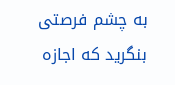به چشم فرصتی بنگرید که اجازه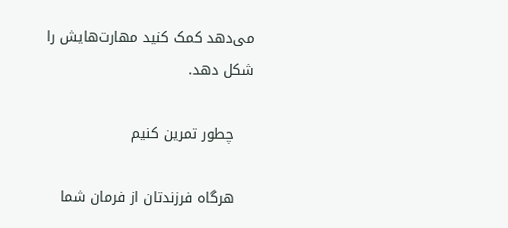می‌دهد کمک کنید مهارت‌هایش را شکل دهد.

    چطور تمرین کنیم

    هرگاه فرزندتان از فرمان شما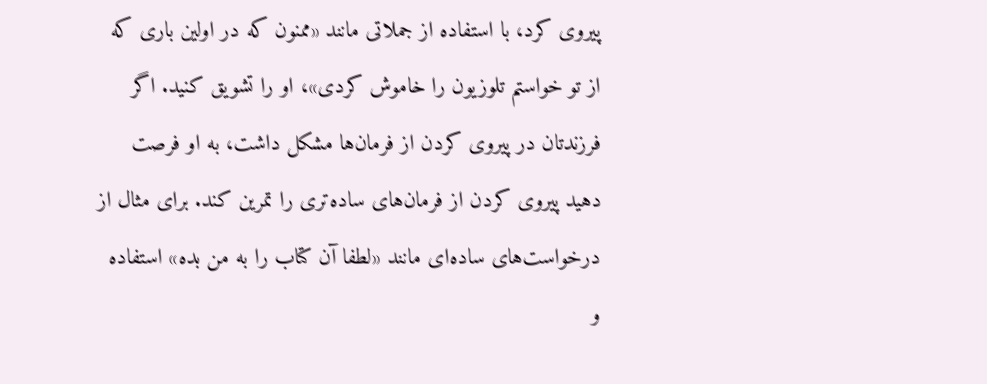پیروی کرد، با استفاده از جملاتی مانند «ممنون که در اولین باری که از تو خواستم تلوزیون را خاموش کردی»، او را تشویق کنید. اگر فرزندتان در پیروی کردن از فرمان‌ها مشکل داشت، به او فرصت دهید پیروی کردن از فرمان‌های ساده‌تری را تمرین کند. برای مثال از درخواست‌های ساده‌ای مانند «لطفا آن کتاب را به من بده» استفاده و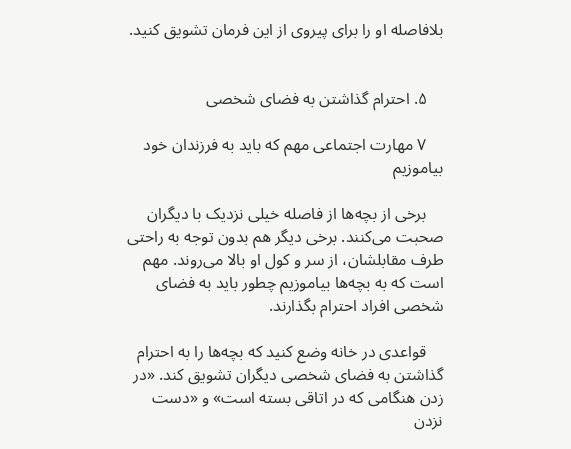بلافاصله او را برای پیروی از این فرمان تشویق کنید.


    ۵. احترام گذاشتن به فضای شخصی

    ۷ مهارت اجتماعی مهم که باید به فرزندان خود بیاموزیم

    برخی از بچه‌ها از فاصله خیلی نزدیک با دیگران صحبت می‌کنند. برخی دیگر هم بدون توجه به راحتی طرف مقابلشان، از سر و کول او بالا می‌روند. مهم است که به بچه‌ها بیاموزیم چطور باید به فضای شخصی افراد احترام بگذارند.

    قواعدی در خانه وضع کنید که بچه‌ها را به احترام گذاشتن به فضای شخصی دیگران تشویق کند. «در زدن هنگامی که در اتاقی بسته است» و «دست نزدن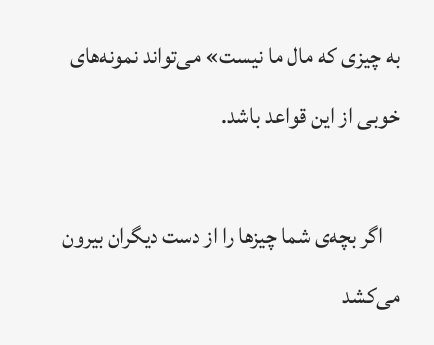به چیزی که مال ما نیست» می‌تواند نمونه‌های خوبی از این قواعد باشد.

    اگر بچه‌ی شما چیز‌ها را از دست دیگران بیرون می‌کشد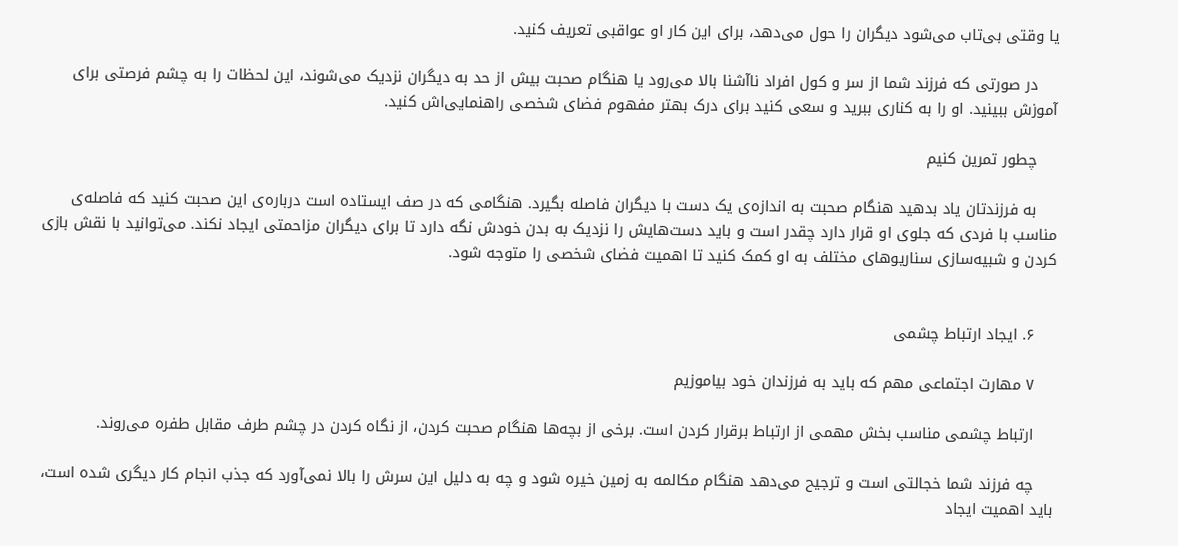یا وقتی بی‌تاب می‌شود دیگران را حول می‌دهد، برای این کار او عواقبی تعریف کنید.

    در صورتی که فرزند شما از سر و کول افراد ناآشنا بالا می‌رود یا هنگام صحبت بیش از حد به دیگران نزدیک می‌شوند، این لحظات را به چشم فرصتی برای آموزش ببینید. او را به کناری ببرید و سعی کنید برای درک بهتر مفهوم فضای شخصی راهنمایی‌اش کنید.

    چطور تمرین کنیم

    به فرزندتان یاد بدهید هنگام صحبت به اندازه‌ی یک دست با دیگران فاصله بگیرد. هنگامی که در صف ایستاده است درباره‌ی این صحبت کنید که فاصله‌ی مناسب با فردی که جلوی او قرار دارد چقدر است و باید دست‌هایش را نزدیک به بدن خودش نگه دارد تا برای دیگران مزاحمتی ایجاد نکند. می‌توانید با نقش بازی کردن و شبیه‌سازی سناریو‌های مختلف به او کمک کنید تا اهمیت فضای شخصی را متوجه شود.


    ۶. ایجاد ارتباط چشمی

    ۷ مهارت اجتماعی مهم که باید به فرزندان خود بیاموزیم

    ارتباط چشمی مناسب بخش مهمی از ارتباط برقرار کردن است. برخی از بچه‌ها هنگام صحبت کردن، از نگاه کردن در چشم طرف مقابل طفره می‌روند.

    چه فرزند شما خجالتی است و ترجیح می‌دهد هنگام مکالمه به زمین خیره شود و چه به دلیل این سرش را بالا نمی‌آورد که جذب انجام کار دیگری شده است، باید اهمیت ایجاد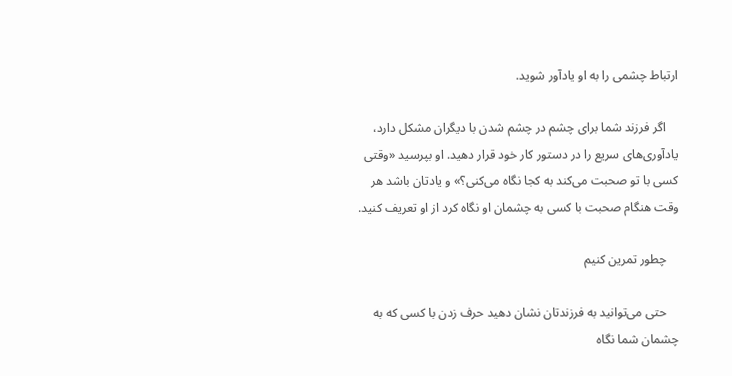ارتباط چشمی را به او یادآور شوید.

    اگر فرزند شما برای چشم در چشم شدن با دیگران مشکل دارد، یادآوری‌های سریع را در دستور کار خود قرار دهید. او بپرسید «وقتی کسی با تو صحبت می‌کند به کجا نگاه می‌کنی؟» و یادتان باشد هر وقت هنگام صحبت با کسی به چشمان او نگاه کرد از او تعریف کنید.

    چطور تمرین کنیم

    حتی می‌توانید به فرزندتان نشان دهید حرف زدن با کسی که به چشمان شما نگاه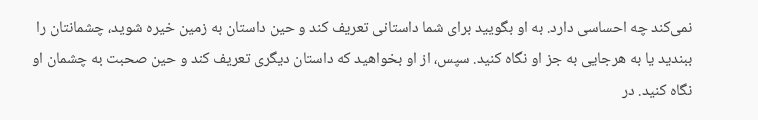نمی‌کند چه احساسی دارد. به او بگویید برای شما داستانی تعریف کند و حین داستان به زمین خیره شوید، چشمانتان را ببندید یا به هرجایی به جز او نگاه کنید. سپس، از او بخواهید که داستان دیگری تعریف کند و حین صحبت به چشمان او نگاه کنید. در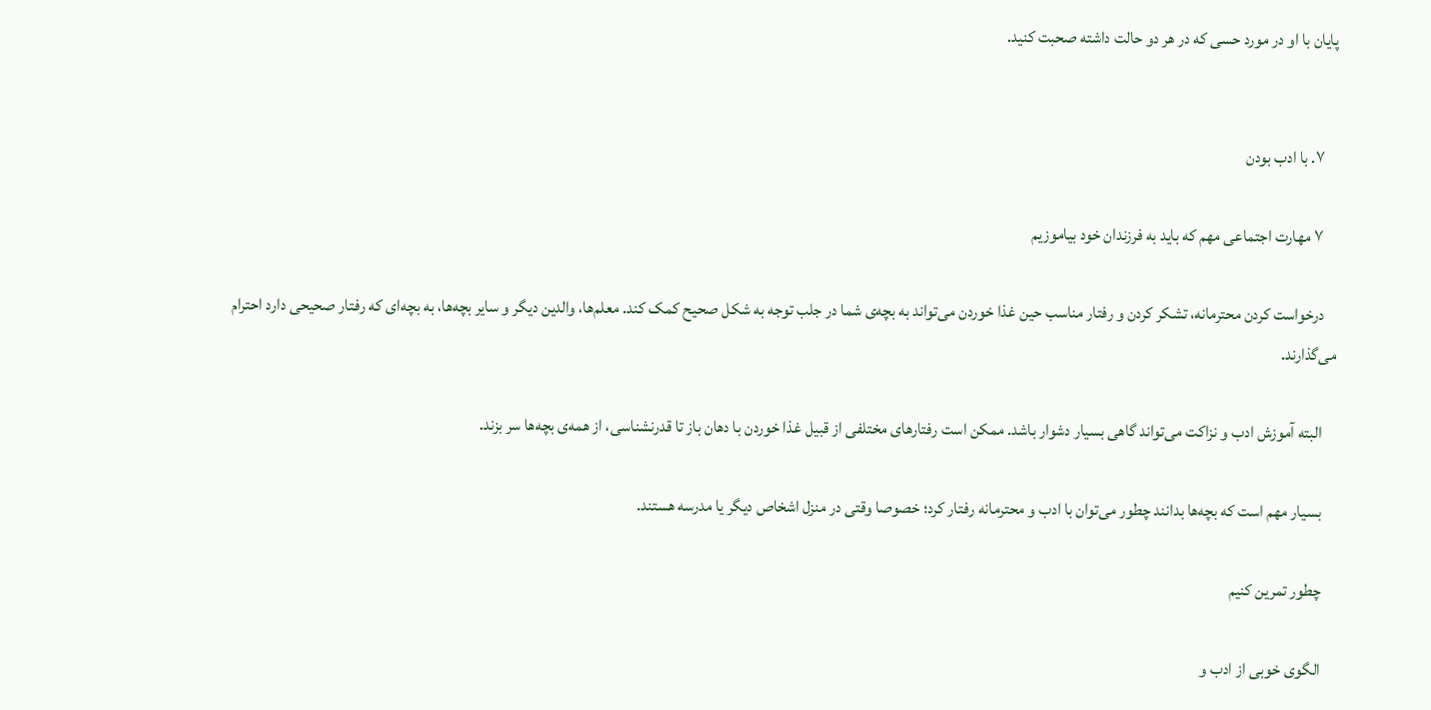پایان با او در مورد حسی که در هر دو حالت داشته صحبت کنید.


    ۷. با ادب بودن

    ۷ مهارت اجتماعی مهم که باید به فرزندان خود بیاموزیم

    درخواست کردن محترمانه، تشکر کردن و رفتار مناسب حین غذا خوردن می‌تواند به بچه‌ی شما در جلب توجه به شکل صحیح کمک کند. معلم‌ها، والدین دیگر و سایر بچه‌ها، به بچه‌ای که رفتار صحیحی دارد احترام می‌گذارند.

    البته آموزش ادب و نزاکت می‌تواند گاهی بسیار دشوار باشد. ممکن است رفتار‌های مختلفی از قبیل غذا خوردن با دهان باز تا قدرنشناسی، از همه‌ی بچه‌ها سر بزند.

    بسیار مهم است که بچه‌ها بدانند چطور می‌توان با ادب و محترمانه رفتار کرد؛ خصوصا وقتی در منزل اشخاص دیگر یا مدرسه هستند.

    چطور تمرین کنیم

    الگوی خوبی از ادب و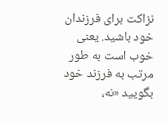نزاکت برای فرزندان خود باشید. یعنی خوب است به طور مرتب به فرزند خود بگویید «نه،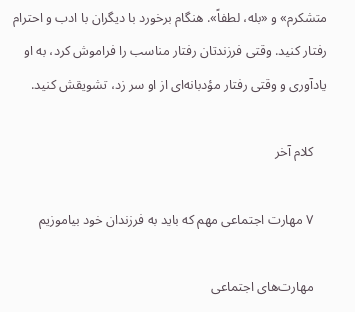متشکرم» و «بله، لطفاً». هنگام برخورد با دیگران با ادب و احترام رفتار کنید. وقتی فرزندتان رفتار مناسب را فراموش کرد، به او یادآوری و وقتی رفتار مؤدبانه‌ای از او سر زد، تشویقش کنید.

    کلام آخر

    ۷ مهارت اجتماعی مهم که باید به فرزندان خود بیاموزیم

    مهارت‌های اجتماعی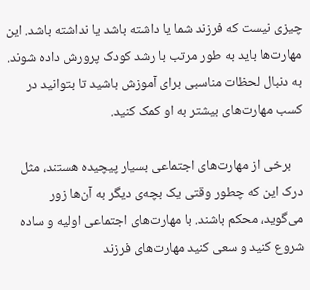چیزی نیست که فرزند شما یا داشته باشد یا نداشته باشد. این مهارت‌ها باید به طور مرتب با رشد کودک پرورش داده شوند. به دنبال لحظات مناسبی برای آموزش باشید تا بتوانید در کسب مهارت‌های بیشتر به او کمک کنید.

    برخی از مهارت‌های اجتماعی بسیار پیچیده هستند، مثل درک این که چطور وقتی یک بچه‌ی دیگر به آن‌ها زور می‌گوید، محکم باشند. با مهارت‌های اجتماعی اولیه و ساده شروع کنید و سعی کنید مهارت‌های فرزند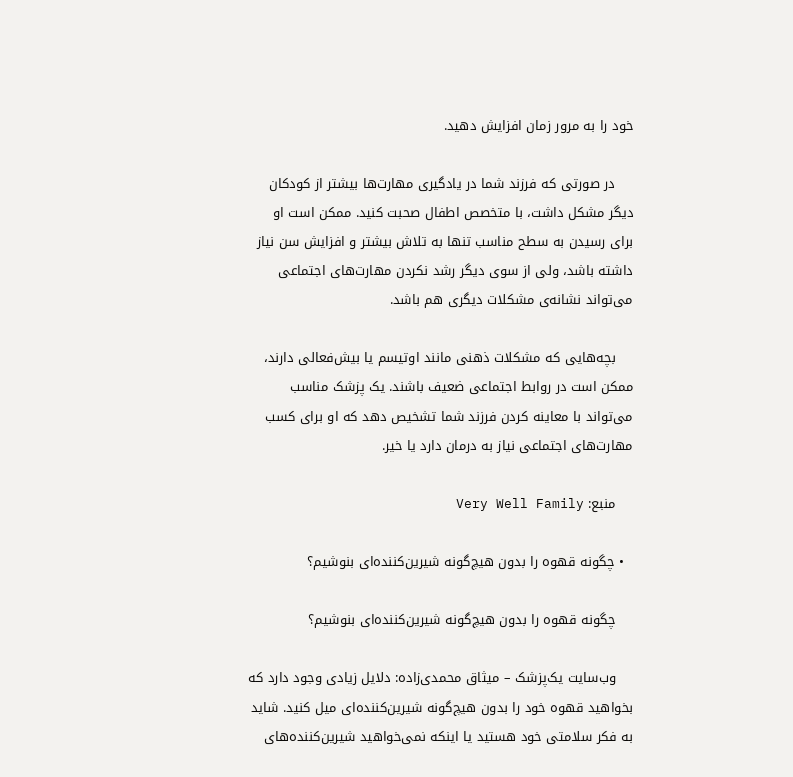خود را به مرور زمان افزایش دهید.

    در صورتی که فرزند شما در یادگیری مهارت‌ها بیشتر از کودکان دیگر مشکل داشت، با متخصص اطفال صحبت کنید. ممکن است او برای رسیدن به سطح مناسب تنها به تلاش بیشتر و افزایش سن نیاز داشته باشد، ولی از سوی دیگر رشد نکردن مهارت‌های اجتماعی می‌تواند نشانه‌ی مشکلات دیگری هم باشد.

    بچه‌هایی که مشکلات ذهنی مانند اوتیسم یا بیش‌فعالی دارند، ممکن است در روابط اجتماعی ضعیف باشند. یک پزشک مناسب می‌تواند با معاینه کردن فرزند شما تشخیص دهد که او برای کسب مهارت‌های اجتماعی نیاز به درمان دارد یا خیر.

    منبع: Very Well Family

  • چگونه قهوه را بدون هیچ‌گونه شیرین‌کننده‌ای بنوشیم؟

    چگونه قهوه را بدون هیچ‌گونه شیرین‌کننده‌ای بنوشیم؟

    وب‌سایت یک‌پزشک – میثاق محمدی‌زاده: دلایل زیادی وجود دارد که بخواهید قهوه خود را بدون هیچ‌گونه شیرین‌کننده‌ای میل کنید. شاید به فکر سلامتی خود هستید یا اینکه نمی‌خواهید شیرین‌کننده‌های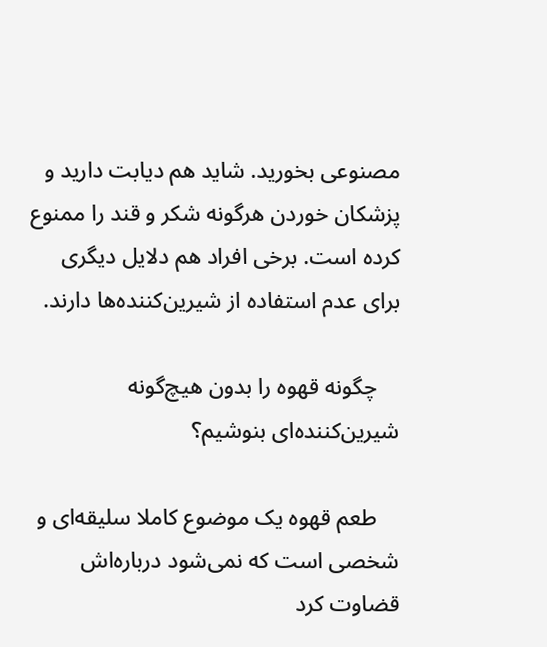مصنوعی بخورید. شاید هم دیابت دارید و پزشکان خوردن هرگونه شکر و قند را ممنوع کرده است. برخی افراد هم دلایل دیگری برای عدم استفاده از شیرین‌کننده‌ها دارند.

    چگونه قهوه را بدون هیچ‌گونه شیرین‌کننده‌ای بنوشیم؟

    طعم قهوه یک موضوع کاملا سلیقه‌ای و شخصی است که نمی‌شود درباره‌اش قضاوت کرد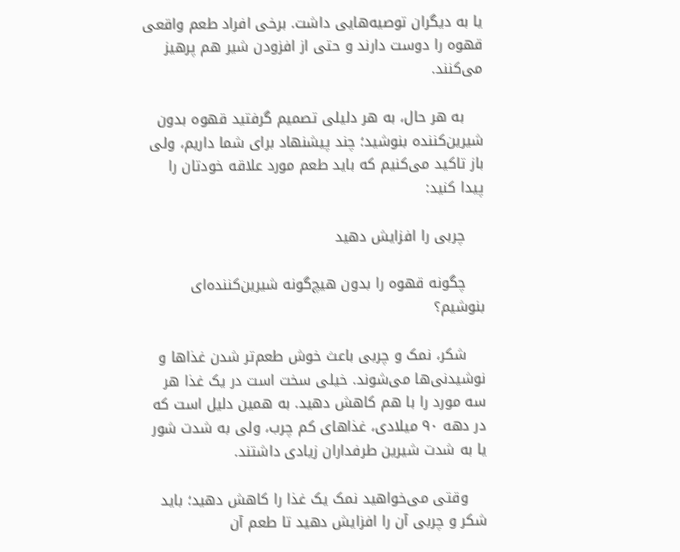یا به دیگران توصیه‌هایی داشت. برخی افراد طعم واقعی قهوه را دوست دارند و حتی از افزودن شیر هم پرهیز می‌کنند.

    به هر حال، به هر دلیلی تصمیم گرفتید قهوه بدون شیرین‌کننده بنوشید؛ چند پیشنهاد برای شما داریم، ولی باز تاکید می‌کنیم که باید طعم مورد علاقه خودتان را پیدا کنید:

    چربی را افزایش دهید

    چگونه قهوه را بدون هیچ‌گونه شیرین‌کننده‌ای بنوشیم؟

    شکر، نمک و چربی باعث خوش طعم‌تر شدن غذا‌ها و نوشیدنی‌ها می‌شوند. خیلی سخت است در یک غذا هر سه مورد را با هم کاهش دهید. به همین دلیل است که در دهه ۹۰ میلادی، غذا‌های کم چرب، ولی به شدت شور یا به شدت شیرین طرفداران زیادی داشتند.

    وقتی می‌خواهید نمک یک غذا را کاهش دهید؛ باید شکر و چربی آن را افزایش دهید تا طعم آن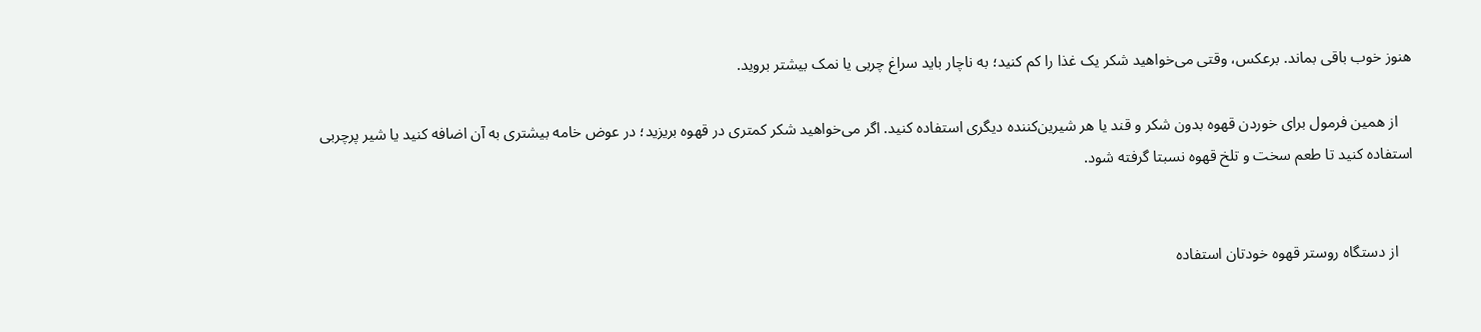هنوز خوب باقی بماند. برعکس، وقتی می‌خواهید شکر یک غذا را کم کنید؛ به ناچار باید سراغ چربی یا نمک بیشتر بروید.

    از همین فرمول برای خوردن قهوه بدون شکر و قند یا هر شیرین‌کننده دیگری استفاده کنید. اگر می‌خواهید شکر کمتری در قهوه بریزید؛ در عوض خامه بیشتری به آن اضافه کنید یا شیر پرچربی استفاده کنید تا طعم سخت و تلخ قهوه نسبتا گرفته شود.


    از دستگاه روستر قهوه خودتان استفاده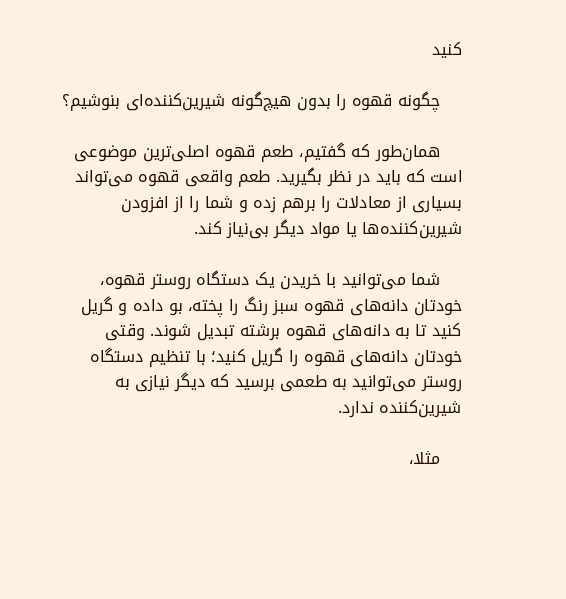کنید

    چگونه قهوه را بدون هیچ‌گونه شیرین‌کننده‌ای بنوشیم؟

    همان‌طور که گفتیم، طعم قهوه اصلی‌ترین موضوعی است که باید در نظر بگیرید. طعم واقعی قهوه می‌تواند بسیاری از معادلات را برهم زده و شما را از افزودن شیرین‌کننده‌ها یا مواد دیگر بی‌نیاز کند.

    شما می‌توانید با خریدن یک دستگاه روستر قهوه، خودتان دانه‌های قهوه سبز رنگ را پخته، بو داده و گریل کنید تا به دانه‌های قهوه برشته تبدیل شوند. وقتی خودتان دانه‌های قهوه را گریل کنید؛ با تنظیم دستگاه روستر می‌توانید به طعمی برسید که دیگر نیازی به شیرین‌کننده ندارد.

    مثلا،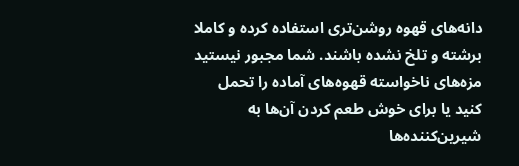دانه‌های قهوه روشن‌تری استفاده کرده و کاملا برشته و تلخ نشده باشند. شما مجبور نیستید مزه‌های ناخواسته قهوه‌های آماده را تحمل کنید یا برای خوش طعم کردن آن‌ها به شیرین‌کننده‌ها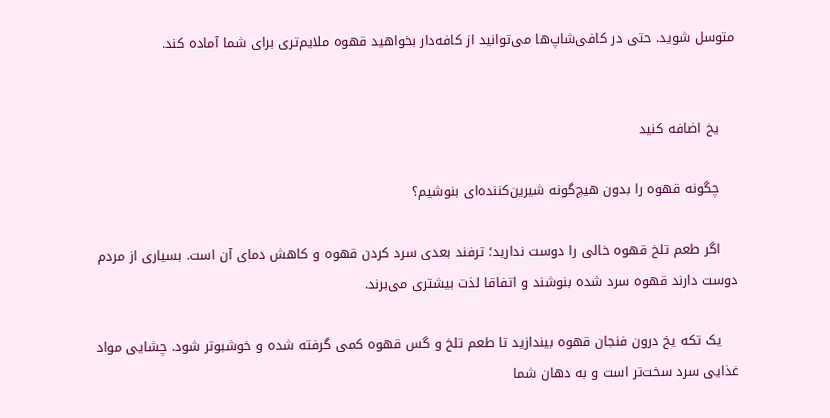متوسل شوید. حتی در کافی‌شاپ‌ها می‌توانید از کافه‌دار بخواهید قهوه ملایم‌تری برای شما آماده کند.


    یخ اضافه کنید

    چگونه قهوه را بدون هیچ‌گونه شیرین‌کننده‌ای بنوشیم؟

    اگر طعم تلخ قهوه خالی را دوست ندارید؛ ترفند بعدی سرد کردن قهوه و کاهش دمای آن است. بسیاری از مردم دوست دارند قهوه سرد شده بنوشند و اتفاقا لذت بیشتری می‌برند.

    یک تکه یخ درون فنجان قهوه بیندازید تا طعم تلخ و گس قهوه کمی گرفته شده و خوشبوتر شود. چشایی مواد غذایی سرد سخت‌تر است و به دهان شما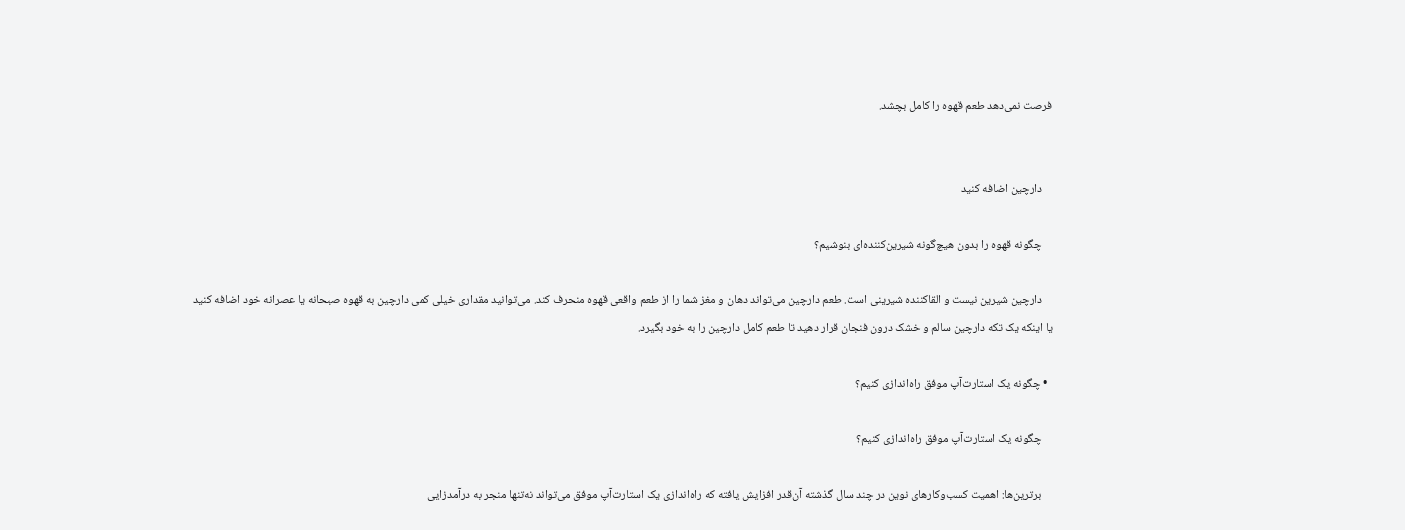فرصت نمی‌دهد طعم قهوه را کامل بچشد.


    دارچین اضافه کنید

    چگونه قهوه را بدون هیچ‌گونه شیرین‌کننده‌ای بنوشیم؟

    دارچین شیرین نیست و القاکننده شیرینی است. طعم دارچین می‌تواند دهان و مغز شما را از طعم واقعی قهوه منحرف کند. می‌توانید مقداری خیلی کمی دارچین به قهوه صبحانه یا عصرانه خود اضافه کنید یا اینکه یک تکه دارچین سالم و خشک درون فنجان قرار دهید تا طعم کامل دارچین را به خود بگیرد.

  • چگونه یک استارت‌آپ موفق راه‌اندازی کنیم؟

    چگونه یک استارت‌آپ موفق راه‌اندازی کنیم؟

    برترین‌ها: اهمیت کسب‌وکار‌های نوین در چند سال گذشته آن‌قدر افزایش یافته که راه‌اندازی یک استارت‌آپ موفق می‌تواند نه‌تنها منجر به درآمدزایی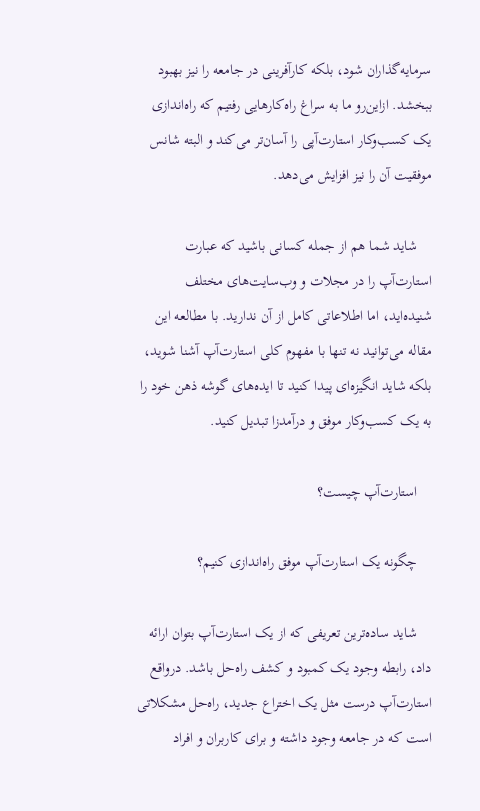سرمایه‌گذاران شود، بلکه کارآفرینی در جامعه را نیز بهبود ببخشد. ازاین‌رو ما به سراغ راه‌کار‌هایی رفتیم که راه‌اندازی یک کسب‌وکار استارت‌آپی را آسان‌تر می‌کند و البته شانس موفقیت آن را نیز افزایش می‌دهد.

    شاید شما هم از جمله کسانی باشید که عبارت استارت‌آپ را در مجلات و وب‌سایت‌های مختلف شنیده‌اید، اما اطلاعاتی کامل از آن ندارید. با مطالعه این مقاله می‌توانید نه تنها با مفهوم کلی استارت‌آپ آشنا شوید، بلکه شاید انگیزه‌ای پیدا کنید تا ایده‌های گوشه ذهن خود را به یک کسب‌وکار موفق و درآمدزا تبدیل کنید.

    استارت‌آپ چیست؟

    چگونه یک استارت‌آپ موفق راه‌اندازی کنیم؟

    شاید ساده‌ترین تعریفی که از یک استارت‌آپ بتوان ارائه داد، رابطه وجود یک کمبود و کشف راه‌حل باشد. درواقع استارت‌آپ درست مثل یک اختراع جدید، راه‌حل مشکلاتی است که در جامعه وجود داشته و برای کاربران و افراد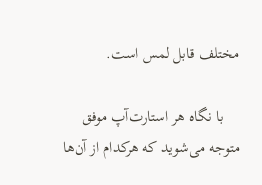مختلف قابل لمس است.

    با نگاه هر استارت‌آپ موفق متوجه می‌شوید که هرکدام از آن‌ها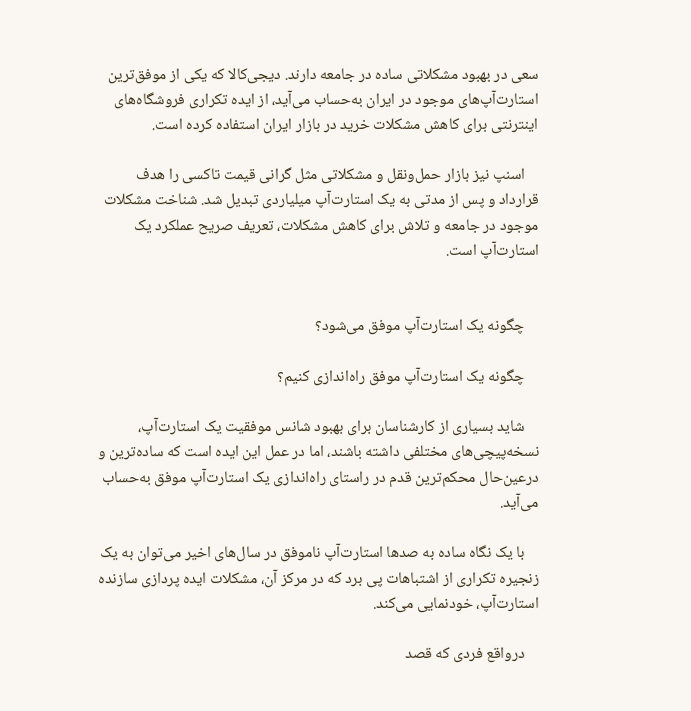سعی در بهبود مشکلاتی ساده در جامعه دارند. دیجی‌کالا که یکی از موفق‌ترین استارت‌آپ‌های موجود در ایران به‌حساب می‌آید، از ایده تکراری فروشگاه‌های اینترنتی برای کاهش مشکلات خرید در بازار ایران استفاده کرده است.

    اسنپ نیز بازار حمل‌ونقل و مشکلاتی مثل گرانی قیمت تاکسی را هدف قرارداد و پس از مدتی به یک استارت‌آپ میلیاردی تبدیل شد. شناخت مشکلات موجود در جامعه و تلاش برای کاهش مشکلات، تعریف صریح عملکرد یک استارت‌آپ است.


    چگونه یک استارت‌آپ موفق می‌شود؟

    چگونه یک استارت‌آپ موفق راه‌اندازی کنیم؟

    شاید بسیاری از کارشناسان برای بهبود شانس موفقیت یک استارت‌آپ، نسخه‌پیچی‌های مختلفی داشته باشند، اما در عمل این ایده است که ساده‌ترین و درعین‌حال محکم‌ترین قدم در راستای راه‌اندازی یک استارت‌آپ موفق به‌حساب می‌آید.

    با یک نگاه ساده به صد‌ها استارت‌آپ ناموفق در سال‌های اخیر می‌توان به یک زنجیره تکراری از اشتباهات پی برد که در مرکز آن، مشکلات ایده پردازی سازنده استارت‌آپ، خودنمایی می‌کند.

    درواقع فردی که قصد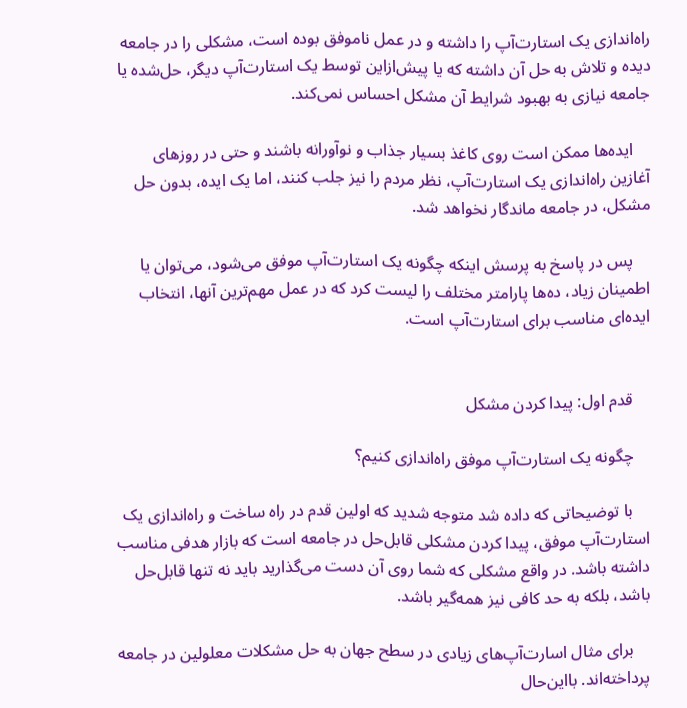راه‌اندازی یک استارت‌آپ را داشته و در عمل ناموفق بوده است، مشکلی را در جامعه دیده و تلاش به حل آن داشته که یا پیش‌ازاین توسط یک استارت‌آپ دیگر، حل‌شده یا جامعه نیازی به بهبود شرایط آن مشکل احساس نمی‌کند.

    ایده‌ها ممکن است روی کاغذ بسیار جذاب و نوآورانه باشند و حتی در روز‌های آغازین راه‌اندازی یک استارت‌آپ، نظر مردم را نیز جلب کنند، اما یک ایده، بدون حل مشکل، در جامعه ماندگار نخواهد شد.

    پس در پاسخ به پرسش اینکه چگونه یک استارت‌آپ موفق می‌شود، می‌توان یا اطمینان زیاد، ده‌ها پارامتر مختلف را لیست کرد که در عمل مهم‌ترین آنها، انتخاب ایده‌ای مناسب برای استارت‌آپ است.


    قدم اول: پیدا کردن مشکل

    چگونه یک استارت‌آپ موفق راه‌اندازی کنیم؟

    با توضیحاتی که داده شد متوجه شدید که اولین قدم در راه ساخت و راه‌اندازی یک استارت‌آپ موفق، پیدا کردن مشکلی قابل‌حل در جامعه است که بازار هدفی مناسب داشته باشد. در واقع مشکلی که شما روی آن دست می‌گذارید باید نه تنها قابل‌حل باشد، بلکه به حد کافی نیز همه‌گیر باشد.

    برای مثال اسارت‌آپ‌های زیادی در سطح جهان به حل مشکلات معلولین در جامعه پرداخته‌اند. بااین‌حال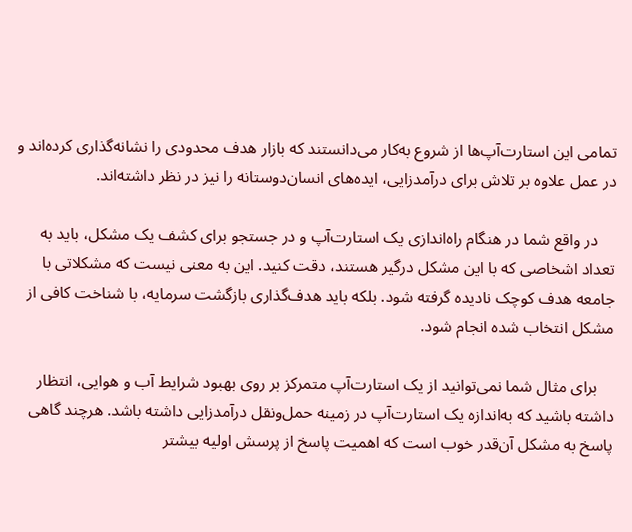تمامی این استارت‌آپ‌ها از شروع به‌کار می‌دانستند که بازار هدف محدودی را نشانه‌گذاری کرده‌اند و در عمل علاوه بر تلاش برای درآمدزایی، ایده‌های انسان‌دوستانه را نیز در نظر داشته‌اند.

    در واقع شما در هنگام راه‌اندازی یک استارت‌آپ و در جستجو برای کشف یک مشکل، باید به تعداد اشخاصی که با این مشکل درگیر هستند، دقت کنید. این به معنی نیست که مشکلاتی با جامعه هدف کوچک نادیده گرفته شود. بلکه باید هدف‌گذاری بازگشت سرمایه، با شناخت کافی از مشکل انتخاب شده انجام شود.

    برای مثال شما نمی‌توانید از یک استارت‌آپ متمرکز بر روی بهبود شرایط آب و هوایی، انتظار داشته باشید که به‌اندازه یک استارت‌آپ در زمینه حمل‌ونقل درآمدزایی داشته باشد. هرچند گاهی پاسخ به مشکل آن‌قدر خوب است که اهمیت پاسخ از پرسش اولیه بیشتر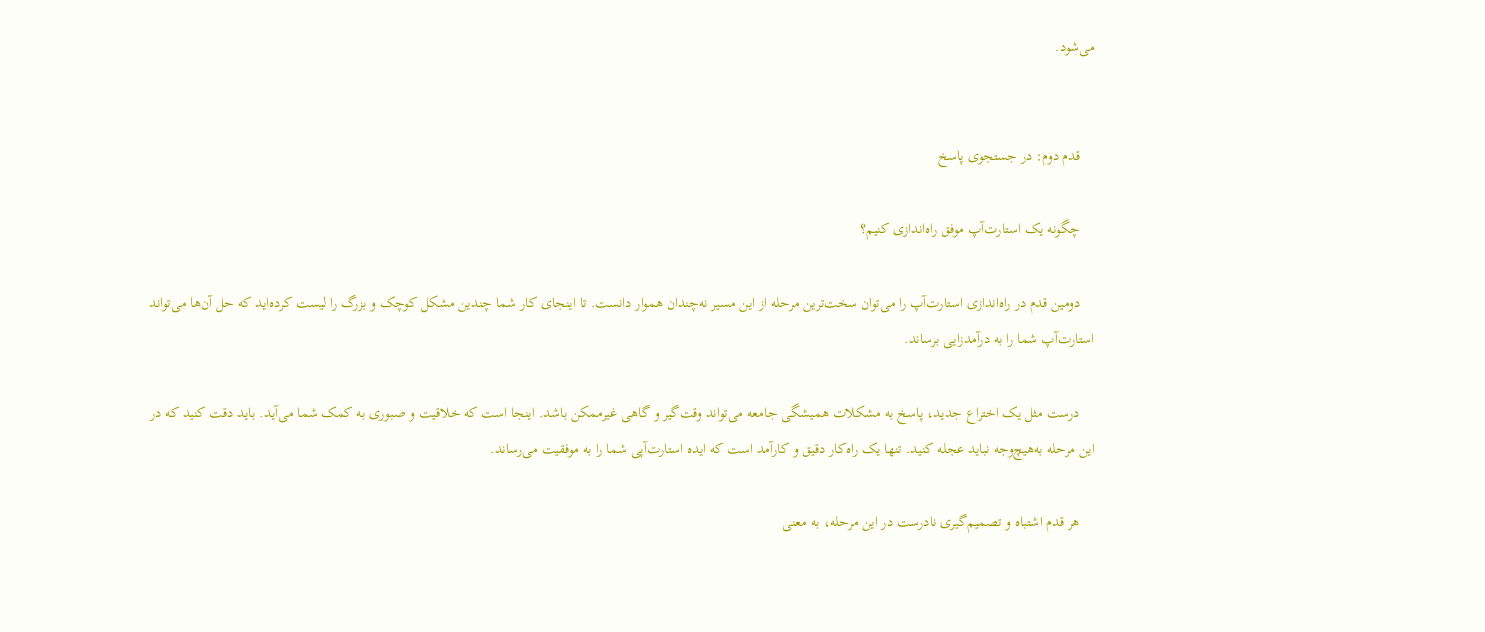می‌شود.


    قدم دوم: در جستجوی پاسخ

    چگونه یک استارت‌آپ موفق راه‌اندازی کنیم؟

    دومین قدم در راه‌اندازی استارت‌آپ را می‌توان سخت‌ترین مرحله از این مسیر نه‌چندان هموار دانست. تا اینجای کار شما چندین مشکل کوچک و بزرگ را لیست کرده‌اید که حل آن‌ها می‌تواند استارت‌آپ شما را به درآمدزایی برساند.

    درست مثل یک اختراع جدید، پاسخ به مشکلات همیشگی جامعه می‌تواند وقت‌گیر و گاهی غیرممکن باشد. اینجا است که خلاقیت و صبوری به کمک شما می‌آید. باید دقت کنید که در این مرحله به‌هیچ‌وجه نباید عجله کنید. تنها یک راه‌کار دقیق و کارآمد است که ایده استارت‌آپی شما را به موفقیت می‌رساند.

    هر قدم اشتباه و تصمیم‌گیری نادرست در این مرحله، به معنی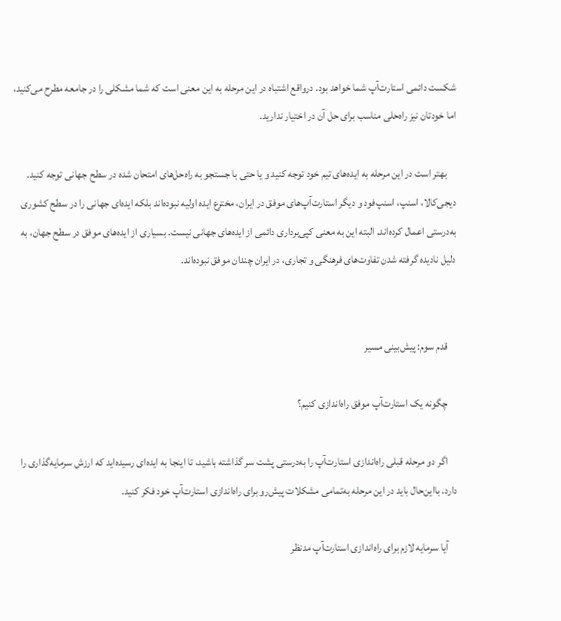شکست دائمی استارت‌آپ شما خواهد بود. درواقع اشتباه در این مرحله به این معنی است که شما مشکلی را در جامعه مطرح می‌کنید، اما خودتان نیز راه‌حلی مناسب برای حل آن در اختیار ندارید.

    بهتر است در این مرحله به ایده‌های تیم خود توجه کنید و یا حتی با جستجو به راه‌حل‌های امتحان شده در سطح جهانی توجه کنید. دیجی‌کالا، اسنپ، اسنپ‌فود و دیگر استارت‌آپ‌های موفق در ایران، مخترع ایده اولیه نبوده‌اند بلکه ایده‌ای جهانی را در سطح کشوری به‌درستی اعمال کرده‌اند. البته این به معنی کپی‌برداری دائمی از ایده‌های جهانی نیست. بسیاری از ایده‌های موفق در سطح جهان، به دلیل نادیده گرفته شدن تفاوت‌های فرهنگی و تجاری، در ایران چندان موفق نبوده‌اند.


    قدم سوم: پیش‌بینی مسیر

    چگونه یک استارت‌آپ موفق راه‌اندازی کنیم؟

    اگر دو مرحله قبلی راه‌اندازی استارت‌آپ را به‌درستی پشت سر گذاشته باشید، تا اینجا به ایده‌ای رسیده‌اید که ارزش سرمایه‌گذاری را دارد. بااین‌حال باید در این مرحله به‌تمامی مشکلات پیش‌رو برای راه‌اندازی استارت‌آپ خود فکر کنید.

    آیا سرمایه لازم برای راه‌اندازی استارت‌آپ مدنظر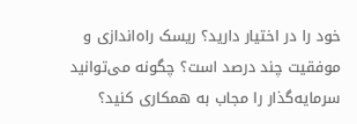خود را در اختیار دارید؟ ریسک راه‌اندازی و موفقیت چند درصد است؟ چگونه می‌توانید سرمایه‌گذار را مجاب به همکاری کنید؟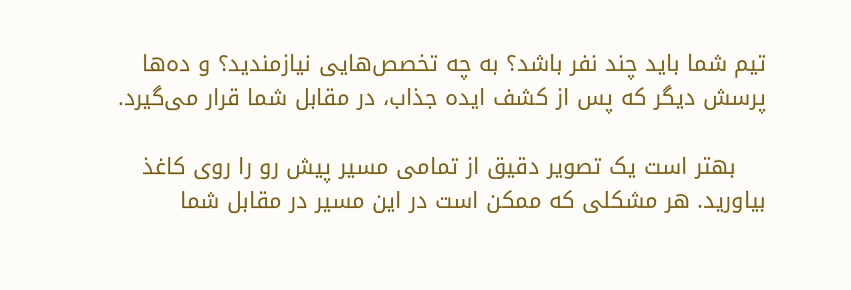تیم شما باید چند نفر باشد؟ به چه تخصص‌هایی نیازمندید؟ و ده‌ها پرسش دیگر که پس از کشف ایده جذاب، در مقابل شما قرار می‌گیرد.

    بهتر است یک تصویر دقیق از تمامی مسیر پیش رو را روی کاغذ بیاورید. هر مشکلی که ممکن است در این مسیر در مقابل شما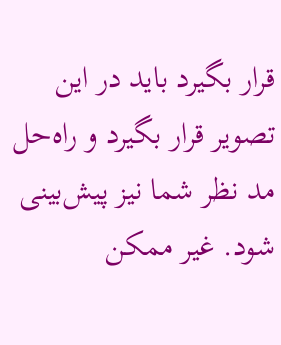قرار بگیرد باید در این تصویر قرار بگیرد و راه‌حل مد نظر شما نیز پیش‌بینی شود. غیر ممکن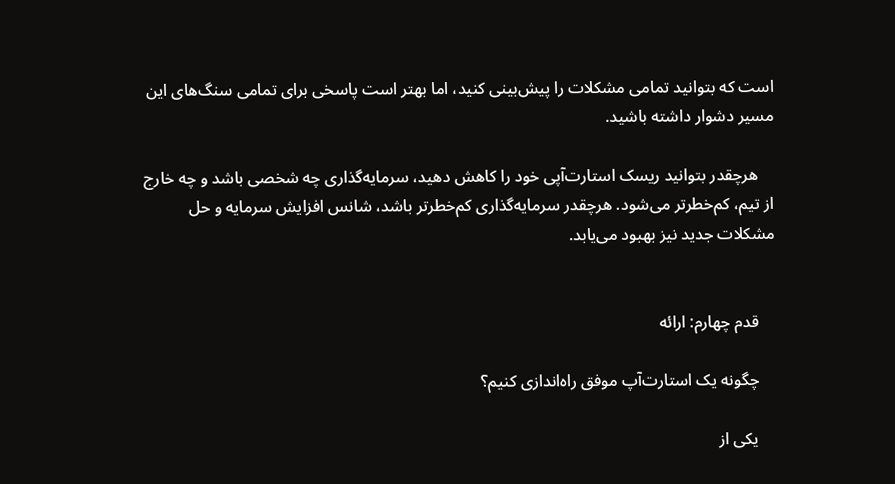است که بتوانید تمامی مشکلات را پیش‌بینی کنید، اما بهتر است پاسخی برای تمامی سنگ‌های این مسیر دشوار داشته باشید.

    هرچقدر بتوانید ریسک استارت‌آپی خود را کاهش دهید، سرمایه‌گذاری چه شخصی باشد و چه خارج از تیم، کم‌خطرتر می‌شود. هرچقدر سرمایه‌گذاری کم‌خطرتر باشد، شانس افزایش سرمایه و حل مشکلات جدید نیز بهبود می‌یابد.


    قدم چهارم: ارائه

    چگونه یک استارت‌آپ موفق راه‌اندازی کنیم؟

    یکی از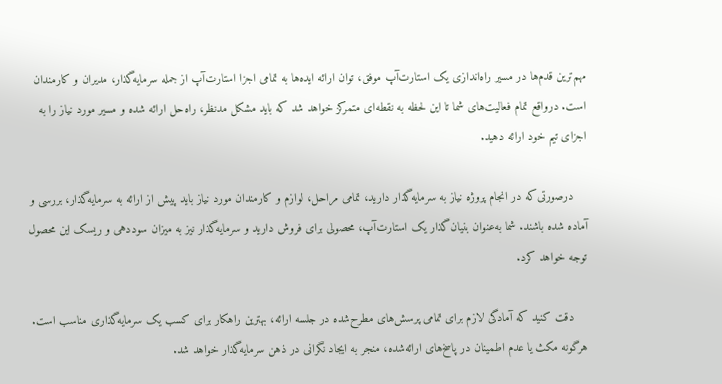مهم‌ترین قدم‌ها در مسیر راه‌اندازی یک استارت‌آپ موفق، توان ارائه ایده‌ها به تمامی اجزا استارت‌آپ از جمله سرمایه‌گذار، مدیران و کارمندان است. درواقع تمام فعالیت‌های شما تا این لحظه به نقطه‌ای متمرکز خواهد شد که باید مشکل مدنظر، راه‌حل ارائه شده و مسیر مورد نیاز را به اجزای تیم خود ارائه دهید.

    درصورتی‌که در انجام پروژه نیاز به سرمایه‌گذار دارید، تمامی مراحل، لوازم و کارمندان مورد نیاز باید پیش از ارائه به سرمایه‌گذار، بررسی و آماده شده باشند. شما به‌عنوان بنیان‌گذار یک استارت‌آپ، محصولی برای فروش دارید و سرمایه‌گذار نیز به میزان سوددهی و ریسک این محصول توجه خواهد کرد.

    دقت کنید که آمادگی لازم برای تمامی پرسش‌های مطرح‌شده در جلسه ارائه، بهترین راهکار برای کسب یک سرمایه‌گذاری مناسب است. هرگونه مکث یا عدم اطمینان در پاسخ‌های ارائه‌شده، منجر به ایجاد نگرانی در ذهن سرمایه‌گذار خواهد شد.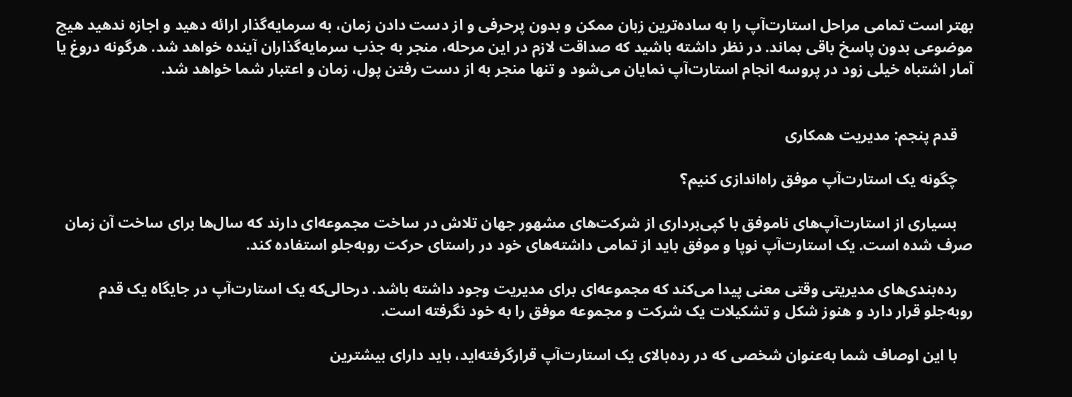بهتر است تمامی مراحل استارت‌آپ را به ساده‌ترین زبان ممکن و بدون پرحرفی و از دست دادن زمان، به سرمایه‌گذار ارائه دهید و اجازه ندهید هیچ موضوعی بدون پاسخ باقی بماند. در نظر داشته باشید که صداقت لازم در این مرحله، منجر به جذب سرمایه‌گذاران آینده خواهد شد. هرگونه دروغ یا آمار اشتباه خیلی زود در پروسه انجام استارت‌آپ نمایان می‌شود و تنها منجر به از دست رفتن پول، زمان و اعتبار شما خواهد شد.


    قدم پنجم: مدیریت همکاری

    چگونه یک استارت‌آپ موفق راه‌اندازی کنیم؟

    بسیاری از استارت‌آپ‌های ناموفق با کپی‌برداری از شرکت‌های مشهور جهان تلاش در ساخت مجموعه‌ای دارند که سال‌ها برای ساخت آن زمان صرف شده است. یک استارت‌آپ نوپا و موفق باید از تمامی داشته‌های خود در راستای حرکت روبه‌جلو استفاده کند.

    رده‌بندی‌های مدیریتی وقتی معنی پیدا می‌کند که مجموعه‌ای برای مدیریت وجود داشته باشد. درحالی‌که یک استارت‌آپ در جایگاه یک قدم روبه‌جلو قرار دارد و هنوز شکل و تشکیلات یک شرکت و مجموعه موفق را به خود نگرفته است.

    با این اوصاف شما به‌عنوان شخصی که در رده‌بالای یک استارت‌آپ قرارگرفته‌اید، باید دارای بیشترین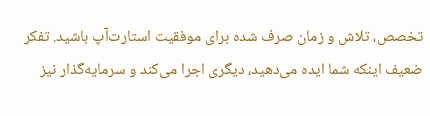تخصص، تلاش و زمان صرف شده برای موفقیت استارت‌آپ باشید. تفکر ضعیف اینکه شما ایده می‌دهید، دیگری اجرا می‌کند و سرمایه‌گذار نیز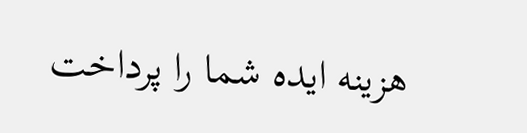هزینه ایده شما را پرداخت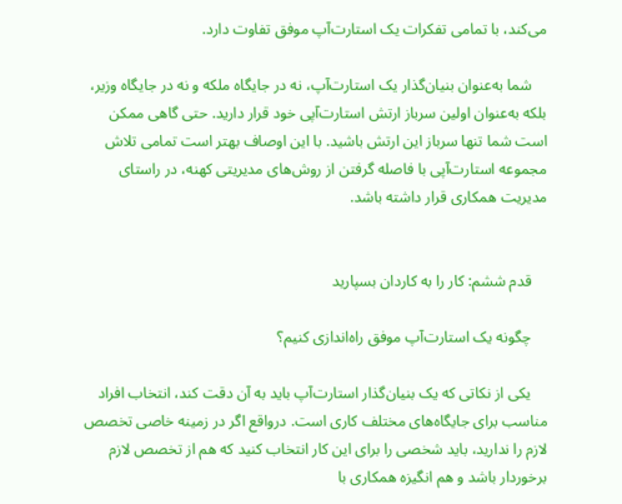می‌کند، با تمامی تفکرات یک استارت‌آپ موفق تفاوت دارد.

    شما به‌عنوان بنیان‌گذار یک استارت‌آپ، نه در جایگاه ملکه و نه در جایگاه وزیر، بلکه به‌عنوان اولین سرباز ارتش استارت‌آپی خود قرار دارید. حتی گاهی ممکن است شما تنها سرباز این ارتش باشید. با این اوصاف بهتر است تمامی تلاش مجموعه استارت‌آپی با فاصله گرفتن از روش‌های مدیریتی کهنه، در راستای مدیریت همکاری قرار داشته باشد.


    قدم ششم: کار را به کاردان بسپارید

    چگونه یک استارت‌آپ موفق راه‌اندازی کنیم؟

    یکی از نکاتی که یک بنیان‌گذار استارت‌آپ باید به آن دقت کند، انتخاب افراد مناسب برای جایگاه‌های مختلف کاری است. درواقع اگر در زمینه خاصی تخصص لازم را ندارید، باید شخصی را برای این کار انتخاب کنید که هم از تخصص لازم برخوردار باشد و هم انگیزه همکاری با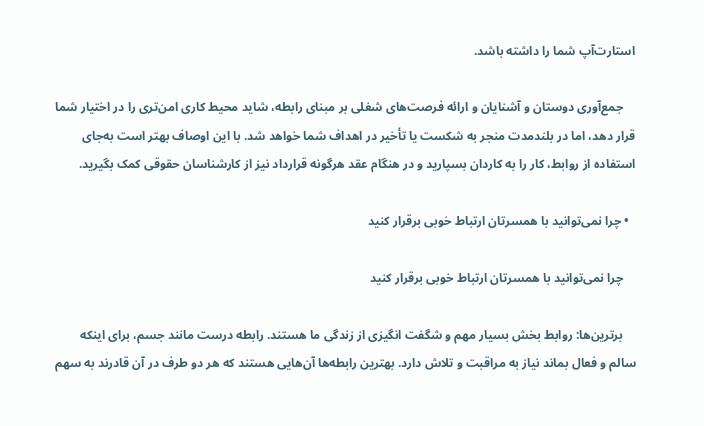استارت‌آپ شما را داشته باشد.

    جمع‌آوری دوستان و آشنایان و ارائه فرصت‌های شغلی بر مبنای رابطه، شاید محیط کاری امن‌تری را در اختیار شما قرار دهد، اما در بلندمدت منجر به شکست یا تأخیر در اهداف شما خواهد شد. با این اوصاف بهتر است به‌جای استفاده از روابط، کار را به کاردان بسپارید و در هنگام عقد هرگونه قرارداد نیز از کارشناسان حقوقی کمک بگیرید.

  • چرا نمی‌توانید با همسرتان ارتباط خوبی برقرار کنید

    چرا نمی‌توانید با همسرتان ارتباط خوبی برقرار کنید

    برترین‌ها: روابط بخش بسیار مهم و شگفت انگیزی از زندگی ما هستند. رابطه درست مانند جسم، برای اینکه سالم و فعال بماند نیاز به مراقبت و تلاش دارد. بهترین رابطه‌ها آن‌هایی هستند که هر دو طرف در آن قادرند به سهم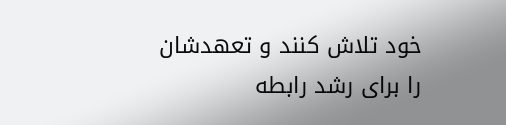خود تلاش کنند و تعهد‌شان را برای رشد رابطه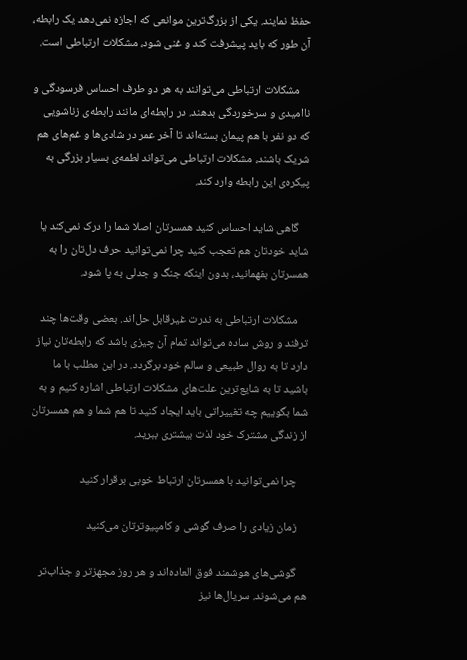حفظ نمایند. یکی از بزرگ‌ترین موانعی که اجازه نمی‌دهد یک رابطه، آن طور که باید پیشرفت کند و غنی شود، مشکلات ارتباطی است.

    مشکلات ارتباطی می‌توانند به هر دو طرف احساس فرسودگی و ناامیدی و سرخوردگی بدهند. در رابطه‌ای مانند رابطه‌ی زناشویی که دو نفر با هم پیمان بسته‌اند تا آخر عمر در شادی‌ها و غم‌های هم شریک باشند، مشکلات ارتباطی می‌تواند لطمه‌ی بسیار بزرگی به پیکره‌ی این رابطه وارد کند.

    گاهی شاید احساس کنید همسرتان اصلا شما را درک نمی‌کند یا شاید خودتان هم تعجب کنید چرا نمی‌توانید حرف دل‌تان را به همسرتان بفهمانید، بدون اینکه جنگ و جدلی به پا شود.

    مشکلات ارتباطی به ندرت غیرقابل حل‌اند. بعضی وقت‌ها چند ترفند و روش ساده می‌تواند تمام آن چیزی باشد که رابطه‌تان نیاز دارد تا به روال طبیعی و سالم خود برگردد. در این مطلب با ما باشید تا به شایع‌ترین علت‌های مشکلات ارتباطی اشاره کنیم و به شما بگوییم چه تغییراتی باید ایجاد کنید تا هم شما و هم همسرتان از زندگی مشترک خود لذت بیشتری ببرید.

    چرا نمی‌توانید با همسرتان ارتباط خوبی برقرار کنید

    زمان زیادی را صرف گوشی و کامپیوترتان می‌کنید

    گوشی‌های هوشمند فوق العاده‌اند و هر روز مجهز‌تر و جذاب‌تر هم می‌شوند. سریال‌ها نیز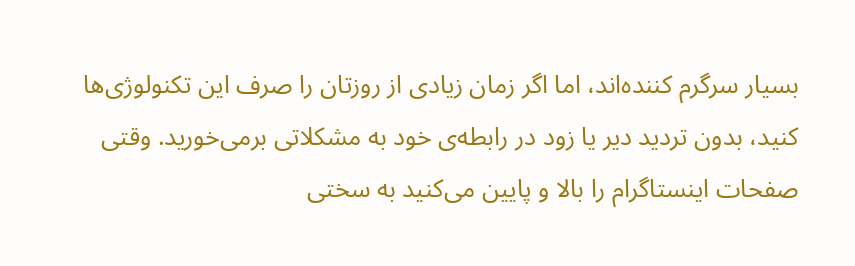بسیار سرگرم کننده‌اند، اما اگر زمان زیادی از روزتان را صرف این تکنولوژی‌ها کنید، بدون تردید دیر یا زود در رابطه‌ی خود به مشکلاتی برمی‌خورید. وقتی صفحات اینستاگرام را بالا و پایین می‌کنید به سختی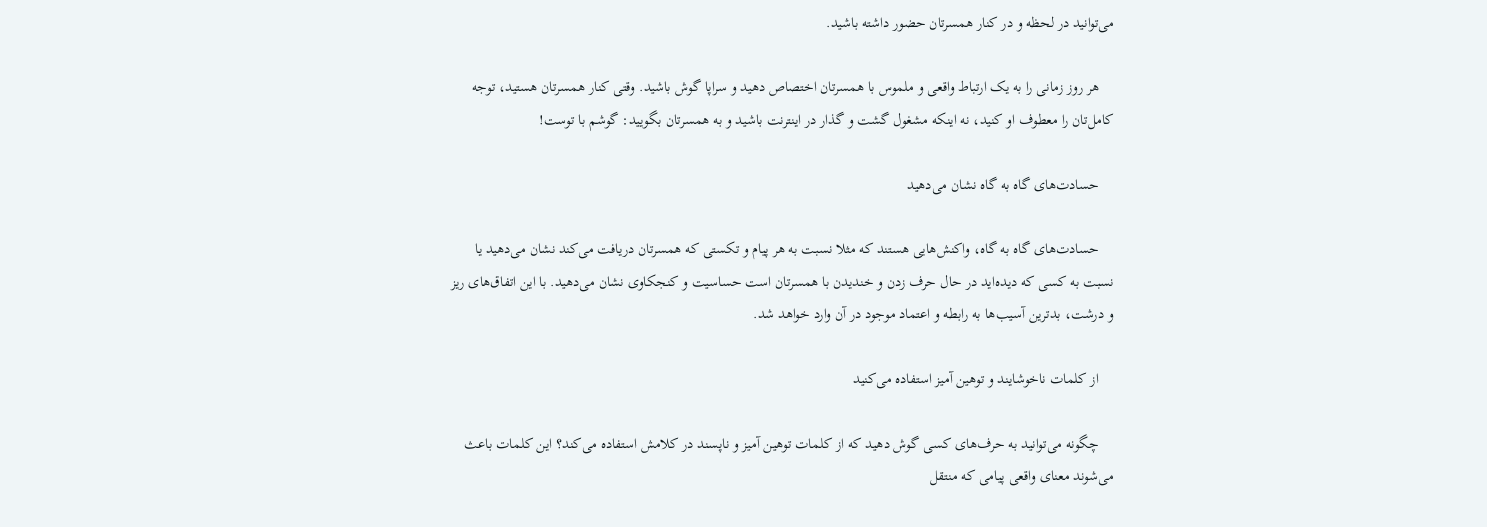می‌توانید در لحظه و در کنار همسرتان حضور داشته باشید.

    هر روز زمانی را به یک ارتباط واقعی و ملموس با همسرتان اختصاص دهید و سراپا گوش باشید. وقتی کنار همسرتان هستید، توجه کامل‌تان را معطوف او کنید، نه اینکه مشغول گشت و گذار در اینترنت باشید و به همسرتان بگویید: گوشم با توست!

    حسادت‌های گاه به گاه نشان می‌دهید

    حسادت‌های گاه به گاه، واکنش‌هایی هستند که مثلا نسبت به هر پیام و تکستی که همسرتان دریافت می‌کند نشان می‌دهید یا نسبت به کسی که دیده‌اید در حال حرف زدن و خندیدن با همسرتان است حساسیت و کنجکاوی نشان می‌دهید. با این اتفاق‌های ریز و درشت، بدترین آسیب‌ها به رابطه و اعتماد موجود در آن وارد خواهد شد.

    از کلمات ناخوشایند و توهین آمیز استفاده می‌کنید

    چگونه می‌توانید به حرف‌های کسی گوش دهید که از کلمات توهین آمیز و ناپسند در کلامش استفاده می‌کند؟ این کلمات باعث می‌شوند معنای واقعی پیامی که منتقل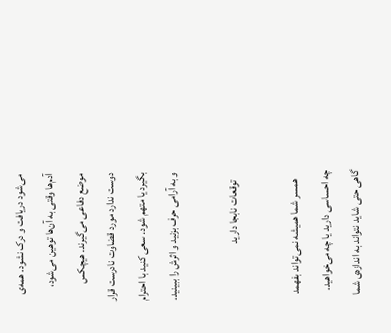می‌شود دریافت و درک نشود. همه‌ی آدم‌ها وقتی به آن‌ها توهین می‌شود، موضع دفاعی می‌گیرند. هیچکس دوست ندارد مورد قضاوت نادرست قرار بگیرد یا متهم شود. سعی کنید با احترام و به آرامی حرف بزنید و اثرش را ببینید.

    توقعات نابجا دارید

    همسر شما همیشه نمی‌تواند بفهمد چه احساسی دارید یا چه می‌خواهید. گاهی حتی شاید نتواند به اندازه‌ی شما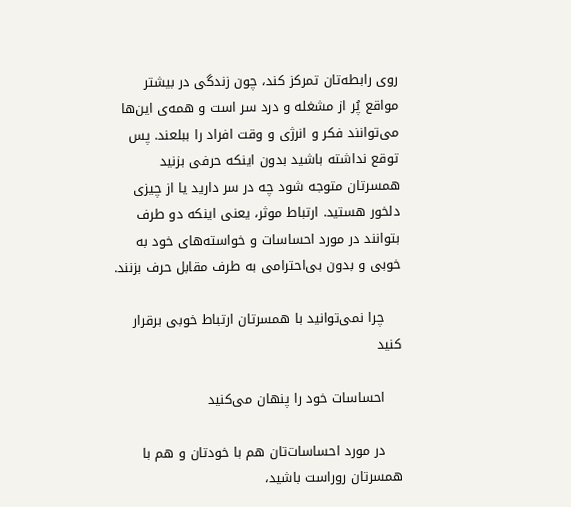روی رابطه‌تان تمرکز کند، چون زندگی در بیشتر مواقع پُر از مشغله و درد سر است و همه‌ی این‌ها می‌توانند فکر و انرژی و وقت افراد را ببلعند. پس توقع نداشته باشید بدون اینکه حرفی بزنید همسرتان متوجه شود چه در سر دارید یا از چیزی دلخور هستید. ارتباط موثر، یعنی اینکه دو طرف بتوانند در مورد احساسات و خواسته‌های خود به خوبی و بدون بی‌احترامی به طرف مقابل حرف بزنند.

    چرا نمی‌توانید با همسرتان ارتباط خوبی برقرار کنید

    احساسات خود را پنهان می‌کنید

    در مورد احساسات‌تان هم با خودتان و هم با همسرتان روراست باشید،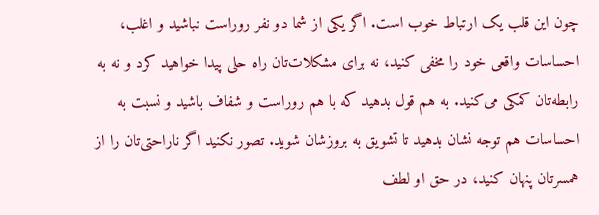چون این قلب یک ارتباط خوب است. اگر یکی از شما دو نفر روراست نباشید و اغلب، احساسات واقعی خود را مخفی کنید، نه برای مشکلات‌تان راه حلی پیدا خواهید کرد و نه به رابطه‌تان کمکی می‌کنید. به هم قول بدهید که با هم روراست و شفاف باشید و نسبت به احساسات هم توجه نشان بدهید تا تشویق به بروزشان شوید. تصور نکنید اگر ناراحتی‌تان را از همسرتان پنهان کنید، در حق او لطف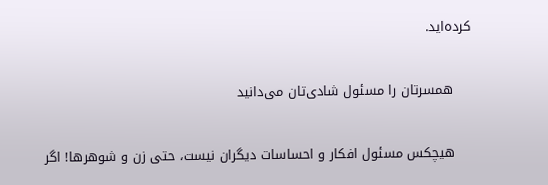کرده‌اید.

    همسرتان را مسئول شادی‌تان می‌دانید

    هیچکس مسئول افکار و احساسات دیگران نیست، حتی زن و شوهرها! اگر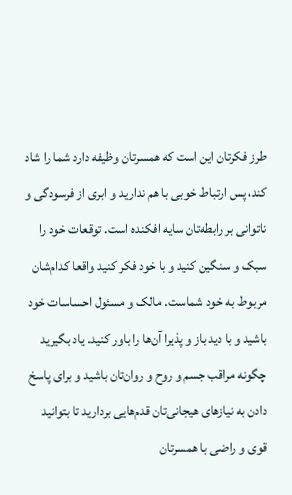طرز فکرتان این است که همسرتان وظیفه دارد شما را شاد کند، پس ارتباط خوبی با هم ندارید و ابری از فرسودگی و ناتوانی بر رابطه‌تان سایه افکنده است. توقعات خود را سبک و سنگین کنید و با خود فکر کنید واقعا کدام‌شان مربوط به خود شماست. مالک و مسئول احساسات خود باشید و با دید باز و پذیرا آن‌ها را باور کنید. یاد بگیرید چگونه مراقب جسم و روح و روان‌تان باشید و برای پاسخ دادن به نیاز‌های هیجانی‌تان قدم‌هایی بردارید تا بتوانید قوی و راضی با همسرتان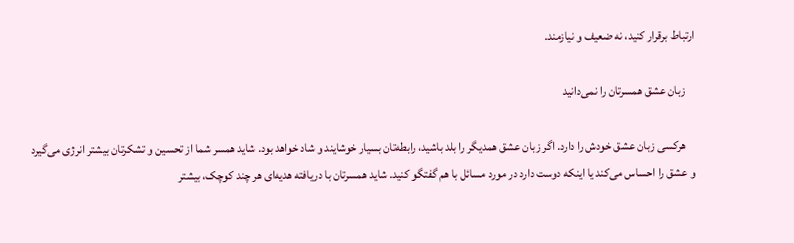ارتباط برقرار کنید، نه ضعیف و نیازمند.

    زبان عشق همسرتان را نمی‌دانید

    هرکسی زبان عشق خودش را دارد. اگر زبان عشق همدیگر را بلد باشید، رابطه‌تان بسیار خوشایند و شاد خواهد بود. شاید همسر شما از تحسین و تشکرتان بیشتر انرژی می‌گیرد و عشق را احساس می‌کند یا اینکه دوست دارد در مورد مسائل با هم گفتگو کنید. شاید همسرتان با دریافته هدیه‌ای هر چند کوچک، بیشتر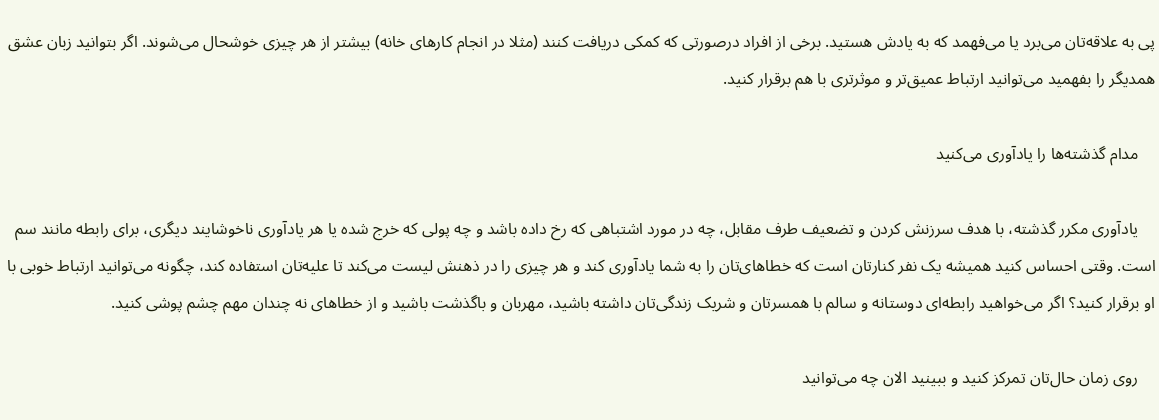پی به علاقه‌تان می‌برد یا می‌فهمد که به یادش هستید. برخی از افراد درصورتی که کمکی دریافت کنند (مثلا در انجام کار‌های خانه) بیشتر از هر چیزی خوشحال می‌شوند. اگر بتوانید زبان عشق همدیگر را بفهمید می‌توانید ارتباط عمیق‌تر و موثرتری با هم برقرار کنید.

    مدام گذشته‌ها را یادآوری می‌کنید

    یادآوری مکرر گذشته، با هدف سرزنش کردن و تضعیف طرف مقابل، چه در مورد اشتباهی که رخ داده باشد و چه پولی که خرج شده یا هر یادآوری ناخوشایند دیگری، برای رابطه مانند سم است. وقتی احساس کنید همیشه یک نفر کنارتان است که خطاهای‌تان را به شما یادآوری کند و هر چیزی را در ذهنش لیست می‌کند تا علیه‌تان استفاده کند، چگونه می‌توانید ارتباط خوبی با او برقرار کنید؟ اگر می‌خواهید رابطه‌ای دوستانه و سالم با همسرتان و شریک زندگی‌تان داشته باشید، مهربان و باگذشت باشید و از خطا‌های نه چندان مهم چشم پوشی کنید.

    روی زمان حال‌تان تمرکز کنید و ببینید الان چه می‌توانید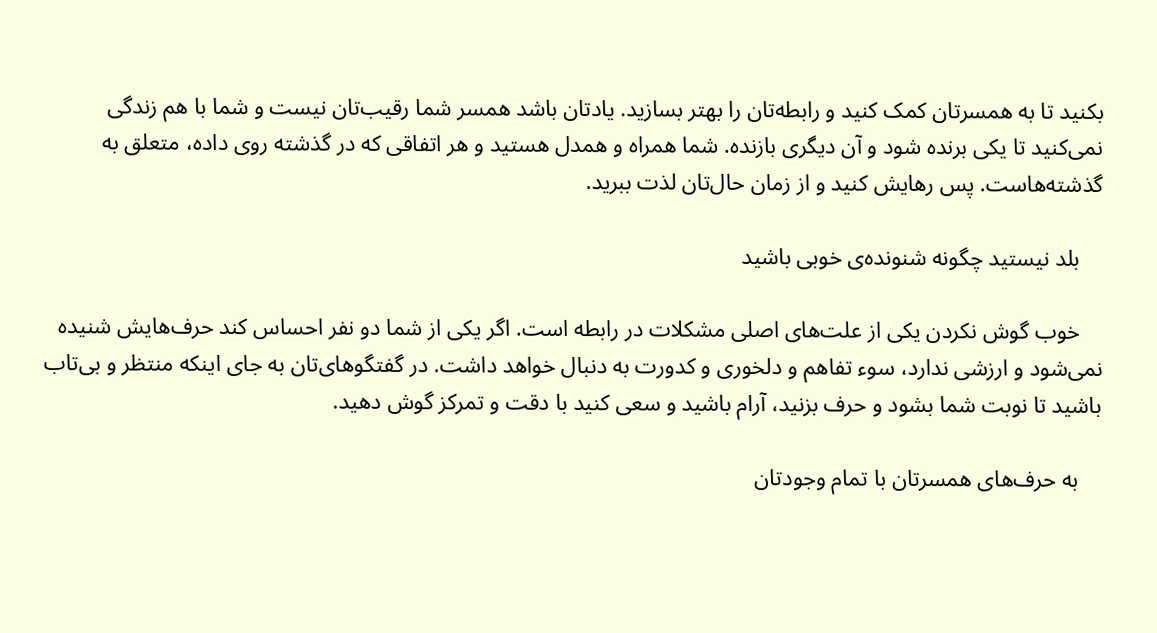بکنید تا به همسرتان کمک کنید و رابطه‌تان را بهتر بسازید. یادتان باشد همسر شما رقیب‌تان نیست و شما با هم زندگی نمی‌کنید تا یکی برنده شود و آن دیگری بازنده. شما همراه و همدل هستید و هر اتفاقی که در گذشته روی داده، متعلق به گذشته‌هاست. پس رهایش کنید و از زمان حال‌تان لذت ببرید.

    بلد نیستید چگونه شنونده‌ی خوبی باشید

    خوب گوش نکردن یکی از علت‌های اصلی مشکلات در رابطه است. اگر یکی از شما دو نفر احساس کند حرف‌هایش شنیده نمی‌شود و ارزشی ندارد، سوء تفاهم و دلخوری و کدورت به دنبال خواهد داشت. در گفتگوهای‌تان به جای اینکه منتظر و بی‌تاب باشید تا نوبت شما بشود و حرف بزنید، آرام باشید و سعی کنید با دقت و تمرکز گوش دهید.

    به حرف‌های همسرتان با تمام وجودتان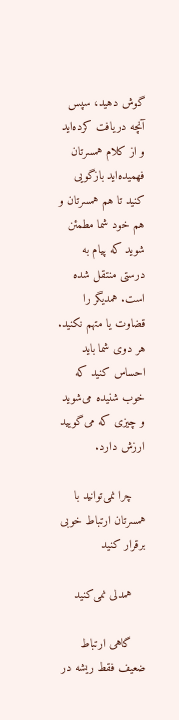گوش دهید، سپس آنچه دریافت کرده‌اید و از کلام همسرتان فهمیده‌اید بازگویی کنید تا هم همسرتان و هم خود شما مطمئن شوید که پیام به درستی منتقل شده است. همدیگر را قضاوت یا متهم نکنید. هر دوی شما باید احساس کنید که خوب شنیده می‌شوید و چیزی که می‌گویید ارزش دارد.

    چرا نمی‌توانید با همسرتان ارتباط خوبی برقرار کنید

    همدلی نمی‌کنید

    گاهی ارتباط ضعیف فقط ریشه در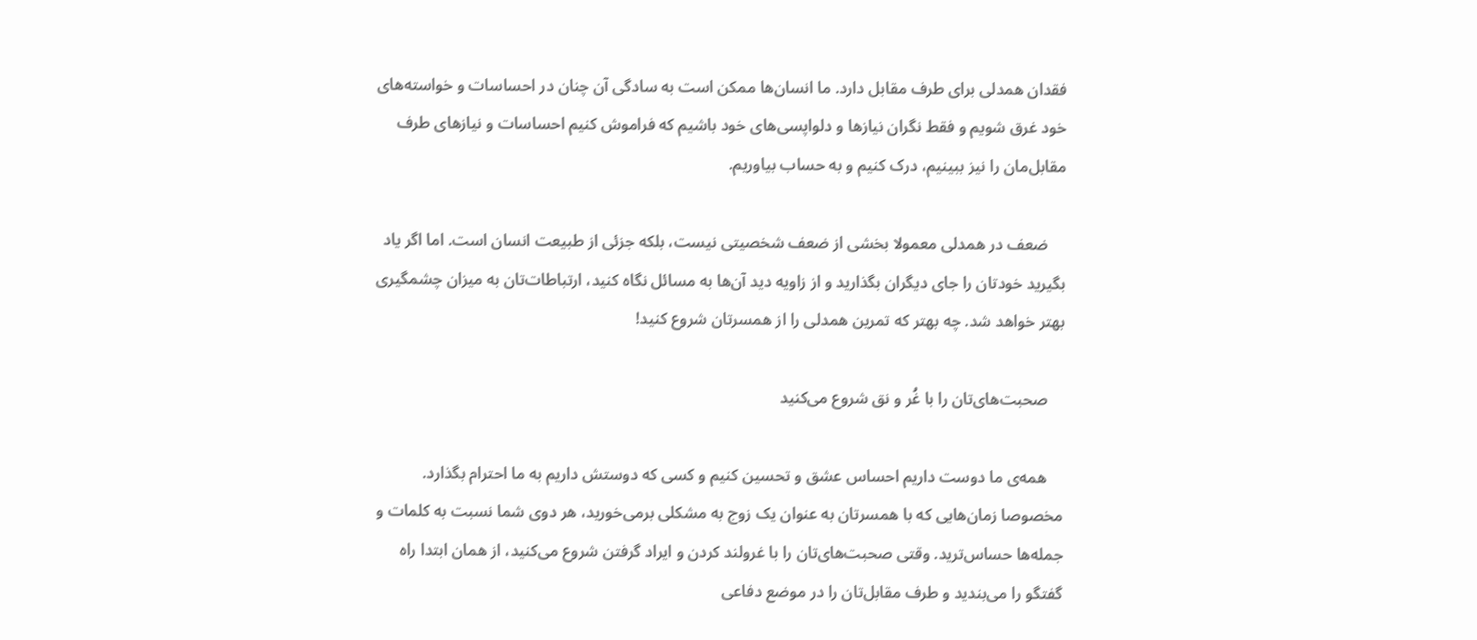فقدان همدلی برای طرف مقابل دارد. ما انسان‌ها ممکن است به سادگی آن چنان در احساسات و خواسته‌های خود غرق شویم و فقط نگران نیاز‌ها و دلواپسی‌های خود باشیم که فراموش کنیم احساسات و نیاز‌های طرف مقابل‌مان را نیز ببینیم، درک کنیم و به حساب بیاوریم.

    ضعف در همدلی معمولا بخشی از ضعف شخصیتی نیست، بلکه جزئی از طبیعت انسان است. اما اگر یاد بگیرید خودتان را جای دیگران بگذارید و از زاویه دید آن‌ها به مسائل نگاه کنید، ارتباطات‌تان به میزان چشمگیری بهتر خواهد شد. چه بهتر که تمرین همدلی را از همسرتان شروع کنید!

    صحبت‌های‌تان را با غُر و نق شروع می‌کنید

    همه‌ی ما دوست داریم احساس عشق و تحسین کنیم و کسی که دوستش داریم به ما احترام بگذارد. مخصوصا زمان‌هایی که با همسرتان به عنوان یک زوج به مشکلی برمی‌خورید، هر دوی شما نسبت به کلمات و جمله‌ها حساس‌ترید. وقتی صحبت‌های‌تان را با غرولند کردن و ایراد گرفتن شروع می‌کنید، از همان ابتدا راه گفتگو را می‌بندید و طرف مقابل‌تان را در موضع دفاعی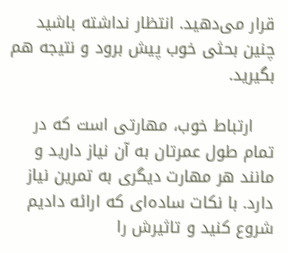قرار می‌دهید. انتظار نداشته باشید چنین بحثی خوب پیش برود و نتیجه هم بگیرید.

    ارتباط خوب، مهارتی است که در تمام طول عمرتان به آن نیاز دارید و مانند هر مهارت دیگری به تمرین نیاز دارد. با نکات ساده‌ای که ارائه دادیم شروع کنید و تاثیرش را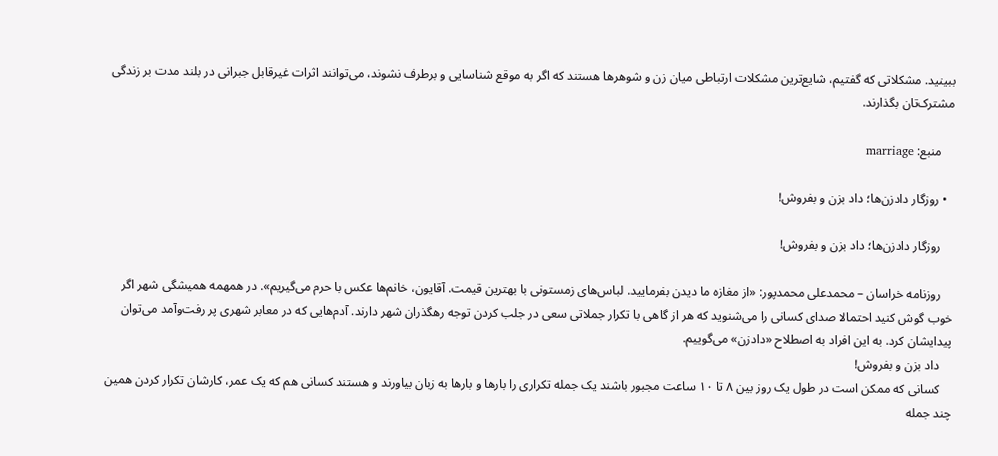ببینید. مشکلاتی که گفتیم، شایع‌ترین مشکلات ارتباطی میان زن و شوهر‌ها هستند که اگر به موقع شناسایی و برطرف نشوند، می‌توانند اثرات غیرقابل جبرانی در بلند مدت بر زندگی مشترک‌تان بگذارند.

    منبع: marriage

  • روزگار دادزن‌ها؛ داد بزن و بفروش!

    روزگار دادزن‌ها؛ داد بزن و بفروش!

    روزنامه خراسان – محمدعلی محمدپور: «از مغازه ما دیدن بفرمایید. لباس‌های زمستونی با بهترین قیمت. آقایون، خانم‌ها عکس با حرم می‌گیریم». در همهمه همیشگی شهر اگر خوب گوش کنید احتمالا صدای کسانی را می‌شنوید که هر از گاهی با تکرار جملاتی سعی در جلب کردن توجه رهگذران شهر دارند. آدم‌هایی که در معابر شهری پر رفت‌و‌آمد می‌توان پیدایشان کرد. به این افراد به اصطلاح «دادزن» می‌گوییم.
    داد بزن و بفروش!
    کسانی که ممکن است در طول یک روز بین ۸ تا ۱۰ ساعت مجبور باشند یک جمله تکراری را بار‌ها و بار‌ها به زبان بیاورند و هستند کسانی هم که یک عمر، کارشان تکرار کردن همین چند جمله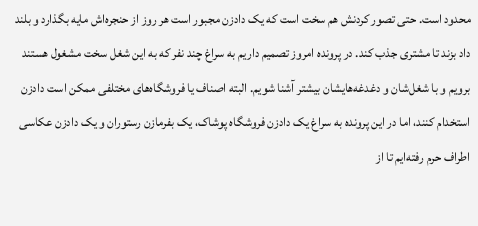محدود است. حتی تصور کردنش هم سخت است که یک دادزن مجبور است هر روز از حنجره‌اش مایه بگذارد و بلند داد بزند تا مشتری جذب کند. در پرونده امروز تصمیم داریم به سراغ چند نفر که به این شغل سخت مشغول هستند برویم و با شغل‌شان و دغدغه‌هایشان بیشتر آشنا شویم. البته اصناف یا فروشگاه‌های مختلفی ممکن است دادزن استخدام کنند، اما در این پرونده به سراغ یک دادزن فروشگاه پوشاک، یک بفرمازن رستوران و یک دادزن عکاسی اطراف حرم رفته‌ایم تا از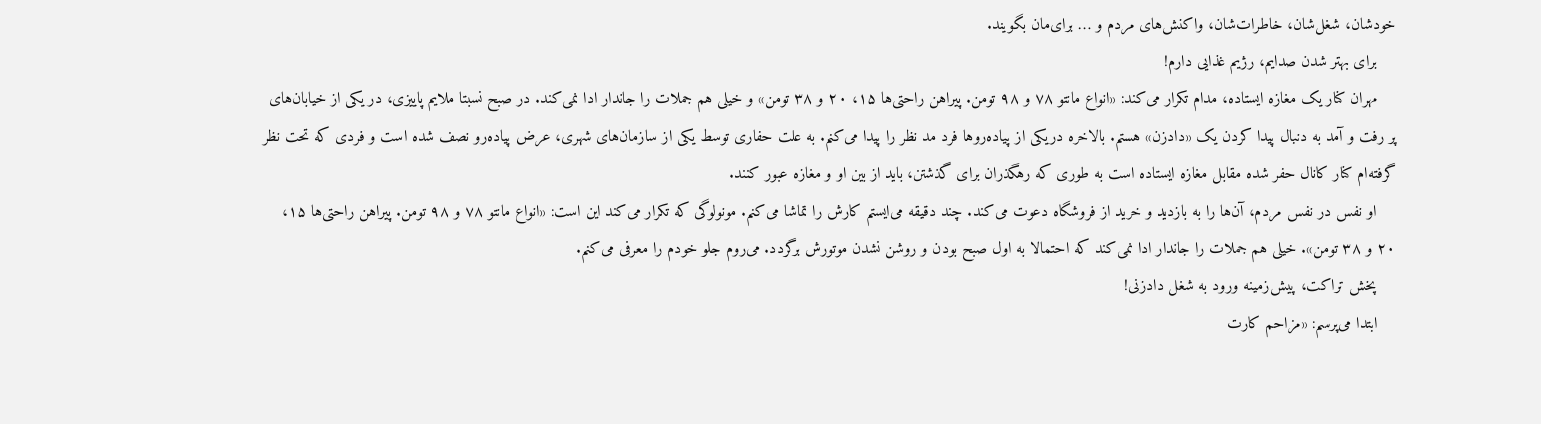خودشان، شغل‌شان، خاطرات‌شان، واکنش‌های مردم و … برای‌مان بگویند.
    برای بهتر شدن صدایم، رژیم غذایی دارم!
    مهران کنار یک مغازه ایستاده، مدام تکرار می‌کند: «انواع مانتو ۷۸ و ۹۸ تومن. پیراهن راحتی‌ها ۱۵، ۲۰ و ۳۸ تومن» و خیلی هم جملات را جاندار ادا نمی‌کند. در صبح نسبتا ملایم پاییزی، در یکی از خیابان‌های پر رفت و آمد به دنبال پیدا کردن یک «دادزن» هستم. بالاخره دریکی از پیاده‌رو‌ها فرد مد نظر را پیدا می‌کنم. به علت حفاری توسط یکی از سازمان‌های شهری، عرض پیاده‌رو نصف شده است و فردی که تحت نظر گرفته‌ام کنار کانال حفر شده مقابل مغازه ایستاده است به طوری که رهگذران برای گذشتن، باید از بین او و مغازه عبور کنند.
    او نفس در نفس مردم، آن‌ها را به بازدید و خرید از فروشگاه دعوت می‌کند. چند دقیقه می‌ایستم کارش را تماشا می‌کنم. مونولوگی که تکرار می‌کند این است: «انواع مانتو ۷۸ و ۹۸ تومن. پیراهن راحتی‌ها ۱۵، ۲۰ و ۳۸ تومن». خیلی هم جملات را جاندار ادا نمی‌کند که احتمالا به اول صبح بودن و روشن نشدن موتورش برگردد. می‌روم جلو خودم را معرفی می‌کنم.
    پخش تراکت، پیش‌زمینه ورود به شغل دادزنی!
    ابتدا می‌پرسم: «مزاحم کارت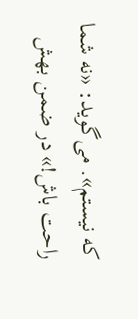که نیستم». می‌گوید: «نه شما راحت باش!» در ضمن بهش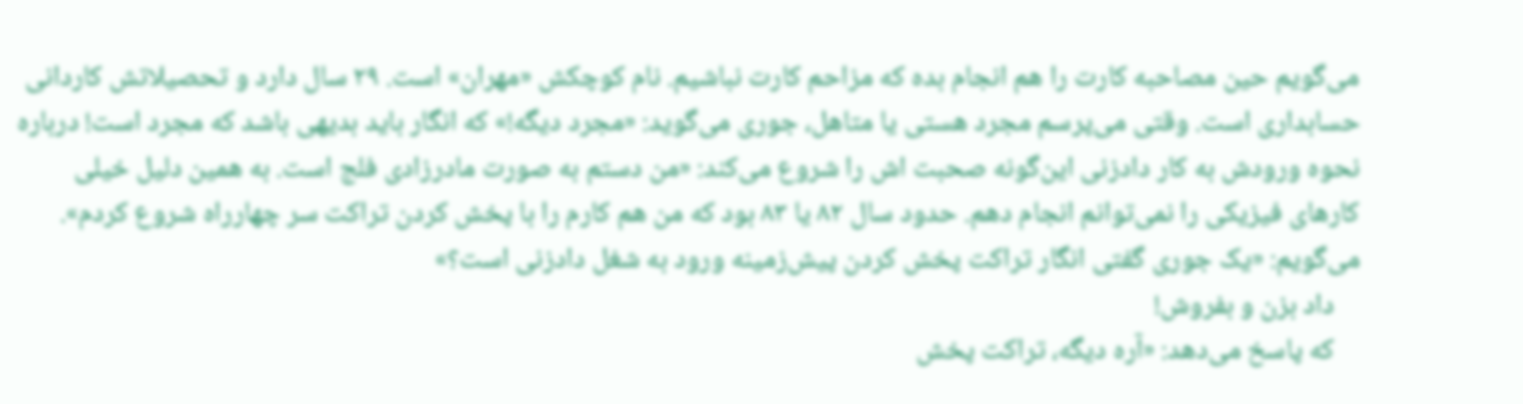می‌گویم حین مصاحبه کارت را هم انجام بده که مزاحم کارت نباشیم. نام کوچکش «مهران» است. ۲۹ سال دارد و تحصیلاتش کاردانی حسابداری است. وقتی می‌پرسم مجرد هستی یا متاهل، جوری می‌گوید: «مجرد دیگه!» که انگار باید بدیهی باشد که مجرد است! درباره نحوه ورودش به کار دادزنی این‌گونه صحبت اش را شروع می‌کند: «من دستم به صورت مادرزادی فلج است. به همین دلیل خیلی کار‌های فیزیکی را نمی‌توانم انجام دهم. حدود سال ۸۲ یا ۸۳ بود که من هم کارم را با پخش کردن تراکت سر چهارراه شروع کردم». می‌گویم: «یک جوری گفتی انگار تراکت پخش کردن پیش‌زمینه ورود به شغل دادزنی است؟»
    داد بزن و بفروش!
    که پاسخ می‌دهد: «آره دیگه، تراکت پخش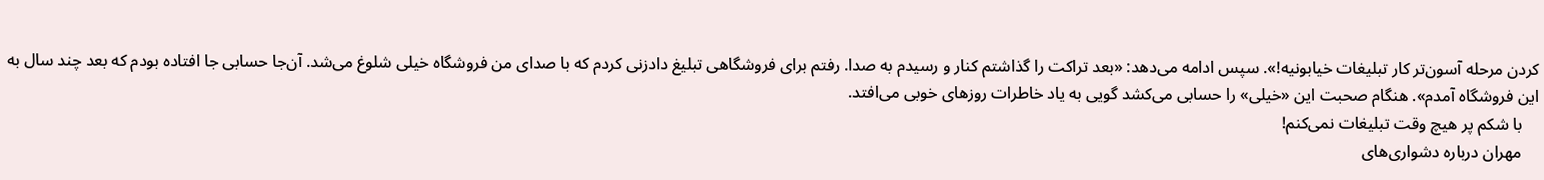کردن مرحله آسون‌تر کار تبلیغات خیابونیه!». سپس ادامه می‌دهد: «بعد تراکت را گذاشتم کنار و رسیدم به صدا. رفتم برای فروشگاهی تبلیغ دادزنی کردم که با صدای من فروشگاه خیلی شلوغ می‌شد. آن‌جا حسابی جا افتاده بودم که بعد چند سال به این فروشگاه آمدم». هنگام صحبت این «خیلی» را حسابی می‌کشد گویی به یاد خاطرات روز‌های خوبی می‌افتد.
    با شکم پر هیچ وقت تبلیغات نمی‌کنم!
    مهران درباره دشواری‌های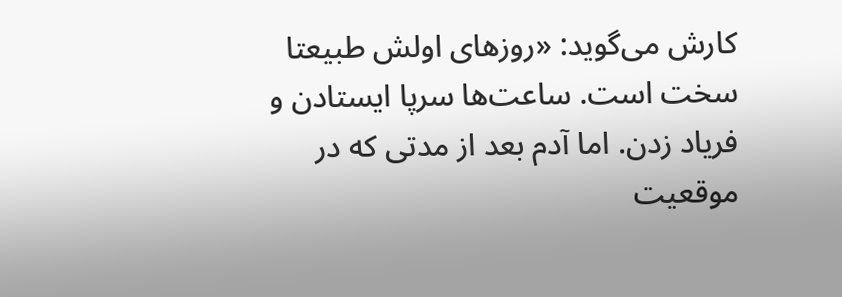کارش می‌گوید: «روز‌های اولش طبیعتا سخت است. ساعت‌ها سرپا ایستادن و فریاد زدن. اما آدم بعد از مدتی که در موقعیت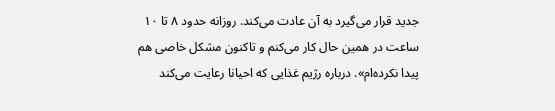جدید قرار می‌گیرد به آن عادت می‌کند. روزانه حدود ۸ تا ۱۰ ساعت در همین حال کار می‌کنم و تاکنون مشکل خاصی هم پیدا نکرده‌ام». درباره رژیم غذایی که احیانا رعایت می‌کند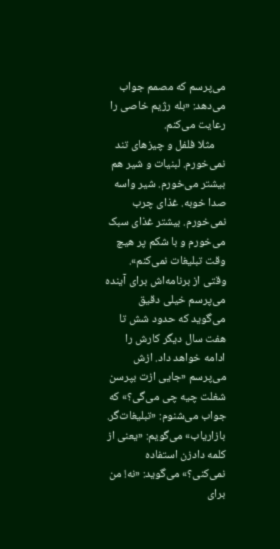می‌پرسم که مصمم جواب می‌دهد: «بله رژیم خاصی را رعایت می‌کنم.
    مثلا فلفل و چیز‌های تند نمی‌خورم. لبنیات و شیر هم بیشتر می‌خورم. شیر واسه صدا خوبه. غذای چرب نمی‌خورم. بیشتر غذای سبک می‌خورم و با شکم پر هیچ وقت تبلیغات نمی‌کنم». وقتی از برنامه‌اش برای آینده می‌پرسم خیلی دقیق می‌گوید که حدود شش تا هفت سال دیگر کارش را ادامه خواهد داد. ازش می‌پرسم «جایی ازت بپرسن شغلت چیه چی می‌گی؟» که جواب می‌شنوم: «تبلیغات‌گر. بازاریاب» می‌گویم: «یعنی از کلمه دادزن استفاده نمی‌کنی؟» می‌گوید: «نه! من برای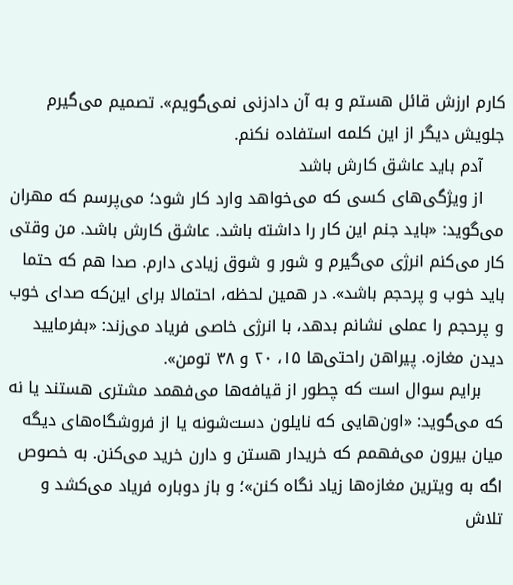کارم ارزش قائل هستم و به آن دادزنی نمی‌گویم». تصمیم می‌گیرم جلویش دیگر از این کلمه استفاده نکنم.
    آدم باید عاشق کارش باشد
    از ویژگی‌های کسی که می‌خواهد وارد کار شود؛ می‌پرسم که مهران می‌گوید: «باید جنم این کار را داشته باشد. عاشق کارش باشد. من وقتی کار می‌کنم انرژی می‌گیرم و شور و شوق زیادی دارم. صدا هم که حتما باید خوب و پرحجم باشد». در همین لحظه، احتمالا برای این‌که صدای خوب و پرحجم را عملی نشانم بدهد، با انرژی خاصی فریاد می‌زند: «بفرمایید دیدن مغازه. پیراهن راحتی‌ها ۱۵، ۲۰ و ۳۸ تومن».
    برایم سوال است که چطور از قیافه‌ها می‌فهمد مشتری هستند یا نه که می‌گوید: «اون‌هایی که نایلون دست‌شونه یا از فروشگاه‌های دیگه میان بیرون می‌فهمم که خریدار هستن و دارن خرید می‌کنن. به خصوص اگه به ویترین مغازه‌ها زیاد نگاه کنن»؛ و باز دوباره فریاد می‌کشد و تلاش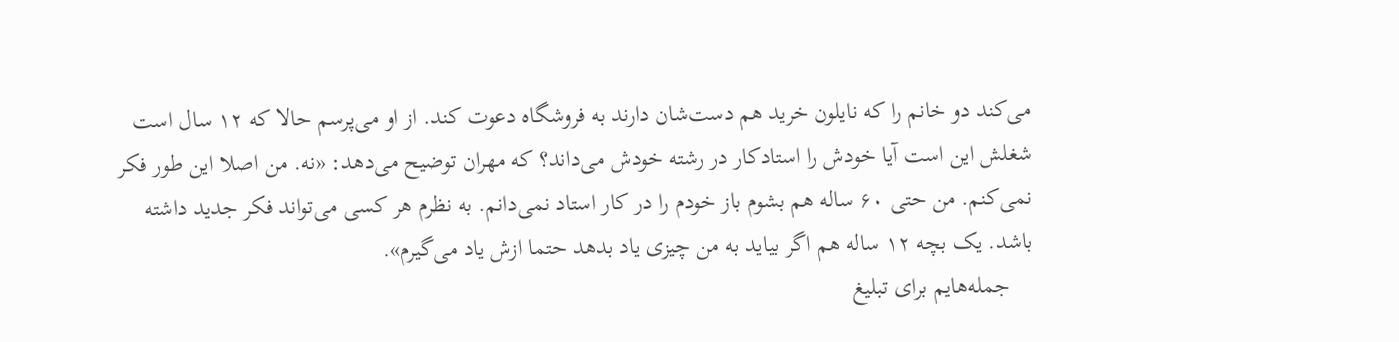می‌کند دو خانم را که نایلون خرید هم دست‌شان دارند به فروشگاه دعوت کند. از او می‌پرسم حالا که ۱۲ سال است شغلش این است آیا خودش را استادکار در رشته خودش می‌داند؟ که مهران توضیح می‌دهد: «نه. من اصلا این طور فکر نمی‌کنم. من حتی ۶۰ ساله هم بشوم باز خودم را در کار استاد نمی‌دانم. به نظرم هر کسی می‌تواند فکر جدید داشته باشد. یک بچه ۱۲ ساله هم اگر بیاید به من چیزی یاد بدهد حتما ازش یاد می‌گیرم».
    جمله‌هایم برای تبلیغ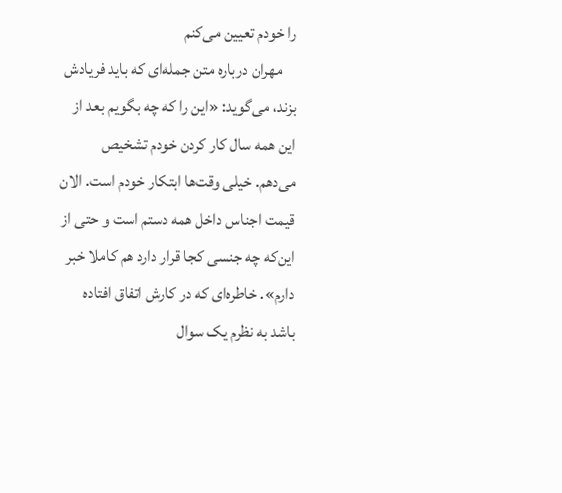را خودم تعیین می‌کنم
    مهران درباره متن جمله‌ای که باید فریادش بزند، می‌گوید: «این را که چه بگویم بعد از این همه سال کار کردن خودم تشخیص می‌دهم. خیلی وقت‌ها ابتکار خودم است. الان قیمت اجناس داخل همه دستم است و حتی از این‌که چه جنسی کجا قرار دارد هم کاملا خبر دارم». خاطره‌ای که در کارش اتفاق افتاده باشد به نظرم یک سوال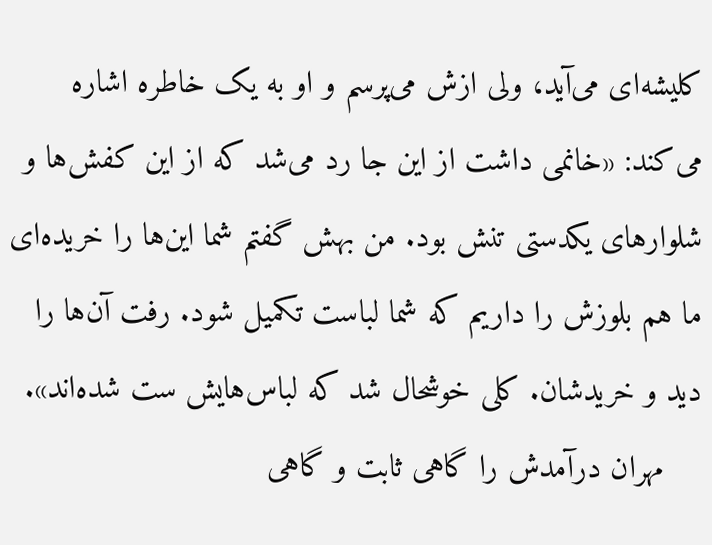کلیشه‌ای می‌آید، ولی ازش می‌پرسم و او به یک خاطره اشاره می‌کند: «خانمی داشت از این جا رد می‌شد که از این کفش‌ها و شلوار‌های یکدستی تنش بود. من بهش گفتم شما این‌ها را خریده‌ای ما هم بلوزش را داریم که شما لباست تکمیل شود. رفت آن‌ها را دید و خریدشان. کلی خوشحال شد که لباس‌هایش ست شده‌اند».
    مهران درآمدش را گاهی ثابت و گاهی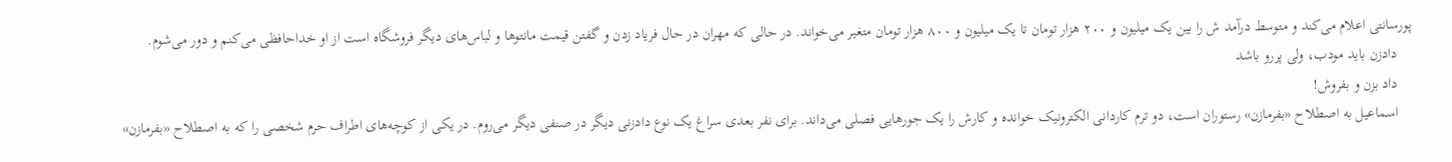پورسانتی اعلام می‌کند و متوسط درآمد ش را بین یک میلیون و ۲۰۰ هزار تومان تا یک میلیون و ۸۰۰ هزار تومان متغیر می‌خواند. در حالی که مهران در حال فریاد زدن و گفتن قیمت مانتو‌ها و لباس‌های دیگر فروشگاه است از او خداحافظی می‌کنم و دور می‌شوم.
    دادزن باید مودب، ولی پررو باشد
    داد بزن و بفروش!
    اسماعیل به اصطلاح «بفرمازن» رستوران است، دو ترم کاردانی الکترونیک خوانده و کارش را یک جور‌هایی فصلی می‌داند. برای نفر بعدی سراغ یک نوع دادزنی دیگر در صنفی دیگر می‌روم. در یکی از کوچه‌های اطراف حرم شخصی را که به اصطلاح «بفرمازن»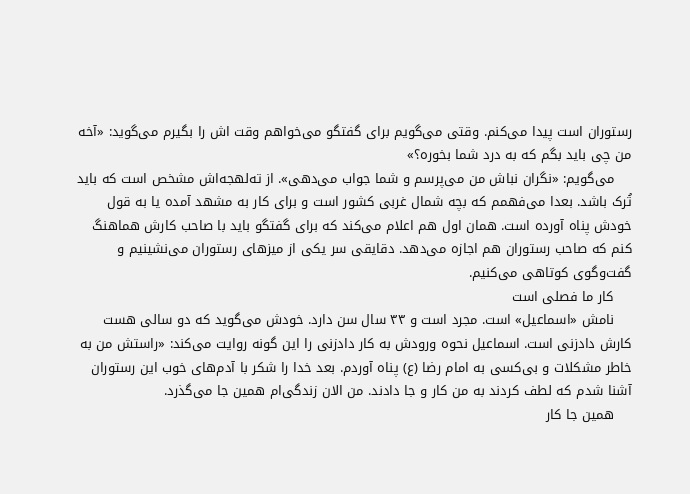رستوران است پیدا می‌کنم. وقتی می‌گویم برای گفتگو می‌خواهم وقت اش را بگیرم می‌گوید: «آخه من چی باید بگم که به درد شما بخوره؟»
    می‌گویم: «نگران نباش من می‌پرسم و شما جواب می‌دهی». از ته‌لهجه‌اش مشخص است که باید تُرک باشد. بعدا می‌فهمم که بچه شمال غربی کشور است و برای کار به مشهد آمده یا به قول خودش پناه آورده است. همان اول هم اعلام می‌کند که برای گفتگو باید با صاحب کارش هماهنگ کنم که صاحب رستوران هم اجازه می‌دهد. دقایقی سر یکی از میز‌های رستوران می‌نشینیم و گفت‌وگوی کوتاهی می‌کنیم.
    کار ما فصلی است
    نامش «اسماعیل» است. مجرد است و ۳۳ سال سن دارد. خودش می‌گوید که دو سالی هست کارش دادزنی است. اسماعیل نحوه ورودش به کار دادزنی را این گونه روایت می‌کند: «راستش من به خاطر مشکلات و بی‌کسی به امام رضا (ع) پناه آوردم. بعد خدا را شکر با آدم‌های خوب این رستوران آشنا شدم که لطف کردند به من کار و جا دادند. من الان زندگی‌ام همین جا می‌گذرد.
    همین جا کار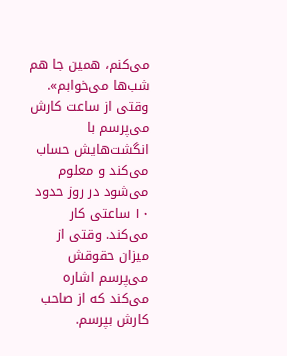می‌کنم، همین جا هم شب‌ها می‌خوابم». وقتی از ساعت کارش می‌پرسم با انگشت‌هایش حساب می‌کند و معلوم می‌شود در روز حدود ۱۰ ساعتی کار می‌کند. وقتی از میزان حقوقش می‌پرسم اشاره می‌کند که از صاحب کارش بپرسم.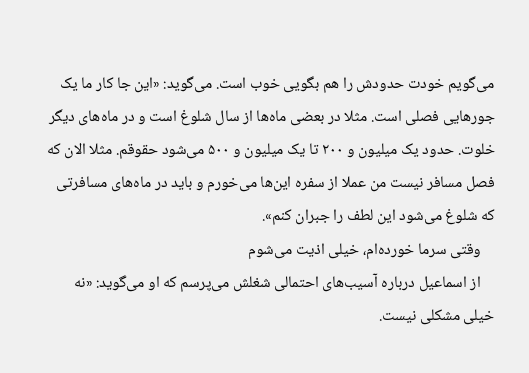می‌گویم خودت حدودش را هم بگویی خوب است. می‌گوید: «این جا کار ما یک جور‌هایی فصلی است. مثلا در بعضی ماه‌ها از سال شلوغ است و در ماه‌های دیگر خلوت. حدود یک میلیون و ۲۰۰ تا یک میلیون و ۵۰۰ می‌شود حقوقم. مثلا الان که فصل مسافر نیست من عملا از سفره این‌ها می‌خورم و باید در ماه‌های مسافرتی که شلوغ می‌شود این لطف را جبران کنم».
    وقتی سرما خورده‌ام، خیلی اذیت می‌شوم
    از اسماعیل درباره آسیب‌های احتمالی شغلش می‌پرسم که او می‌گوید: «نه خیلی مشکلی نیست.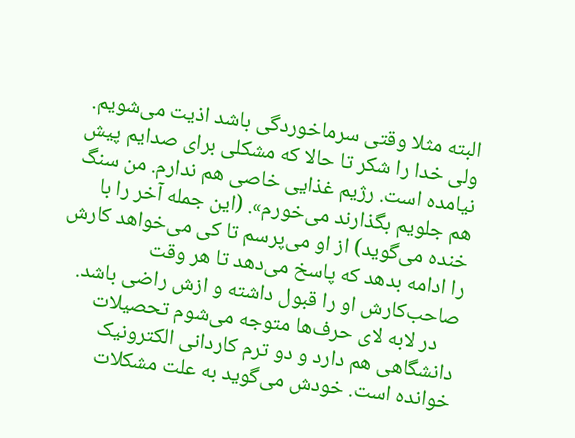البته مثلا وقتی سرماخوردگی باشد اذیت می‌شویم. ولی خدا را شکر تا حالا که مشکلی برای صدایم پیش نیامده است. رژیم غذایی خاصی هم ندارم. من سنگ هم جلویم بگذارند می‌خورم». (این جمله آخر را با خنده می‌گوید) از او می‌پرسم تا کی می‌خواهد کارش را ادامه بدهد که پاسخ می‌دهد تا هر وقت صاحب‌کارش او را قبول داشته و ازش راضی باشد.
    در لابه لای حرف‌ها متوجه می‌شوم تحصیلات دانشگاهی هم دارد و دو ترم کاردانی الکترونیک خوانده است. خودش می‌گوید به علت مشکلات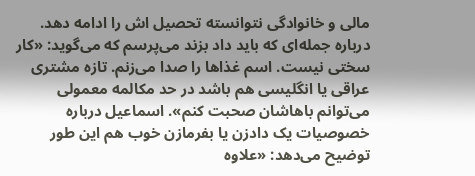مالی و خانوادگی نتوانسته تحصیل اش را ادامه دهد. درباره جمله‌ای که باید داد بزند می‌پرسم که می‌گوید: «کار سختی نیست. اسم غذا‌ها را صدا می‌زنم. تازه مشتری عراقی یا انگلیسی هم باشد در حد مکالمه معمولی می‌توانم باهاشان صحبت کنم». اسماعیل درباره خصوصیات یک دادزن یا بفرمازن خوب هم این طور توضیح می‌دهد: «علاوه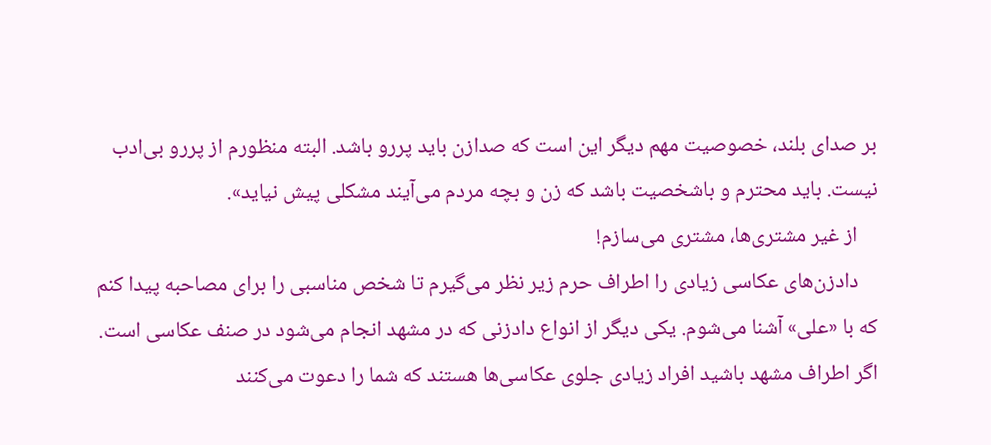بر صدای بلند، خصوصیت مهم دیگر این است که صدازن باید پررو باشد. البته منظورم از پررو بی‌ادب نیست. باید محترم و باشخصیت باشد که زن و بچه مردم می‌آیند مشکلی پیش نیاید».
    از غیر مشتری‌ها، مشتری می‌سازم!
    دادزن‌های عکاسی زیادی را اطراف حرم زیر نظر می‌گیرم تا شخص مناسبی را برای مصاحبه پیدا کنم که با «علی» آشنا می‌شوم. یکی دیگر از انواع دادزنی که در مشهد انجام می‌شود در صنف عکاسی است. اگر اطراف مشهد باشید افراد زیادی جلوی عکاسی‌ها هستند که شما را دعوت می‌کنند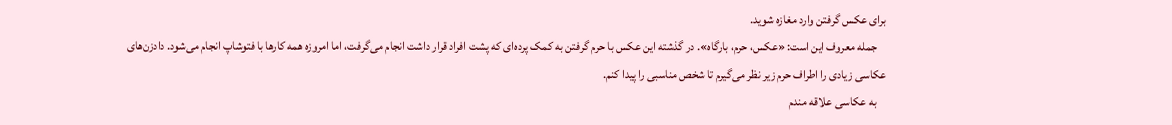برای عکس گرفتن وارد مغازه شوید.
    جمله معروف این است: «عکس، حرم، بارگاه». در گذشته این عکس با حرم گرفتن به کمک پرده‌ای که پشت افراد قرار داشت انجام می‌گرفت، اما امروزه همه کار‌ها با فتوشاپ انجام می‌شود. دادزن‌های عکاسی زیادی را اطراف حرم زیر نظر می‌گیرم تا شخص مناسبی را پیدا کنم.
    به عکاسی علاقه مندم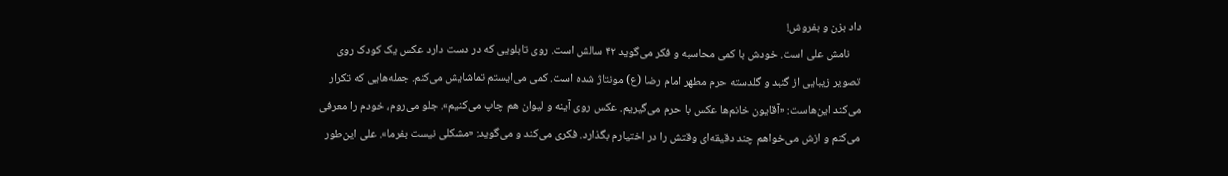داد بزن و بفروش!
    نامش علی است. خودش با کمی محاسبه و فکر می‌گوید ۴۲ سالش است. روی تابلویی که در دست دارد عکس یک کودک روی تصویر زیبایی از گنبد و گلدسته حرم مطهر امام رضا (ع) مونتاژ شده است. کمی می‌ایستم تماشایش می‌کنم. جمله‌هایی که تکرار می‌کند این‌هاست: «آقایون خانم‌ها عکس با حرم می‌گیریم. عکس روی آینه و لیوان هم چاپ می‌کنیم». جلو می‌روم، خودم را معرفی می‌کنم و ازش می‌خواهم چند دقیقه‌ای وقتش را در اختیارم بگذارد. فکری می‌کند و می‌گوید: «مشکلی نیست بفرما». علی این‌طور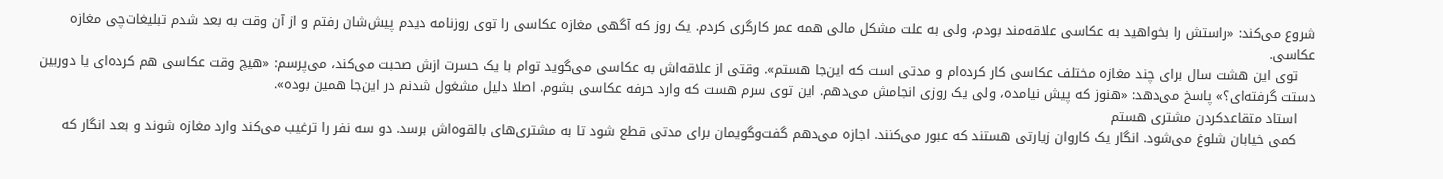شروع می‌کند: «راستش را بخواهید به عکاسی علاقه‌مند بودم، ولی به علت مشکل مالی همه عمر کارگری کردم. یک روز که آگهی مغازه عکاسی را توی روزنامه دیدم پیش‌شان رفتم و از آن وقت به بعد شدم تبلیغات‌چی مغازه عکاسی.
    توی این هشت سال برای چند مغازه مختلف عکاسی کار کرده‌ام و مدتی است که این‌جا هستم». وقتی از علاقه‌اش به عکاسی می‌گوید توام با یک حسرت ازش صحبت می‌کند، می‌پرسم: «هیچ وقت عکاسی هم کرده‌ای یا دوربین دستت گرفته‌ای؟» پاسخ می‌دهد: «هنوز که پیش نیامده، ولی یک روزی انجامش می‌دهم. این توی سرم هست که وارد حرفه عکاسی بشوم. اصلا دلیل مشغول شدنم در این‌جا همین بوده».
    استاد متقاعدکردن مشتری هستم
    کمی خیابان شلوغ می‌شود. انگار یک کاروان زیارتی هستند که عبور می‌کنند. اجازه می‌دهم گفت‌وگویمان برای مدتی قطع شود تا به مشتری‌های بالقوه‌اش برسد. دو سه نفر را ترغیب می‌کند وارد مغازه شوند و بعد انگار که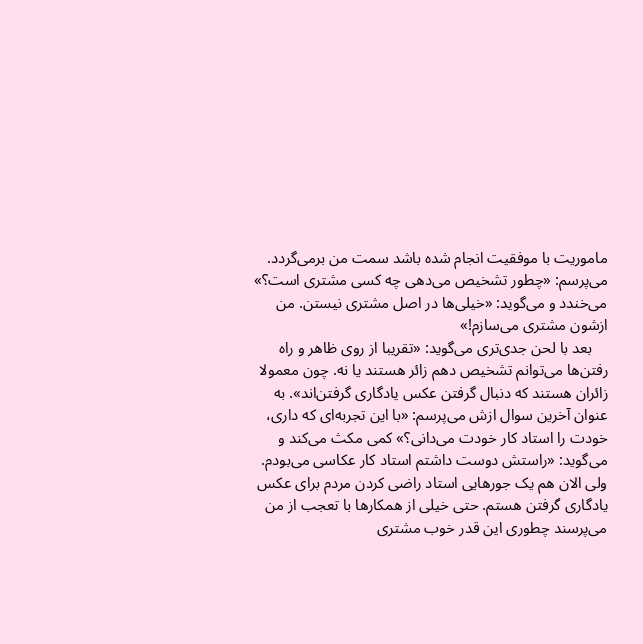ماموریت با موفقیت انجام شده باشد سمت من برمی‌گردد. می‌پرسم: «چطور تشخیص می‌دهی چه کسی مشتری است؟» می‌خندد و می‌گوید: «خیلی‌ها در اصل مشتری نیستن. من ازشون مشتری می‌سازم!»
    بعد با لحن جدی‌تری می‌گوید: «تقریبا از روی ظاهر و راه رفتن‌ها می‌توانم تشخیص دهم زائر هستند یا نه. چون معمولا زائران هستند که دنبال گرفتن عکس یادگاری گرفتن‌اند». به عنوان آخرین سوال ازش می‌پرسم: «با این تجربه‌ای که داری، خودت را استاد کار خودت می‌دانی؟» کمی مکث می‌کند و می‌گوید: «راستش دوست داشتم استاد کار عکاسی می‌بودم. ولی الان هم یک جور‌هایی استاد راضی کردن مردم برای عکس یادگاری گرفتن هستم. حتی خیلی از همکار‌ها با تعجب از من می‌پرسند چطوری این قدر خوب مشتری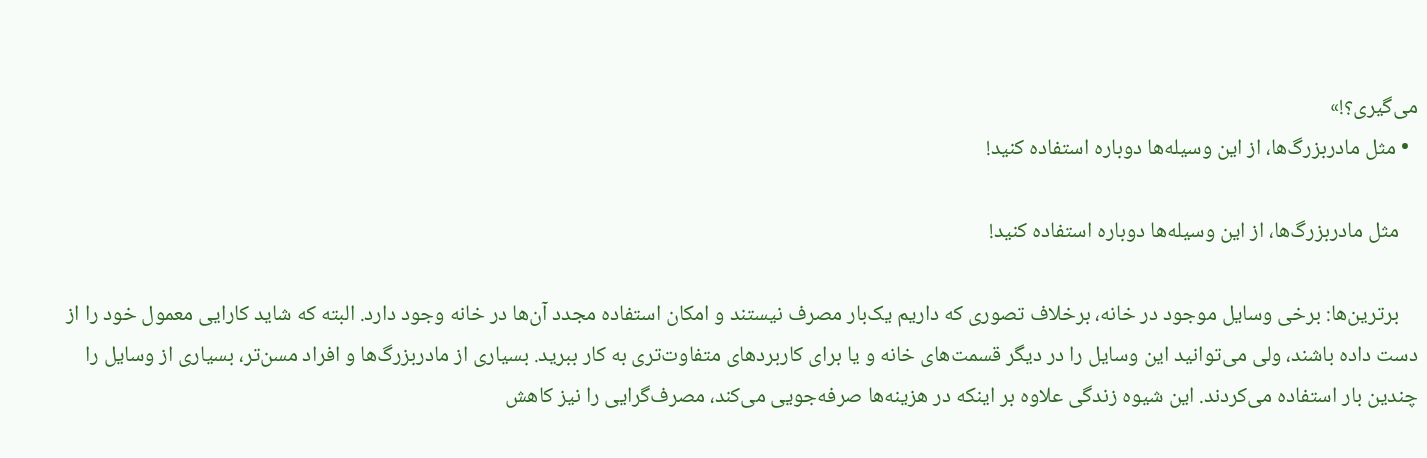می‌گیری؟!»
  • مثل مادربزرگ‌ها، از این وسیله‌ها دوباره استفاده کنید!

    مثل مادربزرگ‌ها، از این وسیله‌ها دوباره استفاده کنید!

    برترین‌ها: برخی وسایل موجود در خانه، برخلاف تصوری که داریم یک‌بار مصرف نیستند و امکان استفاده مجدد آن‌ها در خانه وجود دارد. البته که شاید کارایی معمول خود را از دست داده باشند، ولی می‌توانید این وسایل را در دیگر قسمت‌های خانه و یا برای کاربرد‌های متفاوت‌تری به کار ببرید. بسیاری از مادربزرگ‌ها و افراد مسن‌تر، بسیاری از وسایل را چندین بار استفاده می‌کردند. این شیوه زندگی علاوه بر اینکه در هزینه‌ها صرفه‌جویی می‌کند، مصرف‌گرایی را نیز کاهش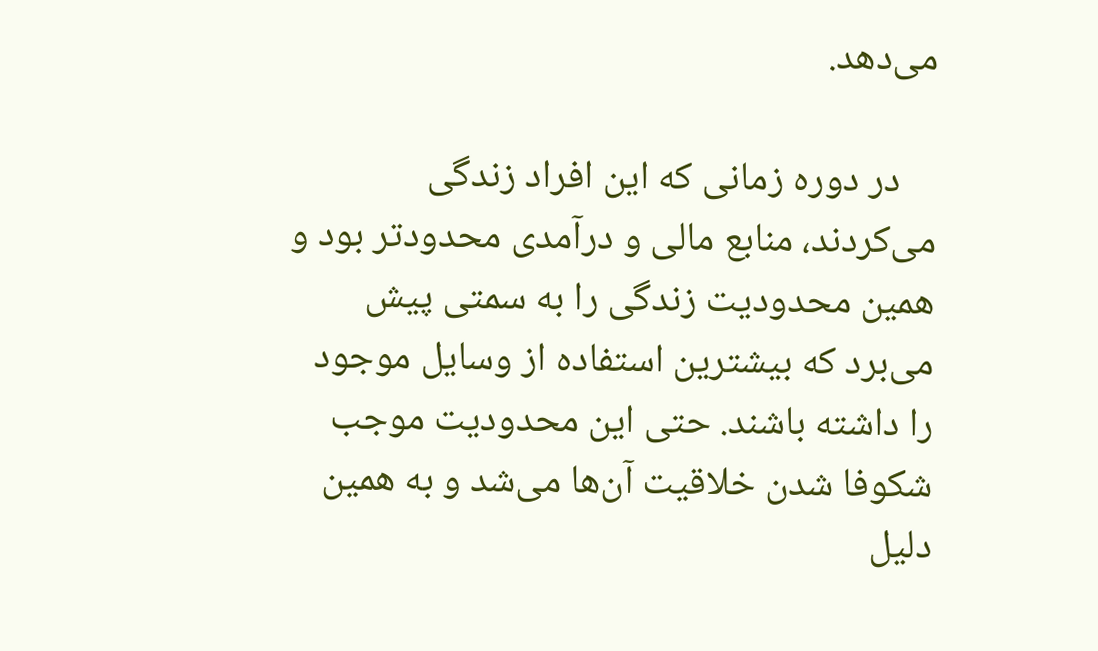می‌دهد.

    در دوره زمانی که این افراد زندگی می‌کردند، منابع مالی و درآمدی محدودتر بود و همین محدودیت زندگی را به سمتی پیش می‌برد که بیشترین استفاده از وسایل موجود را داشته باشند. حتی این محدودیت موجب شکوفا شدن خلاقیت آن‌ها می‌شد و به همین دلیل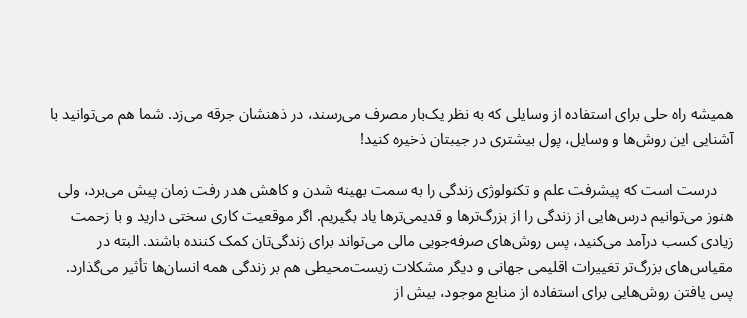همیشه راه حلی برای استفاده از وسایلی که به نظر یک‌بار مصرف می‌رسند، در ذهنشان جرقه می‌زد. شما هم می‌توانید با آشنایی این روش‌ها و وسایل، پول بیشتری در جیبتان ذخیره کنید!

    درست است که پیشرفت علم و تکنولوژی زندگی را به سمت بهینه شدن و کاهش هدر رفت زمان پیش می‌برد، ولی هنوز می‌توانیم درس‌هایی از زندگی را از بزرگ‌تر‌ها و قدیمی‌تر‌ها یاد بگیریم. اگر موقعیت کاری سختی دارید و با زحمت زیادی کسب درآمد می‌کنید، پس روش‌های صرفه‌جویی مالی می‌تواند برای زندگی‌تان کمک کننده باشند. البته در مقیاس‌های بزرگ‌تر تغییرات اقلیمی جهانی و دیگر مشکلات زیست‌محیطی هم بر زندگی همه انسان‌ها تأثیر می‌گذارد. پس یافتن روش‌هایی برای استفاده از منابع موجود، بیش از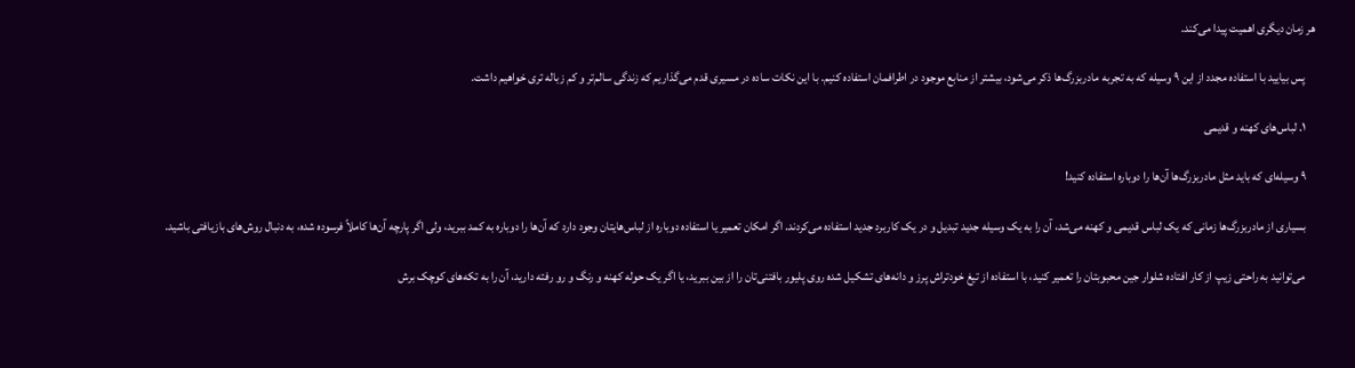هر زمان دیگری اهمیت پیدا می‌کند.

    پس بیایید با استفاده مجدد از این ۹ وسیله که به تجربه مادربزرگ‌ها ذکر می‌شود، بیشتر از منابع موجود در اطرافمان استفاده کنیم. با این نکات ساده در مسیری قدم می‌گذاریم که زندگی سالم‌تر و کم زباله تری خواهیم داشت.

    ۱. لباس‌های کهنه و قدیمی

    ۹ وسیله‌ای که باید مثل مادربزرگ‌ها آن‌ها را دوباره استفاده کنید!

    بسیاری از مادربزرگ‌ها زمانی که یک لباس قدیمی و کهنه می‌شد، آن را به یک وسیله جدید تبدیل و در یک کاربرد جدید استفاده می‌کردند. اگر امکان تعمیر یا استفاده دوباره از لباس‌هایتان وجود دارد که آن‌ها را دوباره به کمد ببرید، ولی اگر پارچه آن‌ها کاملاً فرسوده شده، به دنبال روش‌های بازیافتی باشید.

    می‌توانید به راحتی زیپ از کار افتاده شلوار جین محبوبتان را تعمیر کنید، با استفاده از تیغ خودتراش پرز و دانه‌های تشکیل شده روی پلیور بافتنی‌تان را از بین ببرید، یا اگر یک حوله کهنه و رنگ و رو رفته دارید، آن را به تکه‌های کوچک برش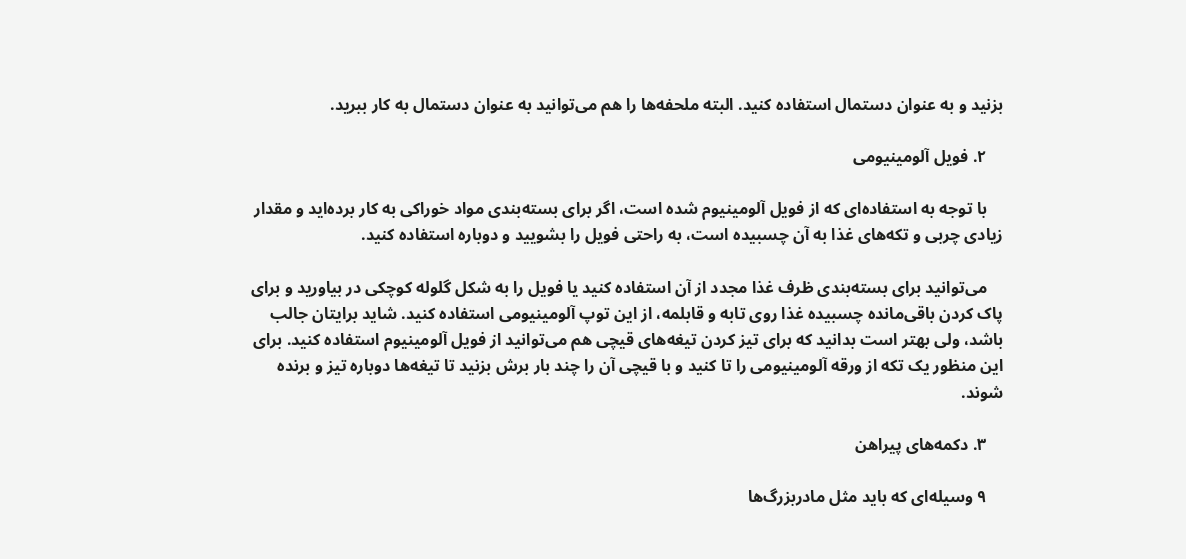بزنید و به عنوان دستمال استفاده کنید. البته ملحفه‌ها را هم می‌توانید به عنوان دستمال به کار ببرید.

    ۲. فویل آلومینیومی

    با توجه به استفاده‌ای که از فویل آلومینیوم شده است، اگر برای بسته‌بندی مواد خوراکی به کار برده‌اید و مقدار زیادی چربی و تکه‌های غذا به آن چسبیده است، به راحتی فویل را بشویید و دوباره استفاده کنید.

    می‌توانید برای بسته‌بندی ظرف غذا مجدد از آن استفاده کنید یا فویل را به شکل گلوله کوچکی در بیاورید و برای پاک کردن باقی‌مانده چسبیده غذا روی تابه و قابلمه، از این توپ آلومینیومی استفاده کنید. شاید برایتان جالب باشد، ولی بهتر است بدانید که برای تیز کردن تیغه‌های قیچی هم می‌توانید از فویل آلومینیوم استفاده کنید. برای این منظور یک تکه از ورقه آلومینیومی را تا کنید و با قیچی آن را چند بار برش بزنید تا تیغه‌ها دوباره تیز و برنده شوند.

    ۳. دکمه‌های پیراهن

    ۹ وسیله‌ای که باید مثل مادربزرگ‌ها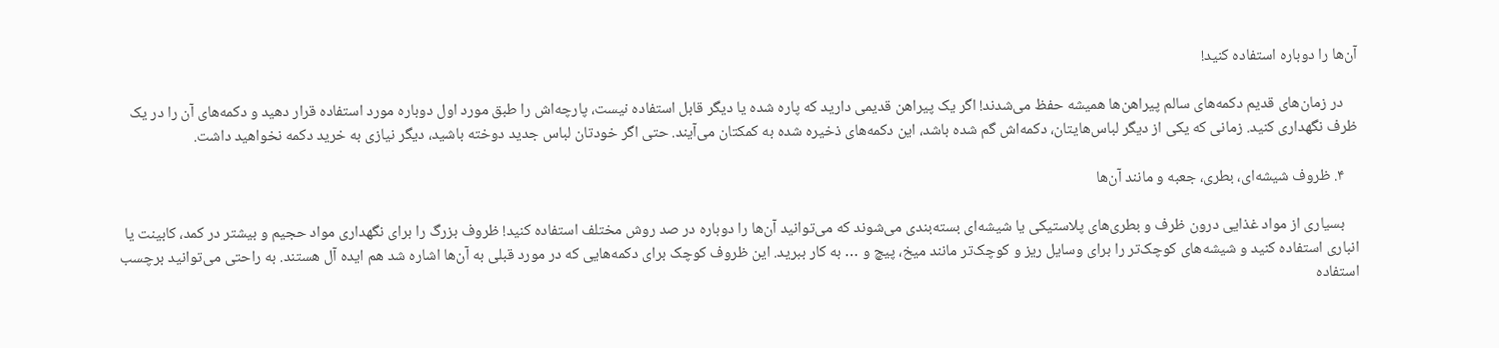آن‌ها را دوباره استفاده کنید!

    در زمان‌های قدیم دکمه‌های سالم پیراهن‌ها همیشه حفظ می‌شدند! اگر یک پیراهن قدیمی دارید که پاره شده یا دیگر قابل استفاده نیست، پارچه‌اش را طبق مورد اول دوباره مورد استفاده قرار دهید و دکمه‌های آن را در یک ظرف نگهداری کنید. زمانی که یکی از دیگر لباس‌هایتان، دکمه‌اش گم شده باشد، این دکمه‌های ذخیره شده به کمکتان می‌آیند. حتی اگر خودتان لباس جدید دوخته باشید، دیگر نیازی به خرید دکمه نخواهید داشت.

    ۴. ظروف شیشه‌ای، بطری، جعبه و مانند آن‌ها

    بسیاری از مواد غذایی درون ظرف و بطری‌های پلاستیکی یا شیشه‌ای بسته‌بندی می‌شوند که می‌توانید آن‌ها را دوباره در صد روش مختلف استفاده کنید! ظروف بزرگ را برای نگهداری مواد حجیم و بیشتر در کمد، کابینت یا انباری استفاده کنید و شیشه‌های کوچک‌تر را برای وسایل ریز و کوچک‌تر مانند میخ، پیچ و … به کار ببرید. این ظروف کوچک برای دکمه‌هایی که در مورد قبلی به آن‌ها اشاره شد هم ایده آل هستند. به راحتی می‌توانید برچسب استفاده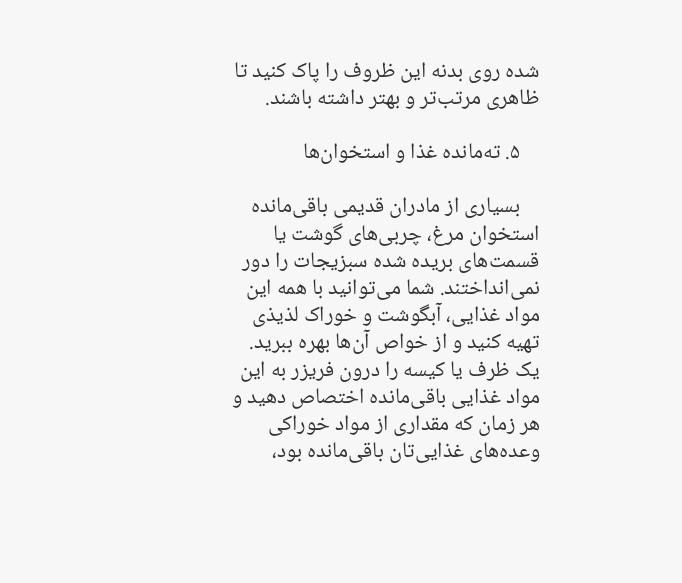شده روی بدنه این ظروف را پاک کنید تا ظاهری مرتب‌تر و بهتر داشته باشند.

    ۵. ته‌مانده غذا و استخوان‌ها

    بسیاری از مادران قدیمی باقی‌مانده استخوان مرغ، چربی‌های گوشت یا قسمت‌های بریده شده سبزیجات را دور نمی‌انداختند. شما می‌توانید با همه این مواد غذایی، آبگوشت و خوراک لذیذی تهیه کنید و از خواص آن‌ها بهره ببرید. یک ظرف یا کیسه را درون فریزر به این مواد غذایی باقی‌مانده اختصاص دهید و هر زمان که مقداری از مواد خوراکی وعده‌های غذایی‌تان باقی‌مانده بود،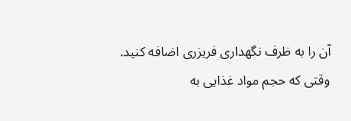آن را به ظرف نگهداری فریزری اضافه کنید. وقتی که حجم مواد غذایی به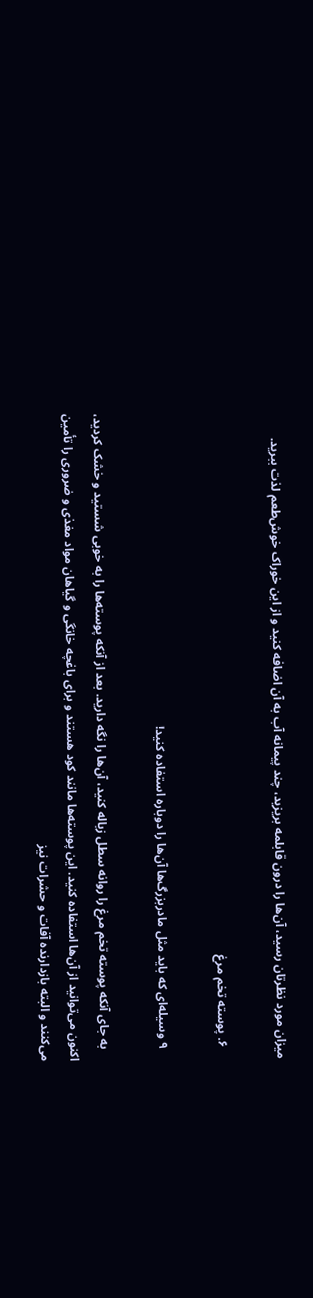میزان مورد نظرتان رسید، آن‌ها را درون قابلمه بریزید، چند پیمانه آب به آن اضافه کنید و از این خوراک خوش‌طعم لذت ببرید.

    ۶. پوسته تخم مرغ

    ۹ وسیله‌ای که باید مثل مادربزرگ‌ها آن‌ها را دوباره استفاده کنید!

    به جای آنکه پوسته تخم مرغ را روانه سطل زباله کنید، آن‌ها را نگه دارید. بعد از آنکه پوسته‌ها را به خوبی شستید و خشک کردید، اکنون می‌توانید از آن‌ها استفاده کنید. این پوسته‌ها مانند کود هستند و برای باغچه خانگی و گیاهان مواد مغذی و ضروری را تأمین می‌کنند و البته بازدارنده آفات و حشرات نیز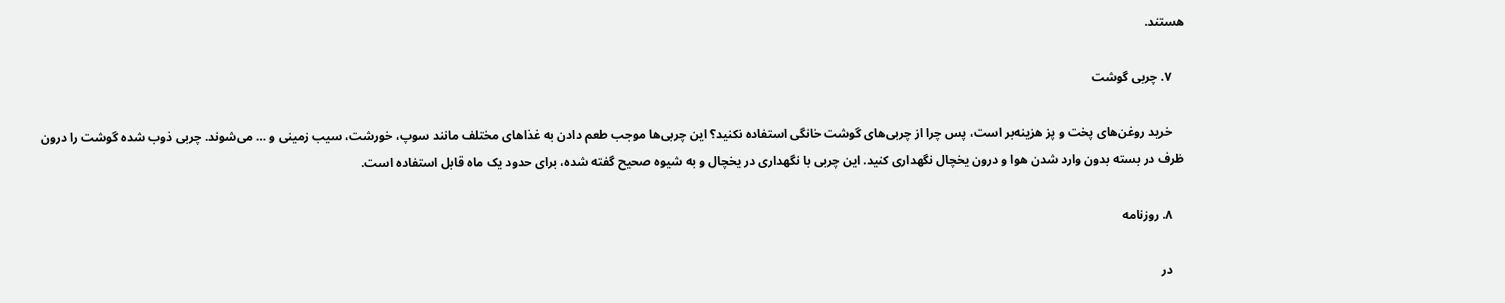هستند.

    ۷. چربی گوشت

    خرید روغن‌های پخت و پز هزینه‌بر است، پس چرا از چربی‌های گوشت خانگی استفاده نکنید؟ این چربی‌ها موجب طعم دادن به غذا‌های مختلف مانند سوپ، خورشت، سیب زمینی و … می‌شوند. چربی ذوب شده گوشت را درون ظرف در بسته بدون وارد شدن هوا و درون یخچال نگهداری کنید. این چربی با نگهداری در یخچال و به شیوه صحیح گفته شده، برای حدود یک ماه قابل استفاده است.

    ۸. روزنامه

    در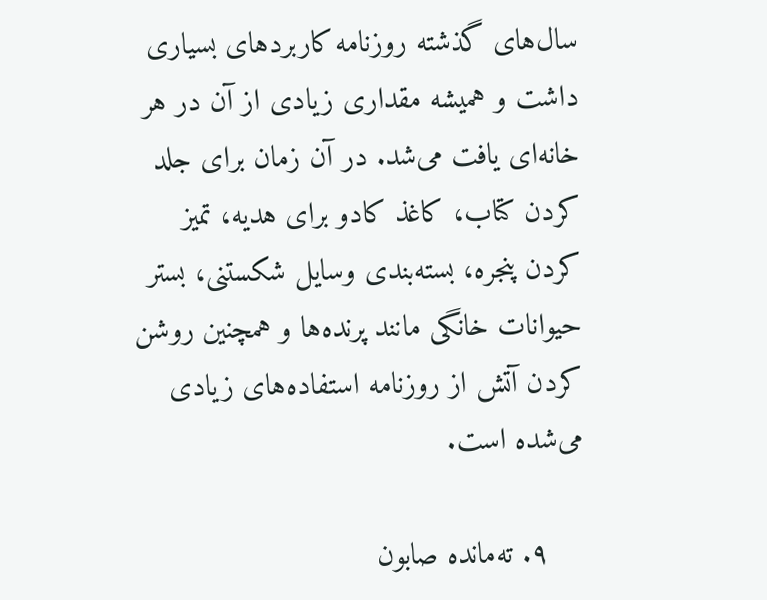سال‌های گذشته روزنامه کاربرد‌های بسیاری داشت و همیشه مقداری زیادی از آن در هر خانه‌ای یافت می‌شد. در آن زمان برای جلد کردن کتاب، کاغذ کادو برای هدیه، تمیز کردن پنجره، بسته‌بندی وسایل شکستنی، بستر حیوانات خانگی مانند پرنده‌ها و همچنین روشن کردن آتش از روزنامه استفاده‌های زیادی می‌شده است.

    ۹. ته‌مانده صابون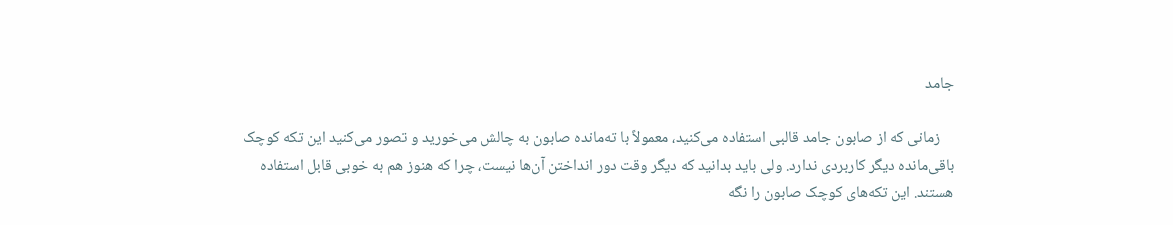جامد

    زمانی که از صابون جامد قالبی استفاده می‌کنید، معمولاً با ته‌مانده صابون به چالش می‌خورید و تصور می‌کنید این تکه کوچک باقی‌مانده دیگر کاربردی ندارد. ولی باید بدانید که دیگر وقت دور انداختن آن‌ها نیست، چرا که هنوز هم به خوبی قابل استفاده هستند. این تکه‌های کوچک صابون را نگه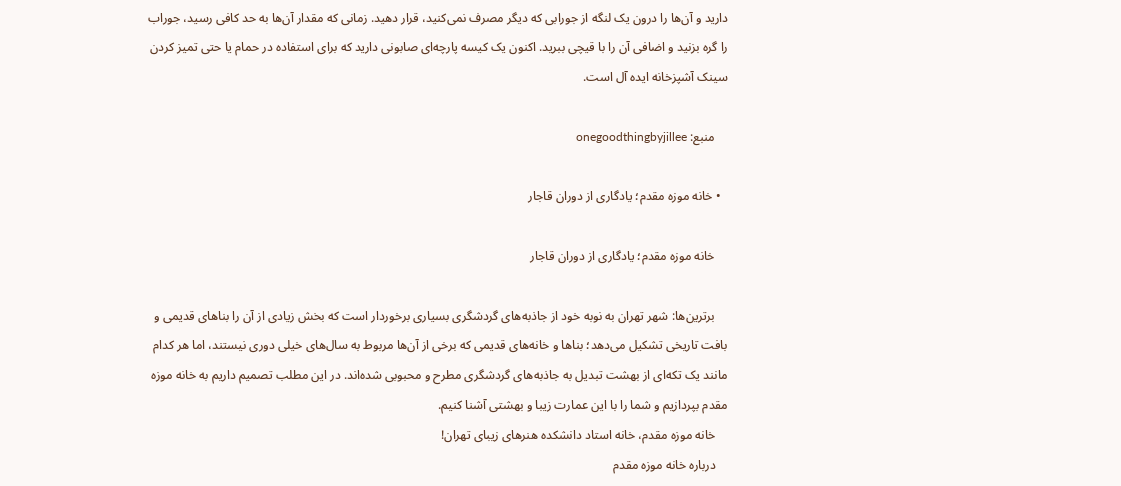دارید و آن‌ها را درون یک لنگه از جورابی که دیگر مصرف نمی‌کنید، قرار دهید. زمانی که مقدار آن‌ها به حد کافی رسید، جوراب را گره بزنید و اضافی آن را با قیچی ببرید. اکنون یک کیسه پارچه‌ای صابونی دارید که برای استفاده در حمام یا حتی تمیز کردن سینک آشپزخانه ایده آل است.

    منبع: onegoodthingbyjillee

  • خانه موزه مقدم؛ یادگاری از دوران قاجار

    خانه موزه مقدم؛ یادگاری از دوران قاجار

    برترین‌ها: شهر تهران به نوبه خود از جاذبه‌های گردشگری بسیاری برخوردار است که بخش زیادی از آن را بنا‌های قدیمی و بافت تاریخی تشکیل می‌دهد؛ بنا‌ها و خانه‌های قدیمی که برخی از آن‌ها مربوط به سال‌های خیلی دوری نیستند، اما هر کدام مانند یک تکه‌ای از بهشت تبدیل به جاذبه‌های گردشگری مطرح و محبوبی شده‌اند. در این مطلب تصمیم داریم به خانه موزه مقدم بپردازیم و شما را با این عمارت زیبا و بهشتی آشنا کنیم.
    خانه موزه مقدم، خانه استاد دانشکده هنر‌های زیبای تهران!
    درباره خانه موزه مقدم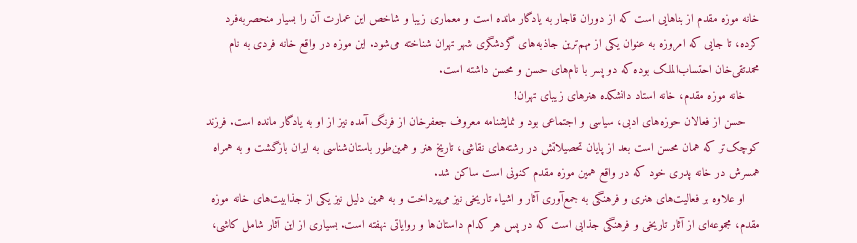خانه موزه مقدم از بنا‌هایی است که از دوران قاجار به یادگار مانده است و معماری زیبا و شاخص این عمارت آن را بسیار منحصربه‌فرد کرده، تا جایی که امروزه به عنوان یکی از مهم‌ترین جاذبه‌های گردشگری شهر تهران شناخته می‌شود. این موزه در واقع خانه فردی به نام محمدتقی‌خان احتساب‌الملک بوده که دو پسر با نام‌های حسن و محسن داشته است.
    خانه موزه مقدم، خانه استاد دانشکده هنر‌های زیبای تهران!
    حسن از فعالان حوزه‌های ادبی، سیاسی و اجتماعی بود و نمایشنامه معروف جعفرخان از فرنگ آمده نیز از او به یادگار مانده است. فرزند کوچک‌تر که همان محسن است بعد از پایان تحصیلاتش در رشته‌های نقاشی، تاریخ هنر و همین‌طور باستان‌شناسی به ایران بازگشت و به همراه همسرش در خانه پدری خود که در واقع همین موزه مقدم کنونی است ساکن شد.
    او علاوه بر فعالیت‌های هنری و فرهنگی به جمع‌آوری آثار و اشیاء تاریخی نیز می‌پرداخت و به همین دلیل نیز یکی از جذابیت‌های خانه موزه مقدم، مجموعه‌ای از آثار تاریخی و فرهنگی جذابی است که در پس هر کدام داستان‌ها و روایاتی نهفته است. بسیاری از این آثار شامل کاشی،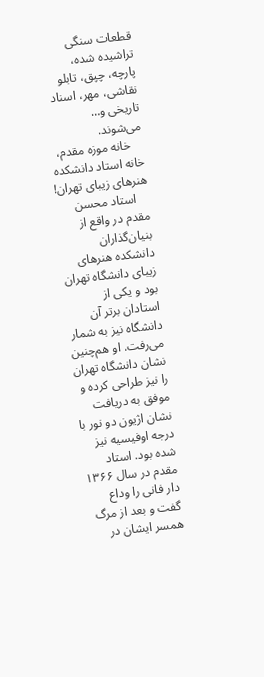قطعات سنگی تراشیده شده، پارچه، چپق، تابلو نقاشی، مهر، اسناد تاریخی و… می‌شوند.
    خانه موزه مقدم، خانه استاد دانشکده هنر‌های زیبای تهران!
    استاد محسن مقدم در واقع از بنیان‌گذاران دانشکده هنر‌های زیبای دانشگاه تهران بود و یکی از استادان برتر آن دانشگاه نیز به شمار می‌رفت. او هم‌چنین نشان دانشگاه تهران را نیز طراحی کرده و موفق به دریافت نشان اژیون دو نور با درجه اوفیسیه نیز شده بود. استاد مقدم در سال ۱۳۶۶ دار فانی را وداع گفت و بعد از مرگ همسر ایشان در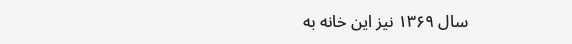سال ۱۳۶۹ نیز این خانه به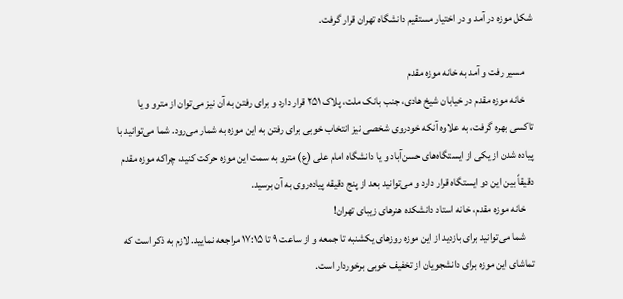شکل موزه در آمد و در اختیار مستقیم دانشگاه تهران قرار گرفت.

    مسیر رفت و آمد به خانه موزه مقدم
    خانه موزه مقدم در خیابان شیخ هادی، جنب بانک ملت، پلاک ۲۵۱ قرار دارد و برای رفتن به آن نیز می‌توان از مترو و یا تاکسی بهره گرفت، به علاوه آنکه خودروی شخصی نیز انتخاب خوبی برای رفتن به این موزه به شمار می‌رود. شما می‌توانید با پیاده شدن از یکی از ایستگاه‌های حسن‌آباد و یا دانشگاه امام علی (ع) مترو به سمت این موزه حرکت کنید، چراکه موزه مقدم دقیقاً بین این دو ایستگاه قرار دارد و می‌توانید بعد از پنج دقیقه پیاده‌روی به آن برسید.
    خانه موزه مقدم، خانه استاد دانشکده هنر‌های زیبای تهران!
    شما می‌توانید برای بازدید از این موزه روز‌های یکشنبه تا جمعه و از ساعت ۹ تا ۱۷:۱۵ مراجعه نمایید. لازم به ذکر است که تماشای این موزه برای دانشجویان از تخفیف خوبی برخوردار است.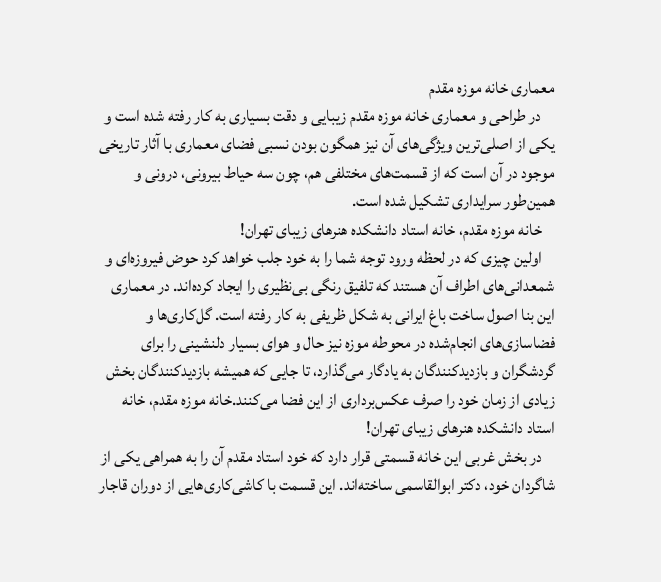معماری خانه موزه مقدم
    در طراحی و معماری خانه موزه مقدم زیبایی و دقت بسیاری به کار رفته شده است و یکی از اصلی‌ترین ویژگی‌های آن نیز همگون بودن نسبی فضای معماری با آثار تاریخی موجود در آن است که از قسمت‌های مختلفی هم، چون سه حیاط بیرونی، درونی و همین‌طور سرایداری تشکیل شده است.
    خانه موزه مقدم، خانه استاد دانشکده هنر‌های زیبای تهران!
    اولین چیزی که در لحظه ورود توجه شما را به خود جلب خواهد کرد حوض فیروزه‌ای و شمعدانی‌های اطراف آن هستند که تلفیق رنگی بی‌نظیری را ایجاد کرده‌اند. در معماری این بنا اصول ساخت باغ ایرانی به شکل ظریفی به کار رفته است. گل‌کاری‌ها و فضاسازی‌های انجام‌شده در محوطه موزه نیز حال و هوای بسیار دلنشینی را برای گردشگران و بازدیدکنندگان به یادگار می‌گذارد، تا جایی که همیشه بازدیدکنندگان بخش زیادی از زمان خود را صرف عکس‌برداری از این فضا می‌کنند.خانه موزه مقدم، خانه استاد دانشکده هنر‌های زیبای تهران!
    در بخش غربی این خانه قسمتی قرار دارد که خود استاد مقدم آن را به همراهی یکی از شاگردان خود، دکتر ابوالقاسمی ساخته‌اند. این قسمت با کاشی‌کاری‌هایی از دوران قاجار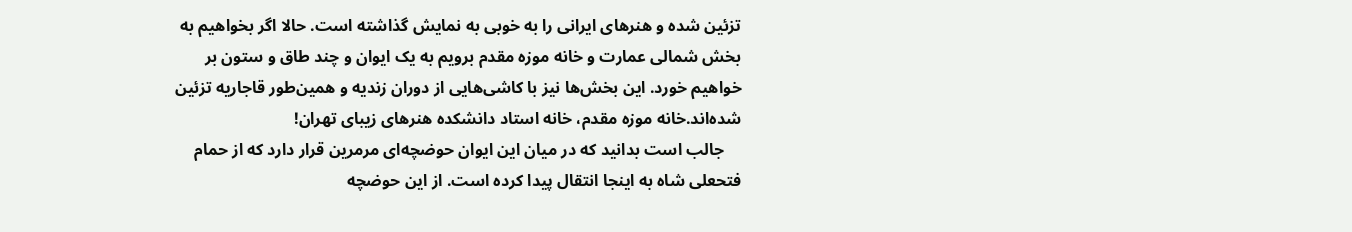تزئین شده و هنر‌های ایرانی را به خوبی به نمایش گذاشته است. حالا اگر بخواهیم به بخش شمالی عمارت و خانه موزه مقدم برویم به یک ایوان و چند طاق و ستون بر خواهیم خورد. این بخش‌ها نیز با کاشی‌هایی از دوران زندیه و همین‌طور قاجاریه تزئین شده‌اند.خانه موزه مقدم، خانه استاد دانشکده هنر‌های زیبای تهران!
    جالب است بدانید که در میان این ایوان حوضچه‌ای مرمرین قرار دارد که از حمام فتحعلی شاه به اینجا انتقال پیدا کرده است. از این حوضچه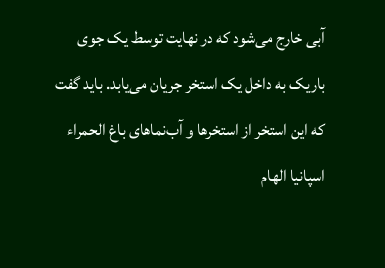آبی خارج می‌شود که در نهایت توسط یک جوی باریک به داخل یک استخر جریان می‌یابد. باید گفت که این استخر از استخر‌ها و آب‌نما‌های باغ الحمراء اسپانیا الهام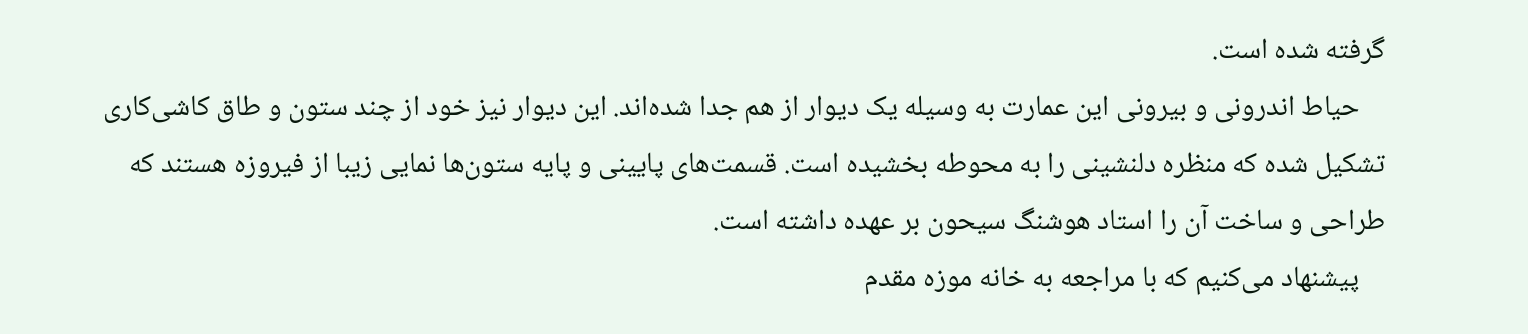گرفته شده است.
    حیاط اندرونی و بیرونی این عمارت به وسیله یک دیوار از هم جدا شده‌اند. این دیوار نیز خود از چند ستون و طاق کاشی‌کاری تشکیل شده که منظره دلنشینی را به محوطه بخشیده است. قسمت‌های پایینی و پایه ستون‌ها نمایی زیبا از فیروزه هستند که طراحی و ساخت آن را استاد هوشنگ سیحون بر عهده داشته است.
    پیشنهاد می‌کنیم که با مراجعه به خانه موزه مقدم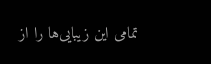تمامی این زیبایی‌ها را از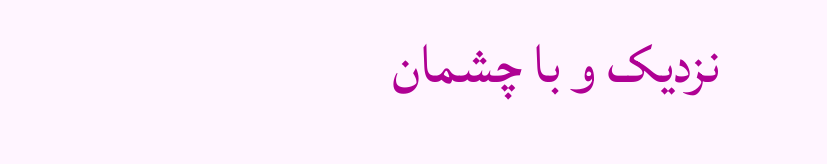نزدیک و با چشمان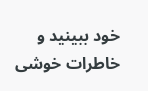خود ببینید و خاطرات خوشی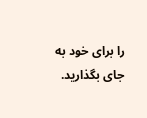را برای خود به جای بگذارید.